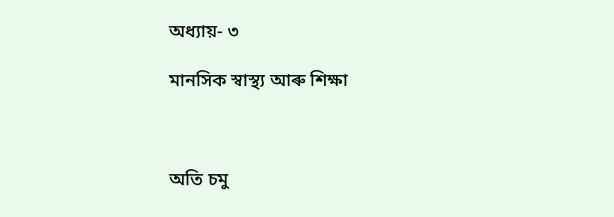অধ্যায়- ৩

মানসিক স্বাস্থ্য আৰু শিক্ষা



অতি চমু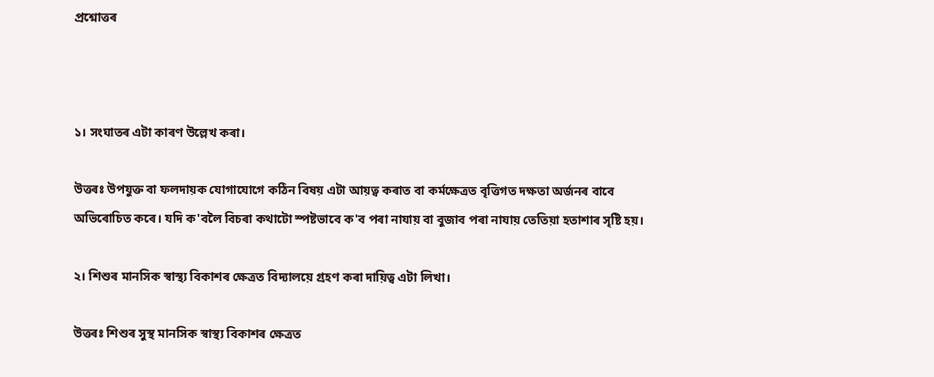প্রশ্নোত্তৰ



১। সংঘাতৰ এটা কাৰণ উল্লেখ কৰা।

উত্তৰঃ উপযুক্ত বা ফলদায়ক যোগাযোগে কঠিন বিষয় এটা আয়ত্ব কৰাত বা কর্মক্ষেত্রত বৃত্তিগত দক্ষতা অৰ্জনৰ বাবে অভিৰোচিত কৰে। যদি ক'বলৈ বিচৰা কথাটো স্পষ্টভাবে ক'ব পৰা নাযায় বা বুজাব পৰা নাযায় তেতিয়া হতাশাৰ সৃষ্টি হয়।

২। শিশুৰ মানসিক স্বাস্থ্য বিকাশৰ ক্ষেত্ৰত বিদ্যালয়ে গ্রহণ কৰা দায়িত্ব এটা লিখা।

উত্তৰঃ শিশুৰ সুস্থ মানসিক স্বাস্থ্য বিকাশৰ ক্ষেত্ৰত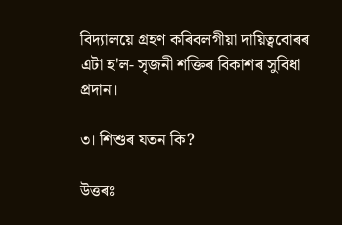বিদ্যালয়ে গ্রহণ কৰিবলগীয়া দায়িত্ববোৰৰ এটা হ'ল- সৃজনী শক্তিৰ বিকাশৰ সুবিধা প্রদান।

৩। শিশুৰ যতন কি?

উত্তৰঃ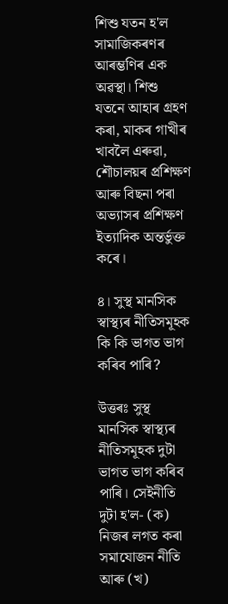শিশু যতন হ'ল সামাজিকৰণৰ আৰম্ভণিৰ এক অৱস্থা। শিশু যতনে আহাৰ গ্ৰহণ কৰা, মাকৰ গাখীৰ খাবলৈ এৰুৱা, শৌচালয়ৰ প্রশিক্ষণ আৰু বিছনা পৰা অভ্যাসৰ প্রশিক্ষণ ইত্যাদিক অন্তর্ভুক্ত কৰে।

৪। সুস্থ মানসিক স্বাস্থ্যৰ নীতিসমূহক কি কি ভাগত ভাগ কৰিব পাৰি?

উত্তৰঃ সুস্থ মানসিক স্বাস্থ্যৰ নীতিসমূহক দুটা ভাগত ভাগ কৰিব পাৰি। সেইনীতি দুটা হ'ল- (ক) নিজৰ লগত কৰা সমাযোজন নীতি আৰু (খ)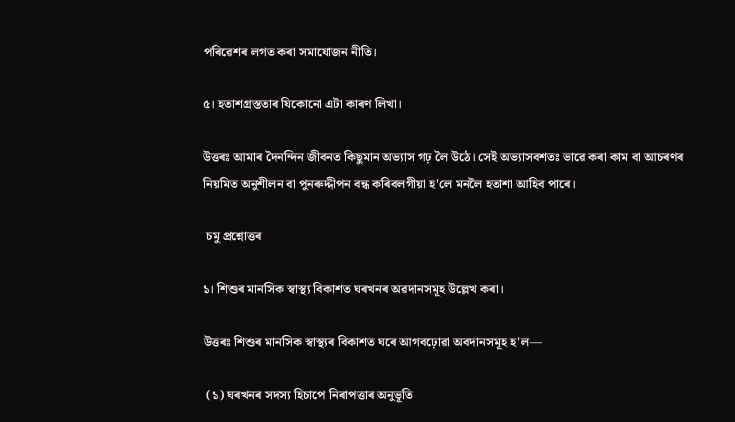পৰিৱেশৰ লগত কৰা সমাযোজন নীতি।

৫। হতাশগ্রস্ততাৰ যিকোনো এটা কাৰণ লিখা।

উত্তৰঃ আমাৰ দৈনন্দিন জীবনত কিছুমান অভ্যাস গঢ় লৈ উঠে। সেই অভ্যাসবশতঃ ভাৱে কৰা কাম বা আচৰণৰ নিয়মিত অনুশীলন বা পুনৰুদ্দীপন বন্ধ কৰিবলগীয়া হ'লে মনলৈ হতাশা আহিব পাৰে।

 চমু প্রশ্নোত্তৰ

১। শিশুৰ মানসিক স্বাস্থ্য বিকাশত ঘৰখনৰ অৱদানসমূহ উল্লেখ কৰা।

উত্তৰঃ শিশুৰ মানসিক স্বাস্থ্যৰ বিকাশত ঘৰে আগবঢ়োৱা অবদানসমূহ হ'ল—

 (১) ঘৰখনৰ সদস্য হিচাপে নিৰাপত্তাৰ অনুভূতি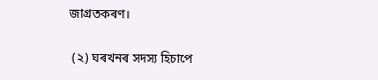জাগ্ৰতকৰণ।

 (২) ঘৰখনৰ সদস্য হিচাপে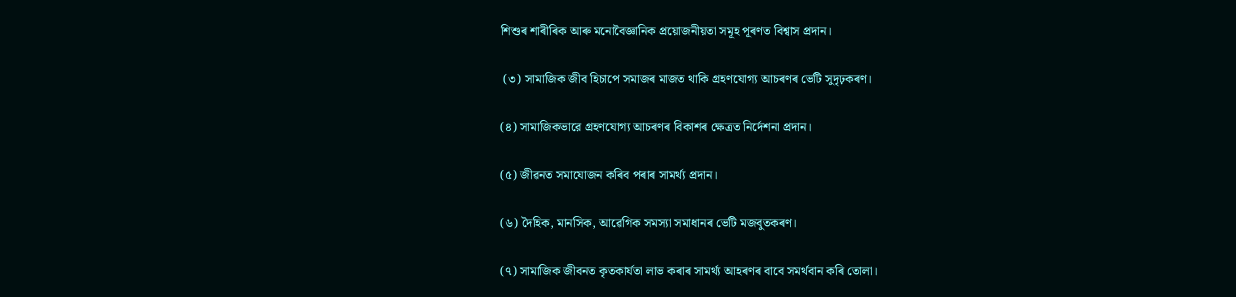শিশুৰ শাৰীৰিক আৰু মনোবৈজ্ঞানিক প্রয়োজনীয়তা সমূহ পূৰণত বিশ্বাস প্রদান।

 (৩) সামাজিক জীব হিচাপে সমাজৰ মাজত থাকি গ্রহণযোগ্য আচৰণৰ ভেটি সুদৃঢ়কৰণ।

(৪) সামাজিকভারে গ্রহণযোগ্য আচৰণৰ বিকাশৰ ক্ষেত্ৰত নির্দেশনা প্রদান।

(৫) জীৱনত সমাযোজন কৰিব পৰাৰ সামৰ্থ্য প্রদান।

(৬) দৈহিক, মানসিক, আৱেগিক সমস্যা সমাধানৰ ভেটি মজবুতকৰণ।

(৭) সামাজিক জীবনত কৃতকার্যতা লাভ কৰাৰ সামর্থ্য আহৰণৰ বাবে সমর্থবান কৰি তোলা।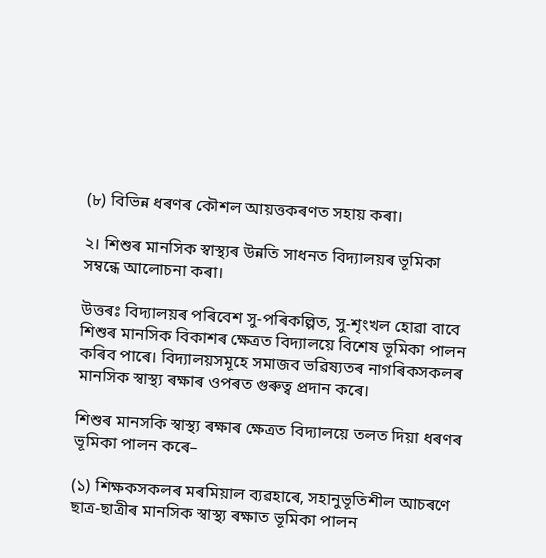(৮) বিভিন্ন ধৰণৰ কৌশল আয়ত্তকৰণত সহায় কৰা।

২। শিশুৰ মানসিক স্বাস্থ্যৰ উন্নতি সাধনত বিদ্যালয়ৰ ভূমিকা সম্বন্ধে আলোচনা কৰা।

উত্তৰঃ বিদ্যালয়ৰ পৰিবেশ সু-পৰিকল্পিত, সু-শৃংখল হোৱা বাবে শিশুৰ মানসিক বিকাশৰ ক্ষেত্ৰত বিদ্যালয়ে বিশেষ ভূমিকা পালন কৰিব পাৰে। বিদ্যালয়সমূহে সমাজব ভৱিষ্যতৰ নাগৰিকসকলৰ মানসিক স্বাস্থ্য ৰক্ষাৰ ওপৰত গুৰুত্ব প্রদান কৰে।

শিশুৰ মানসকি স্বাস্থ্য ৰক্ষাৰ ক্ষেত্ৰত বিদ্যালয়ে তলত দিয়া ধৰণৰ ভূমিকা পালন কৰে–

(১) শিক্ষকসকলৰ মৰমিয়াল ব্যৱহাৰে, সহানুভূতিশীল আচৰণে ছাত্ৰ-ছাত্ৰীৰ মানসিক স্বাস্থ্য ৰক্ষাত ভূমিকা পালন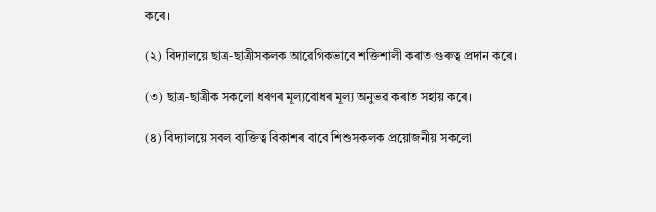কৰে।

(২) বিদ্যালয়ে ছাত্র-ছাত্রীসকলক আৱেগিকভাবে শক্তিশালী কৰাত গুৰুত্ব প্রদান কৰে।

(৩) ছাত্র-ছাত্রীক সকলো ধৰণৰ মূল্যবোধৰ মূল্য অনুভৱ কৰাত সহায় কৰে।

(৪) বিদ্যালয়ে সবল ব্যক্তিত্ব বিকাশৰ বাবে শিশুসকলক প্রয়োজনীয় সকলো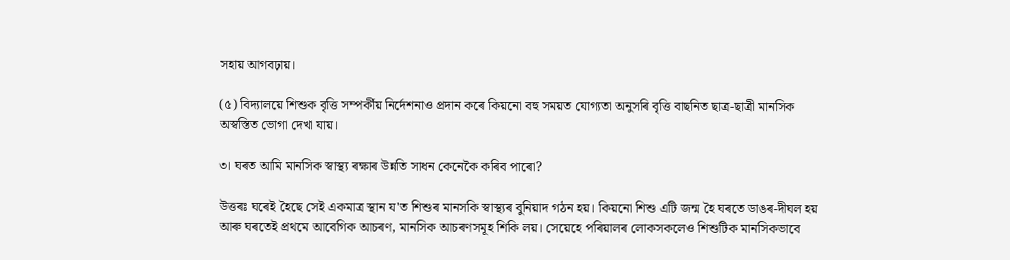সহায় আগবঢ়ায়।

(৫) বিদ্যালয়ে শিশুক বৃত্তি সম্পর্কীয় নির্দেশনাও প্রদান কৰে কিয়নো বহু সময়ত যোগ্যতা অনুসৰি বৃত্তি বাছনিত ছাত্র-ছাত্রী মানসিক অস্বস্তিত ভোগা দেখা যায়।

৩। ঘৰত আমি মানসিক স্বাস্থ্য ৰক্ষাৰ উন্নতি সাধন কেনেকৈ কৰিব পাৰো?

উত্তৰঃ ঘৰেই হৈছে সেই একমাত্র স্থান য'ত শিশুৰ মানসকি স্বাস্থ্যৰ বুনিয়াদ গঠন হয়। কিয়নো শিশু এটি জন্ম হৈ ঘৰতে ডাঙৰ-দীঘল হয় আৰু ঘৰতেই প্রথমে আবেগিক আচৰণ, মানসিক আচৰণসমূহ শিকি লয়। সেয়েহে পৰিয়ালৰ লোকসকলেও শিশুটিক মানসিকভাবে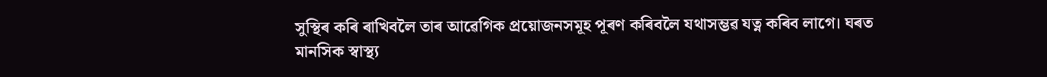সুস্থিৰ কৰি ৰাখিবলৈ তাৰ আৱেগিক প্রয়োজনসমূহ পূৰণ কৰিবলৈ যথাসম্ভৱ যত্ন কৰিব লাগে। ঘৰত মানসিক স্বাস্থ্য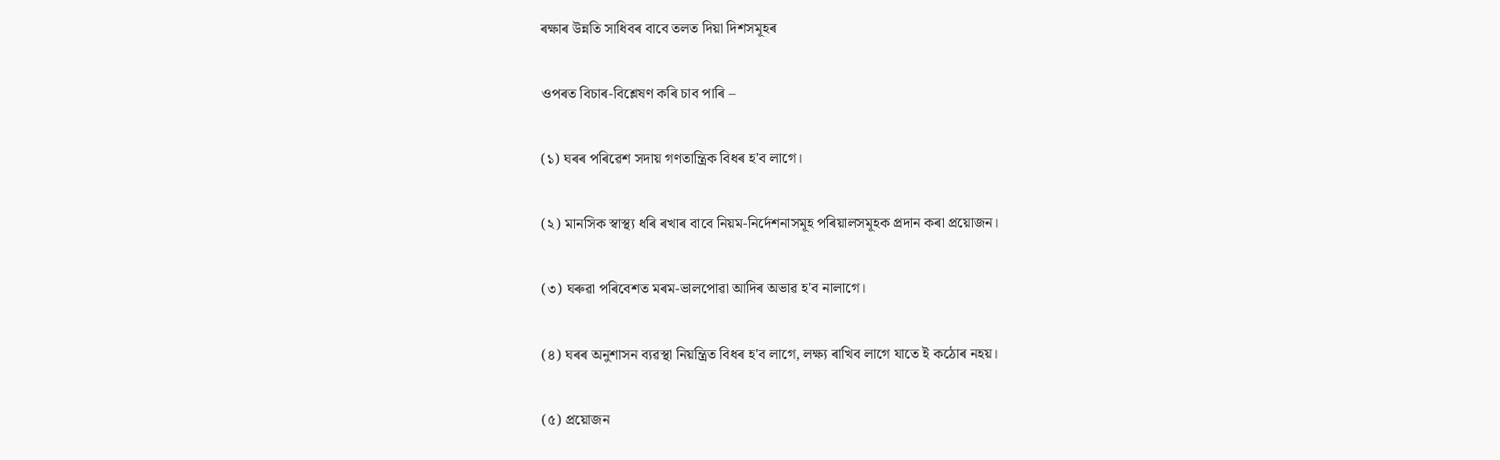ৰক্ষাৰ উন্নতি সাধিবৰ বাবে তলত দিয়া দিশসমূহৰ

ওপৰত বিচাৰ-বিশ্লেষণ কৰি চাব পাৰি –

(১) ঘৰৰ পৰিৱেশ সদায় গণতান্ত্রিক বিধৰ হ'ব লাগে।

(২) মানসিক স্বাস্থ্য ধৰি ৰখাৰ বাবে নিয়ম-নির্দেশনাসমূহ পৰিয়ালসমূহক প্রদান কৰা প্রয়োজন।

(৩) ঘৰুৱা পৰিবেশত মৰম-ভালপোৱা আদিৰ অভাৱ হ'ব নালাগে।

(৪) ঘৰৰ অনুশাসন ব্যৱস্থা নিয়ন্ত্রিত বিধৰ হ'ব লাগে, লক্ষ্য ৰাখিব লাগে যাতে ই কঠোৰ নহয়।

(৫) প্রয়োজন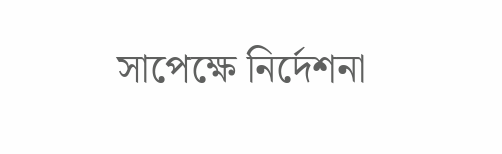সাপেক্ষে নির্দেশনা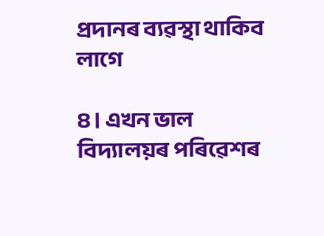প্রদানৰ ব্যৱস্থা থাকিব লাগে

৪। এখন ভাল বিদ্যালয়ৰ পৰিৱেশৰ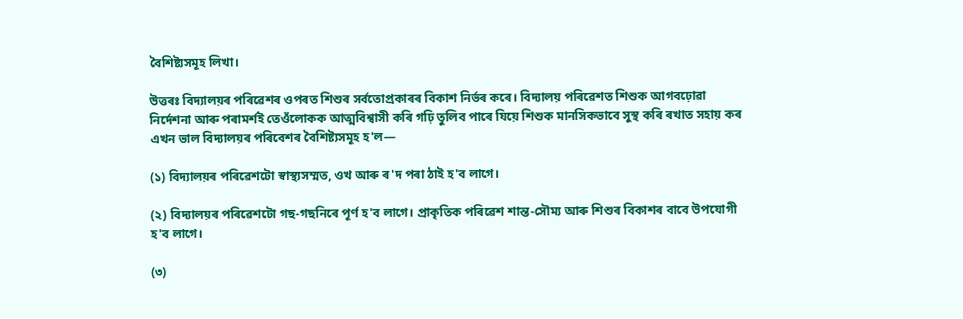বৈশিষ্ট্যসমূহ লিখা।

উত্তৰঃ বিদ্যালয়ৰ পৰিৱেশৰ ওপৰত শিশুৰ সৰ্বতোপ্ৰকাৰৰ বিকাশ নিৰ্ভৰ কৰে। বিদ্যালয় পৰিৱেশত শিশুক আগবঢ়োৱা নির্দেশনা আৰু পৰামৰ্শই তেওঁলোকক আত্মবিশ্বাসী কৰি গঢ়ি তুলিব পাৰে যিয়ে শিশুক মানসিকভাবে সুস্থ কৰি ৰখাত সহায় কৰ এখন ভাল বিদ্যালয়ৰ পৰিবেশৰ বৈশিষ্ট্যসমূহ হ'ল—

(১) বিদ্যালয়ৰ পৰিৱেশটো স্বাস্থ্যসম্মত, ওখ আৰু ৰ'দ পৰা ঠাই হ'ব লাগে।

(২) বিদ্যালয়ৰ পৰিৱেশটো গছ-গছনিৰে পূৰ্ণ হ'ব লাগে। প্রাকৃতিক পৰিৱেশ শান্ত-সৌম্য আৰু শিশুৰ বিকাশৰ বাবে উপযোগী হ'ব লাগে।

(৩)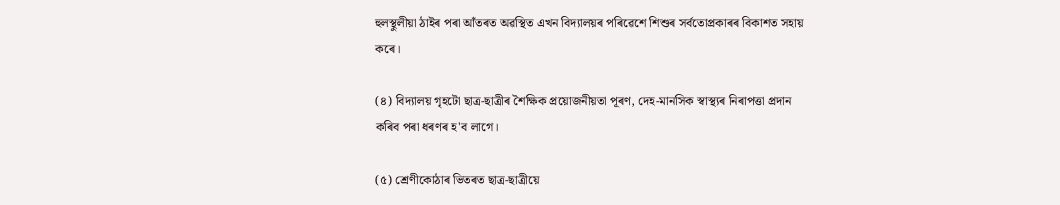হুলস্থুলীয়া ঠাইৰ পৰা আঁতৰত অৱস্থিত এখন বিদ্যালয়ৰ পৰিৱেশে শিশুৰ সৰ্বতোপ্ৰকাৰৰ বিকাশত সহায় কৰে।

(৪) বিদ্যালয় গৃহটো ছাত্ৰ-ছাত্ৰীৰ শৈক্ষিক প্রয়োজনীয়তা পূৰণ, দেহ-মানসিক স্বাস্থ্যৰ নিৰাপত্তা প্রদান কৰিব পৰা ধৰণৰ হ'ব লাগে।

(৫) শ্ৰেণীকোঠাৰ ভিতৰত ছাত্ৰ-ছাত্ৰীয়ে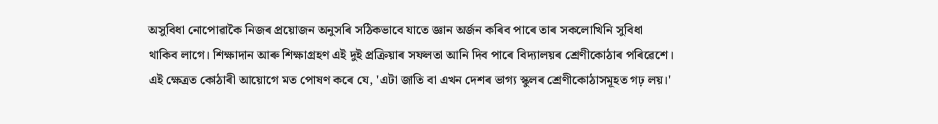অসুবিধা নোপোৱাকৈ নিজৰ প্ৰয়োজন অনুসৰি সঠিকভাবে যাতে জ্ঞান অর্জন কৰিব পাৰে তাৰ সকলোখিনি সুবিধা থাকিব লাগে। শিক্ষাদান আৰু শিক্ষাগ্রহণ এই দুই প্ৰক্ৰিয়াৰ সফলতা আনি দিব পাৰে বিদ্যালয়ৰ শ্ৰেণীকোঠাৰ পৰিৱেশে। এই ক্ষেত্ৰত কোঠাৰী আয়োগে মত পোষণ কৰে যে, 'এটা জাতি বা এখন দেশৰ ভাগ্য স্কুলৰ শ্ৰেণীকোঠাসমূহত গঢ় লয়।'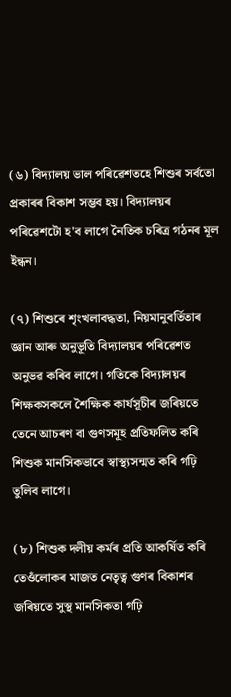(৬) বিদ্যালয় ভাল পৰিৱেশতহে শিশুৰ সৰ্বতো প্ৰকাৰৰ বিকাশ সম্ভব হয়। বিদ্যালয়ৰ পৰিৱেশটো হ'ব লাগে নৈতিক চৰিত্ৰ গঠনৰ মূল ইন্ধন।

(৭) শিশুৰে শৃংখলাবদ্ধতা, নিয়মানুবর্তিতাৰ জ্ঞান আৰু অনুভূতি বিদ্যালয়ৰ পৰিৱেশত অনুভৱ কৰিব লাগে। গতিকে বিদ্যালয়ৰ শিক্ষকসকলে শৈক্ষিক কাৰ্যসূচীৰ জৰিয়তে তেনে আচৰণ বা গুণসমূহ প্রতিফলিত কৰি শিশুক মানসিকভাবে স্বাস্থ্যসন্মত কৰি গঢ়ি তুলিব লাগে।

(৮) শিশুক দলীয় কৰ্মৰ প্ৰতি আকৰ্ষিত কৰি তেওঁলোকৰ মাজত নেতৃত্ব গুণৰ বিকাশৰ জৰিয়তে সুস্থ মানসিকতা গঢ়ি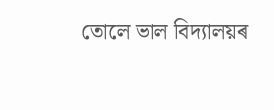তোলে ভাল বিদ্যালয়ৰ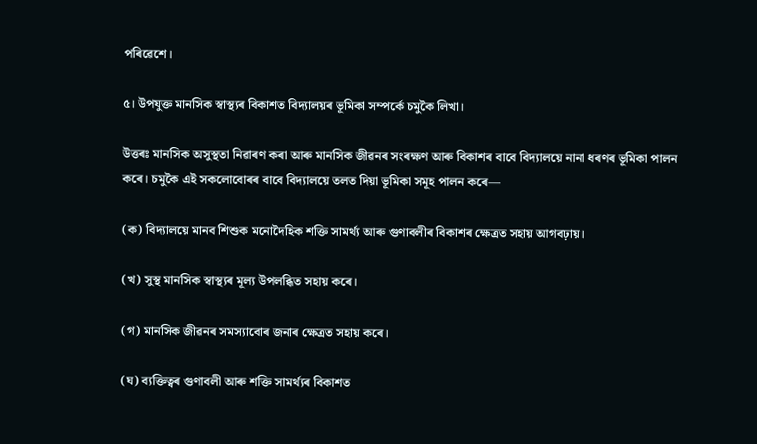পৰিৱেশে।

৫। উপযুক্ত মানসিক স্বাস্থ্যৰ বিকাশত বিদ্যালয়ৰ ভূমিকা সম্পর্কে চমুকৈ লিখা।

উত্তৰঃ মানসিক অসুস্থতা নিৱাৰণ কৰা আৰু মানসিক জীৱনৰ সংৰক্ষণ আৰু বিকাশৰ বাবে বিদ্যালয়ে নানা ধৰণৰ ভূমিকা পালন কৰে। চমুকৈ এই সকলোবোৰৰ বাবে বিদ্যালয়ে তলত দিয়া ভূমিকা সমূহ পালন কৰে—

(ক) বিদ্যালয়ে মানব শিশুক মনোদৈহিক শক্তি সামর্থ্য আৰু গুণাবলীৰ বিকাশৰ ক্ষেত্রত সহায় আগবঢ়ায়।

(খ) সুস্থ মানসিক স্বাস্থ্যৰ মূল্য উপলব্ধিত সহায় কৰে।

(গ) মানসিক জীৱনৰ সমস্যাবোৰ জনাৰ ক্ষেত্ৰত সহায় কৰে।

(ঘ) ব্যক্তিত্বৰ গুণাবলী আৰু শক্তি সামর্থ্যৰ বিকাশত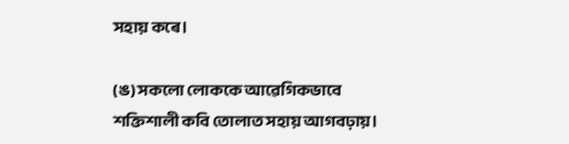সহায় কৰে।

(ঙ) সকলো লোককে আৱেগিকভাবে শক্তিশালী কবি তোলাত সহায় আগবঢ়ায়।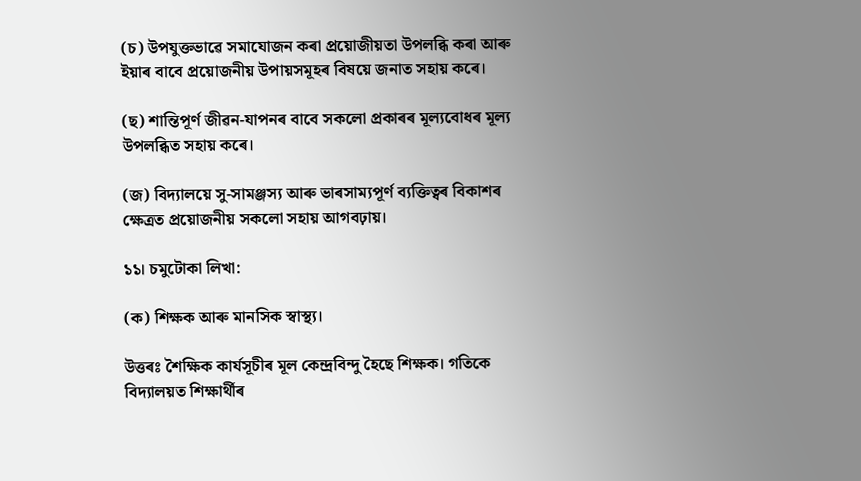(চ) উপযুক্তভাৱে সমাযোজন কৰা প্রয়োজীয়তা উপলব্ধি কৰা আৰু ইয়াৰ বাবে প্রয়োজনীয় উপায়সমূহৰ বিষয়ে জনাত সহায় কৰে।

(ছ) শান্তিপূর্ণ জীৱন-যাপনৰ বাবে সকলো প্ৰকাৰৰ মূল্যবোধৰ মূল্য উপলব্ধিত সহায় কৰে।

(জ) বিদ্যালয়ে সু-সামঞ্জস্য আৰু ভাৰসাম্যপূর্ণ ব্যক্তিত্বৰ বিকাশৰ ক্ষেত্ৰত প্রয়োজনীয় সকলো সহায় আগবঢ়ায়।

১১। চমুটোকা লিখা:

(ক) শিক্ষক আৰু মানসিক স্বাস্থ্য।

উত্তৰঃ শৈক্ষিক কাৰ্যসূচীৰ মূল কেন্দ্রবিন্দু হৈছে শিক্ষক। গতিকে বিদ্যালয়ত শিক্ষার্থীৰ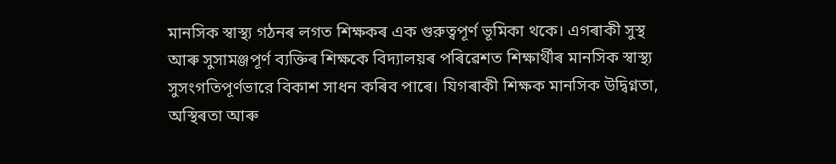মানসিক স্বাস্থ্য গঠনৰ লগত শিক্ষকৰ এক গুরুত্বপূর্ণ ভূমিকা থকে। এগৰাকী সুস্থ আৰু সুসামঞ্জপূর্ণ ব্যক্তিৰ শিক্ষকে বিদ্যালয়ৰ পৰিৱেশত শিক্ষার্থীৰ মানসিক স্বাস্থ্য সুসংগতিপূর্ণভারে বিকাশ সাধন কৰিব পাৰে। যিগৰাকী শিক্ষক মানসিক উদ্বিগ্নতা, অস্থিৰতা আৰু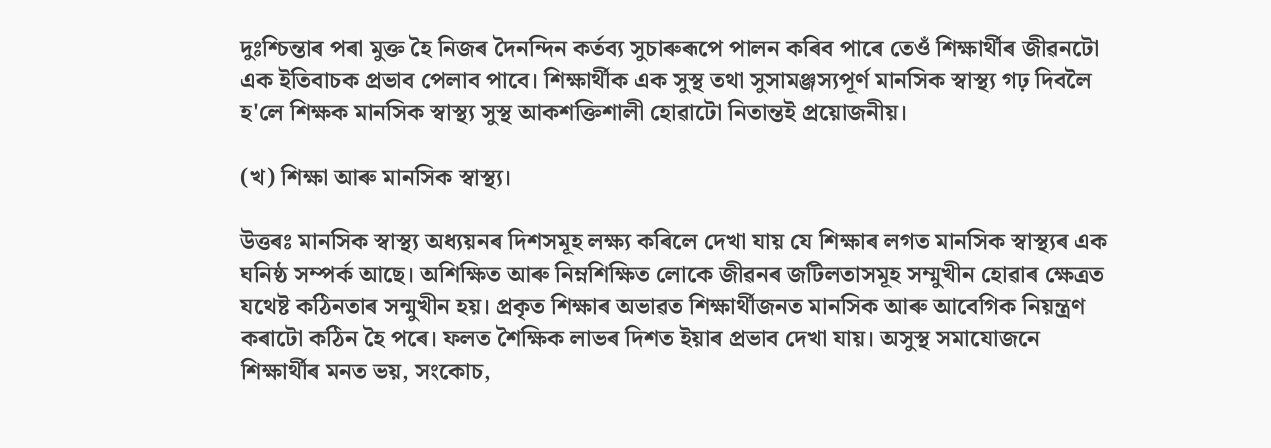দুঃশ্চিন্তাৰ পৰা মুক্ত হৈ নিজৰ দৈনন্দিন কর্তব্য সুচাৰুৰূপে পালন কৰিব পাৰে তেওঁ শিক্ষার্থীৰ জীৱনটো এক ইতিবাচক প্রভাব পেলাব পাবে। শিক্ষার্থীক এক সুস্থ তথা সুসামঞ্জস্যপূর্ণ মানসিক স্বাস্থ্য গঢ় দিবলৈ হ'লে শিক্ষক মানসিক স্বাস্থ্য সুস্থ আকশক্তিশালী হোৱাটো নিতান্তই প্রয়োজনীয়।

(খ) শিক্ষা আৰু মানসিক স্বাস্থ্য।

উত্তৰঃ মানসিক স্বাস্থ্য অধ্যয়নৰ দিশসমূহ লক্ষ্য কৰিলে দেখা যায় যে শিক্ষাৰ লগত মানসিক স্বাস্থ্যৰ এক ঘনিষ্ঠ সম্পর্ক আছে। অশিক্ষিত আৰু নিম্নশিক্ষিত লোকে জীৱনৰ জটিলতাসমূহ সম্মুখীন হোৱাৰ ক্ষেত্ৰত যথেষ্ট কঠিনতাৰ সন্মুখীন হয়। প্রকৃত শিক্ষাৰ অভাৱত শিক্ষার্থীজনত মানসিক আৰু আবেগিক নিয়ন্ত্ৰণ কৰাটো কঠিন হৈ পৰে। ফলত শৈক্ষিক লাভৰ দিশত ইয়াৰ প্রভাব দেখা যায়। অসুস্থ সমাযোজনে শিক্ষার্থীৰ মনত ভয়, সংকোচ,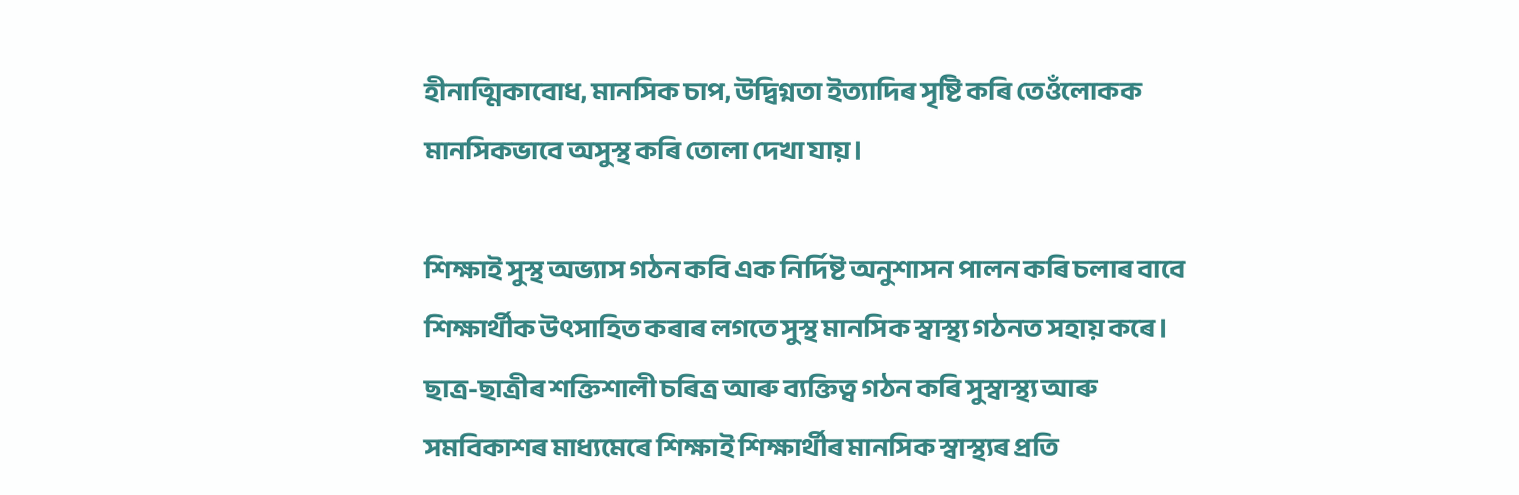হীনাত্মিকাবোধ, মানসিক চাপ, উদ্বিগ্নতা ইত্যাদিৰ সৃষ্টি কৰি তেওঁলোকক মানসিকভাবে অসুস্থ কৰি তোলা দেখা যায়।

শিক্ষাই সুস্থ অভ্যাস গঠন কবি এক নির্দিষ্ট অনুশাসন পালন কৰি চলাৰ বাবে শিক্ষার্থীক উৎসাহিত কৰাৰ লগতে সুস্থ মানসিক স্বাস্থ্য গঠনত সহায় কৰে। ছাত্র-ছাত্রীৰ শক্তিশালী চৰিত্ৰ আৰু ব্যক্তিত্ব গঠন কৰি সুস্বাস্থ্য আৰু সমবিকাশৰ মাধ্যমেৰে শিক্ষাই শিক্ষার্থীৰ মানসিক স্বাস্থ্যৰ প্রতি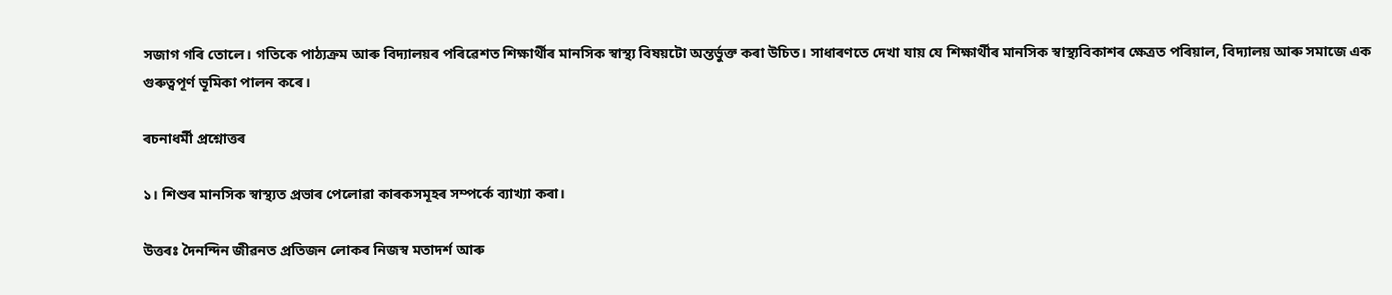সজাগ গৰি তোলে। গতিকে পাঠ্যক্রম আৰু বিদ্যালয়ৰ পৰিৱেশত শিক্ষার্থীৰ মানসিক স্বাস্থ্য বিষয়টো অন্তর্ভুক্ত কৰা উচিত। সাধাৰণতে দেখা যায় যে শিক্ষার্থীৰ মানসিক স্বাস্থ্যবিকাশৰ ক্ষেত্ৰত পৰিয়াল, বিদ্যালয় আৰু সমাজে এক গুৰুত্বপূর্ণ ভূমিকা পালন কৰে।

ৰচনাধর্মী প্রশ্নোত্তৰ

১। শিশুৰ মানসিক স্বাস্থ্যত প্ৰভাৰ পেলোৱা কাৰকসমূহৰ সম্পৰ্কে ব্যাখ্যা কৰা।

উত্তৰঃ দৈনন্দিন জীৱনত প্রতিজন লোকৰ নিজস্ব মতাদর্শ আৰু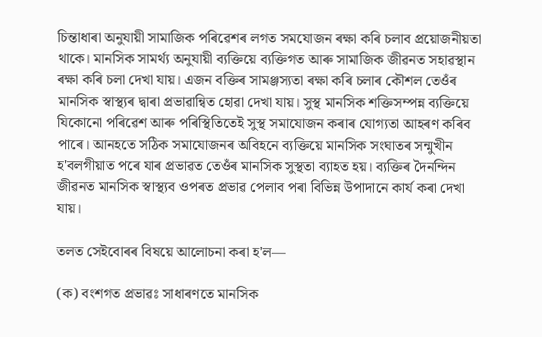চিন্তাধাৰা অনুযায়ী সামাজিক পৰিৱেশৰ লগত সমযোজন ৰক্ষা কৰি চলাব প্রয়োজনীয়তা থাকে। মানসিক সামর্থ্য অনুযায়ী ব্যক্তিয়ে ব্যক্তিগত আৰু সামাজিক জীৱনত সহাৱস্থান ৰক্ষা কৰি চলা দেখা যায়। এজন বক্তিৰ সামঞ্জস্যতা ৰক্ষা কৰি চলাৰ কৌশল তেওঁৰ মানসিক স্বাস্থ্যৰ দ্বাৰা প্ৰভাৱান্বিত হোৱা দেখা যায়। সুস্থ মানসিক শক্তিসম্পন্ন ব্যক্তিয়ে যিকোনো পৰিৱেশ আৰু পৰিস্থিতিতেই সুস্থ সমাযোজন কৰাৰ যোগ্যতা আহৰণ কৰিব পাৰে। আনহতে সঠিক সমাযোজনৰ অবিহনে ব্যক্তিয়ে মানসিক সংঘাতৰ সন্মুখীন হ'বলগীয়াত পৰে যাৰ প্রভাৱত তেওঁৰ মানসিক সুস্থতা ব্যাহত হয়। ব্যক্তিৰ দৈনন্দিন জীৱনত মানসিক স্বাস্থ্যব ওপৰত প্ৰভাৱ পেলাব পৰা বিভিন্ন উপাদানে কার্য কৰা দেখা যায়।

তলত সেইবোৰৰ বিষয়ে আলোচনা কৰা হ'ল—

(ক) বংশগত প্রভাৱঃ সাধাৰণতে মানসিক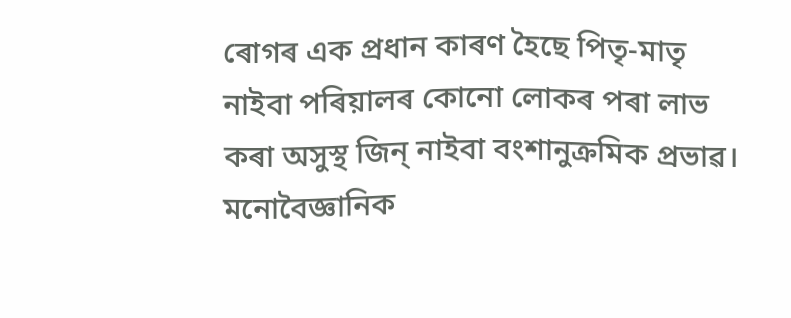ৰোগৰ এক প্রধান কাৰণ হৈছে পিতৃ-মাতৃ নাইবা পৰিয়ালৰ কোনো লোকৰ পৰা লাভ কৰা অসুস্থ জিন্ নাইবা বংশানুক্রমিক প্রভাৱ। মনোবৈজ্ঞানিক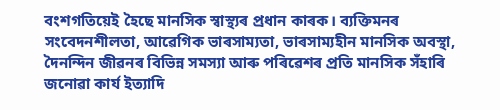বংশগতিয়েই হৈছে মানসিক স্বাস্থ্যৰ প্ৰধান কাৰক। ব্যক্তিমনৰ সংবেদনশীলতা, আৱেগিক ভাৰসাম্যতা, ভাৰসাম্যহীন মানসিক অবস্থা, দৈনন্দিন জীৱনৰ বিভিন্ন সমস্যা আৰু পৰিৱেশৰ প্রতি মানসিক সঁহাৰি জনোৱা কার্য ইত্যাদি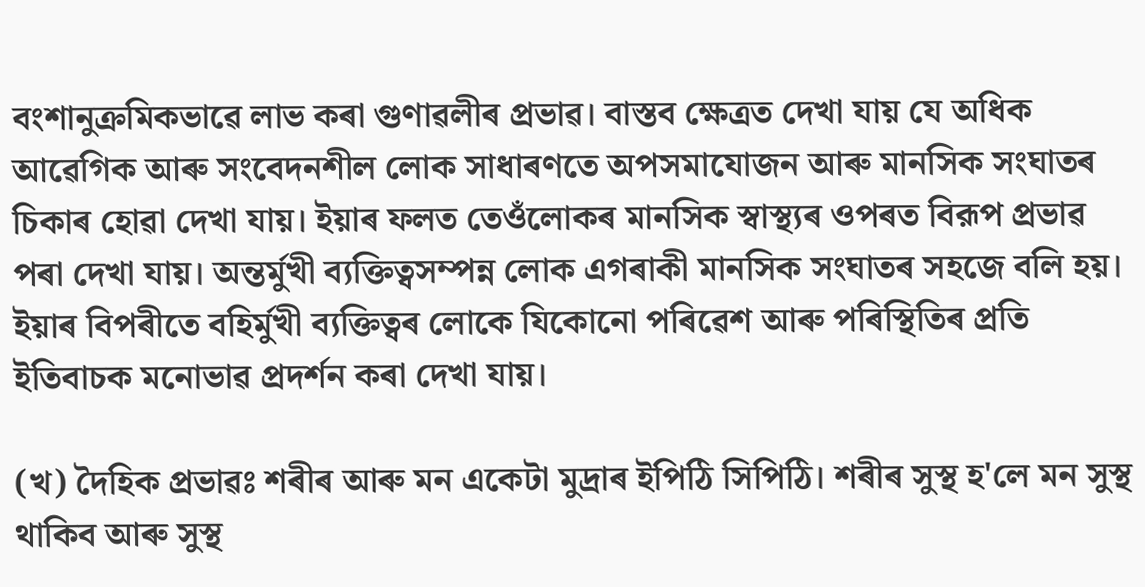বংশানুক্রমিকভাৱে লাভ কৰা গুণাৱলীৰ প্রভাৱ। বাস্তব ক্ষেত্রত দেখা যায় যে অধিক আৱেগিক আৰু সংবেদনশীল লোক সাধাৰণতে অপসমাযোজন আৰু মানসিক সংঘাতৰ চিকাৰ হোৱা দেখা যায়। ইয়াৰ ফলত তেওঁলোকৰ মানসিক স্বাস্থ্যৰ ওপৰত বিরূপ প্রভাৱ পৰা দেখা যায়। অন্তর্মুখী ব্যক্তিত্বসম্পন্ন লোক এগৰাকী মানসিক সংঘাতৰ সহজে বলি হয়। ইয়াৰ বিপৰীতে বহির্মুখী ব্যক্তিত্বৰ লোকে যিকোনো পৰিৱেশ আৰু পৰিস্থিতিৰ প্ৰতি ইতিবাচক মনোভাৱ প্রদর্শন কৰা দেখা যায়।

(খ) দৈহিক প্রভাৱঃ শৰীৰ আৰু মন একেটা মুদ্রাৰ ইপিঠি সিপিঠি। শৰীৰ সুস্থ হ'লে মন সুস্থ থাকিব আৰু সুস্থ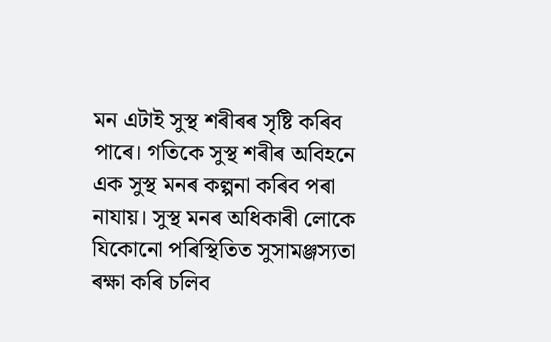মন এটাই সুস্থ শৰীৰৰ সৃষ্টি কৰিব পাৰে। গতিকে সুস্থ শৰীৰ অবিহনে এক সুস্থ মনৰ কল্পনা কৰিব পৰা নাযায়। সুস্থ মনৰ অধিকাৰী লোকে যিকোনো পৰিস্থিতিত সুসামঞ্জস্যতা ৰক্ষা কৰি চলিব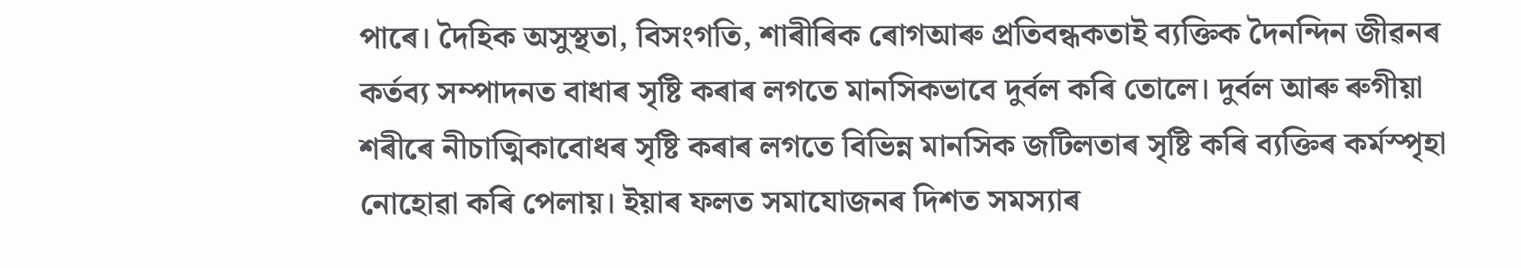পাৰে। দৈহিক অসুস্থতা, বিসংগতি, শাৰীৰিক ৰোগআৰু প্রতিবন্ধকতাই ব্যক্তিক দৈনন্দিন জীৱনৰ কৰ্তব্য সম্পাদনত বাধাৰ সৃষ্টি কৰাৰ লগতে মানসিকভাবে দুর্বল কৰি তোলে। দুর্বল আৰু ৰুগীয়া শৰীৰে নীচাত্মিকাবোধৰ সৃষ্টি কৰাৰ লগতে বিভিন্ন মানসিক জটিলতাৰ সৃষ্টি কৰি ব্যক্তিৰ কৰ্মস্পৃহা নোহোৱা কৰি পেলায়। ইয়াৰ ফলত সমাযোজনৰ দিশত সমস্যাৰ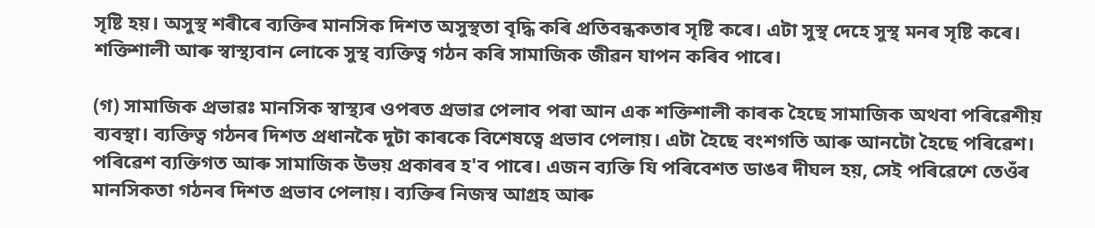সৃষ্টি হয়। অসুস্থ শৰীৰে ব্যক্তিৰ মানসিক দিশত অসুস্থতা বৃদ্ধি কৰি প্রতিবন্ধকতাৰ সৃষ্টি কৰে। এটা সুস্থ দেহে সুস্থ মনৰ সৃষ্টি কৰে। শক্তিশালী আৰু স্বাস্থ্যবান লোকে সুস্থ ব্যক্তিত্ব গঠন কৰি সামাজিক জীৱন যাপন কৰিব পাৰে।

(গ) সামাজিক প্রভাৱঃ মানসিক স্বাস্থ্যৰ ওপৰত প্ৰভাৱ পেলাব পৰা আন এক শক্তিশালী কাৰক হৈছে সামাজিক অথবা পৰিৱেশীয় ব্যবস্থা। ব্যক্তিত্ব গঠনৰ দিশত প্ৰধানকৈ দুটা কাৰকে বিশেষত্বে প্রভাব পেলায়। এটা হৈছে বংশগতি আৰু আনটো হৈছে পৰিৱেশ। পৰিৱেশ ব্যক্তিগত আৰু সামাজিক উভয় প্ৰকাৰৰ হ'ব পাৰে। এজন ব্যক্তি যি পৰিবেশত ডাঙৰ দীঘল হয়, সেই পৰিৱেশে তেওঁৰ মানসিকতা গঠনৰ দিশত প্রভাব পেলায়। ব্যক্তিৰ নিজস্ব আগ্রহ আৰু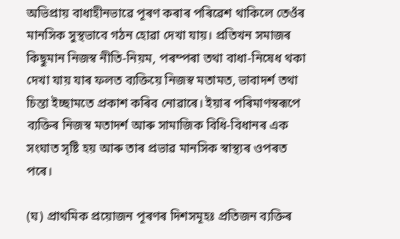অভিপ্রায় বাধাহীনভাৱে পূৰণ কৰাৰ পৰিৱেশ থাকিলে তেওঁৰ মানসিক সুস্থভাবে গঠন হোৱা দেখা যায়। প্রতিখন সমাজৰ কিছুমান নিজস্ব নীতি-নিয়ম, পৰম্পৰা তথা বাধা-নিষেধ থকা দেখা যায় যাৰ ফলত ব্যক্তিয়ে নিজস্ব মতামত, ভাবাদর্শ তথা চিন্তা ইচ্ছামতে প্রকাশ কৰিব নোৱাৰে। ইয়াৰ পৰিমাণস্বৰূপে ব্যক্তিৰ নিজস্ব মতাদর্শ আৰু সামাজিক বিধি-বিধানৰ এক সংঘাত সৃষ্টি হয় আৰু তাৰ প্রভাৱ মানসিক স্বাস্থ্যৰ ওপৰত পৰে।

(ঘ) প্রাথমিক প্রয়োজন পূৰণৰ দিশসমূহঃ প্রতিজন ব্যক্তিৰ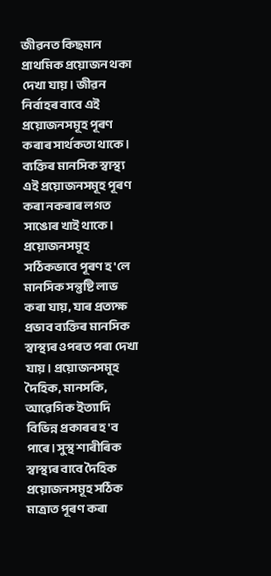জীৱনত কিছমান প্রাথমিক প্রয়োজন থকা দেখা যায়। জীৱন নির্বাহৰ বাবে এই প্রয়োজনসমূহ পূৰণ কৰাৰ সাৰ্থকতা থাকে। ব্যক্তিৰ মানসিক স্বাস্থ্য এই প্রয়োজনসমূহ পূৰণ কৰা নকৰাৰ লগত সাঙোৰ খাই থাকে। প্রয়োজনসমূহ সঠিকভাবে পূৰণ হ'লে মানসিক সন্তুষ্টি লাভ কৰা যায়, যাৰ প্রত্যক্ষ প্রভাব ব্যক্তিৰ মানসিক স্বাস্থ্যৰ ওপৰত পৰা দেখা যায়। প্রয়োজনসমূহ দৈহিক, মানসকি, আৱেগিক ইত্যাদি বিভিন্ন প্ৰকাৰৰ হ'ব পাৰে। সুস্থ শাৰীৰিক স্বাস্থ্যৰ বাবে দৈহিক প্রয়োজনসমূহ সঠিক মাত্ৰাত পূৰণ কৰা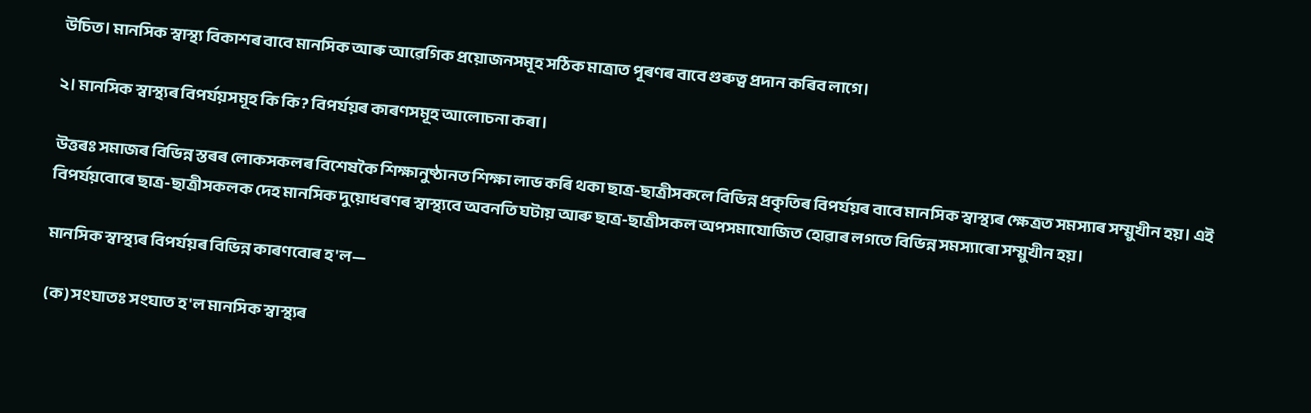উচিত। মানসিক স্বাস্থ্য বিকাশৰ বাবে মানসিক আৰু আৱেগিক প্রয়োজনসমূহ সঠিক মাত্ৰাত পূৰণৰ বাবে গুৰুত্ব প্রদান কৰিব লাগে।

২। মানসিক স্বাস্থ্যৰ বিপৰ্যয়সমূহ কি কি? বিপৰ্যয়ৰ কাৰণসমূহ আলোচনা কৰা।

উত্তৰঃ সমাজৰ বিভিন্ন স্তৰৰ লোকসকলৰ বিশেষকৈ শিক্ষানুষ্ঠানত শিক্ষা লাভ কৰি থকা ছাত্র-ছাত্রীসকলে বিভিন্ন প্রকৃতিৰ বিপৰ্যয়ৰ বাবে মানসিক স্বাস্থ্যৰ ক্ষেত্ৰত সমস্যাৰ সম্মুখীন হয়। এই বিপর্যয়বোৰে ছাত্র-ছাত্রীসকলক দেহ মানসিক দুয়োধৰণৰ স্বাস্থ্যবে অবনতি ঘটায় আৰু ছাত্র-ছাত্রীসকল অপসমাযোজিত হোৱাৰ লগতে বিভিন্ন সমস্যাৰো সম্মুখীন হয়।

মানসিক স্বাস্থ্যৰ বিপৰ্যয়ৰ বিভিন্ন কাৰণবোৰ হ'ল—

(ক) সংঘাতঃ সংঘাত হ'ল মানসিক স্বাস্থ্যৰ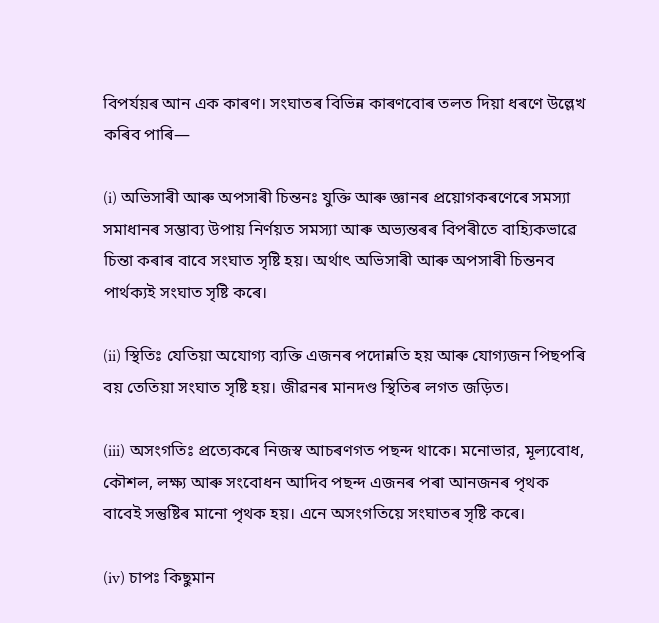বিপৰ্যয়ৰ আন এক কাৰণ। সংঘাতৰ বিভিন্ন কাৰণবোৰ তলত দিয়া ধৰণে উল্লেখ কৰিব পাৰি—

(i) অভিসাৰী আৰু অপসাৰী চিন্তনঃ যুক্তি আৰু জ্ঞানৰ প্রয়োগকৰণেৰে সমস্যা সমাধানৰ সম্ভাব্য উপায় নির্ণয়ত সমস্যা আৰু অভ্যন্তৰৰ বিপৰীতে বাহ্যিকভাৱে চিন্তা কৰাৰ বাবে সংঘাত সৃষ্টি হয়। অর্থাৎ অভিসাৰী আৰু অপসাৰী চিন্তনব পার্থক্যই সংঘাত সৃষ্টি কৰে।

(ii) স্থিতিঃ যেতিয়া অযোগ্য ব্যক্তি এজনৰ পদোন্নতি হয় আৰু যোগ্যজন পিছপৰি বয় তেতিয়া সংঘাত সৃষ্টি হয়। জীৱনৰ মানদণ্ড স্থিতিৰ লগত জড়িত।

(iii) অসংগতিঃ প্রত্যেকৰে নিজস্ব আচৰণগত পছন্দ থাকে। মনোভার, মূল্যবোধ, কৌশল, লক্ষ্য আৰু সংবোধন আদিব পছন্দ এজনৰ পৰা আনজনৰ পৃথক বাবেই সন্তুষ্টিৰ মানো পৃথক হয়। এনে অসংগতিয়ে সংঘাতৰ সৃষ্টি কৰে।

(iv) চাপঃ কিছুমান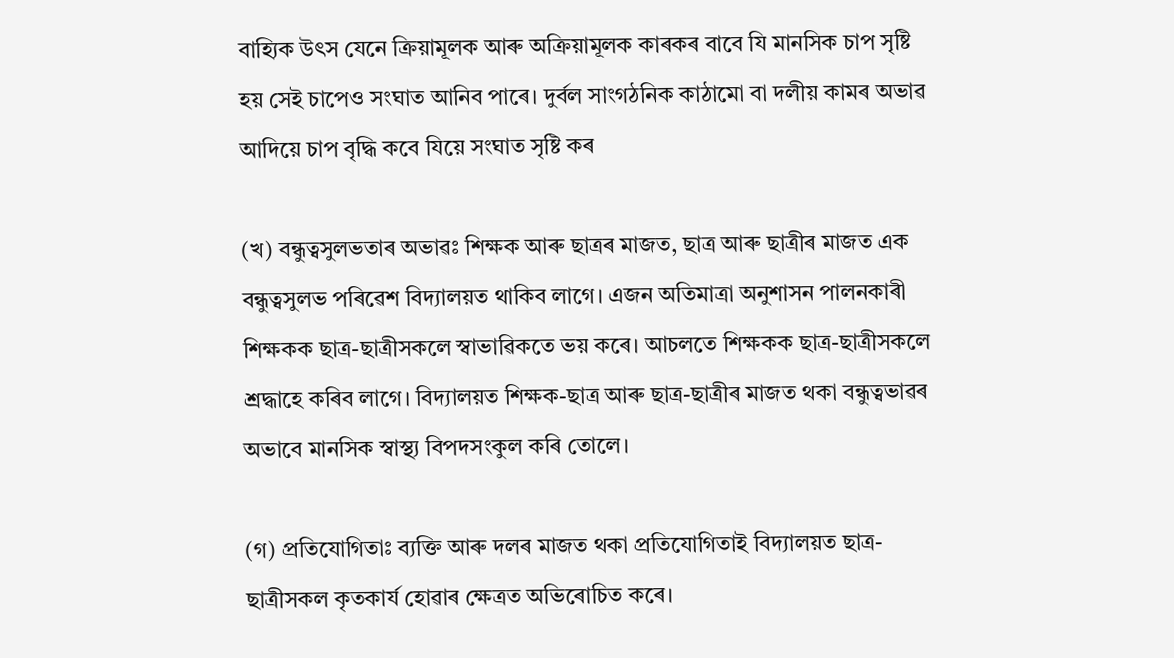বাহ্যিক উৎস যেনে ক্রিয়ামূলক আৰু অক্রিয়ামূলক কাৰকৰ বাবে যি মানসিক চাপ সৃষ্টি হয় সেই চাপেও সংঘাত আনিব পাৰে। দুর্বল সাংগঠনিক কাঠামো বা দলীয় কামৰ অভাৱ আদিয়ে চাপ বৃদ্ধি কবে যিয়ে সংঘাত সৃষ্টি কৰ

(খ) বন্ধুত্বসুলভতাৰ অভাৱঃ শিক্ষক আৰু ছাত্ৰৰ মাজত, ছাত্ৰ আৰু ছাত্ৰীৰ মাজত এক বন্ধুত্বসুলভ পৰিৱেশ বিদ্যালয়ত থাকিব লাগে। এজন অতিমাত্রা অনুশাসন পালনকাৰী শিক্ষকক ছাত্র-ছাত্রীসকলে স্বাভাৱিকতে ভয় কৰে। আচলতে শিক্ষকক ছাত্র-ছাত্রীসকলে শ্রদ্ধাহে কৰিব লাগে। বিদ্যালয়ত শিক্ষক-ছাত্ৰ আৰু ছাত্র-ছাত্রীৰ মাজত থকা বন্ধুত্বভাৱৰ অভাবে মানসিক স্বাস্থ্য বিপদসংকুল কৰি তোলে।

(গ) প্রতিযোগিতাঃ ব্যক্তি আৰু দলৰ মাজত থকা প্রতিযোগিতাই বিদ্যালয়ত ছাত্র-ছাত্রীসকল কৃতকার্য হোৱাৰ ক্ষেত্ৰত অভিৰোচিত কৰে।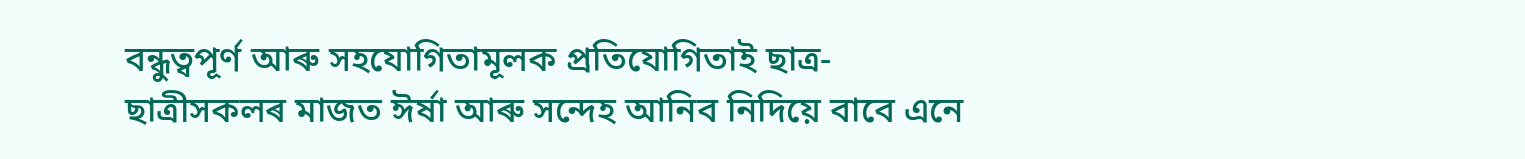বন্ধুত্বপূৰ্ণ আৰু সহযোগিতামূলক প্রতিযোগিতাই ছাত্র-ছাত্রীসকলৰ মাজত ঈর্ষা আৰু সন্দেহ আনিব নিদিয়ে বাবে এনে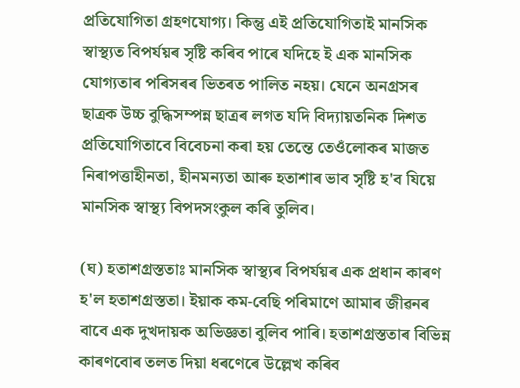প্রতিযোগিতা গ্রহণযোগ্য। কিন্তু এই প্রতিযোগিতাই মানসিক স্বাস্থ্যত বিপৰ্যয়ৰ সৃষ্টি কৰিব পাৰে যদিহে ই এক মানসিক যোগ্যতাৰ পৰিসৰৰ ভিতৰত পালিত নহয়। যেনে অনগ্ৰসৰ ছাত্ৰক উচ্চ বুদ্ধিসম্পন্ন ছাত্ৰৰ লগত যদি বিদ্যায়তনিক দিশত প্রতিযোগিতাবে বিবেচনা কৰা হয় তেন্তে তেওঁলোকৰ মাজত নিৰাপত্তাহীনতা, হীনমন্যতা আৰু হতাশাৰ ভাব সৃষ্টি হ'ব যিয়ে মানসিক স্বাস্থ্য বিপদসংকুল কৰি তুলিব।

(ঘ) হতাশগ্রস্ততাঃ মানসিক স্বাস্থ্যৰ বিপৰ্যয়ৰ এক প্রধান কাৰণ হ'ল হতাশগ্রস্ততা। ইয়াক কম-বেছি পৰিমাণে আমাৰ জীৱনৰ বাবে এক দুখদায়ক অভিজ্ঞতা বুলিব পাৰি। হতাশগ্রস্ততাৰ বিভিন্ন কাৰণবোৰ তলত দিয়া ধৰণেৰে উল্লেখ কৰিব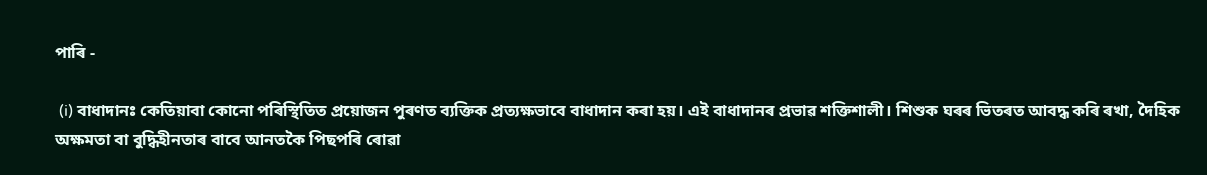পাৰি -

 (i) বাধাদানঃ কেতিয়াবা কোনো পৰিস্থিতিত প্রয়োজন পুৰণত ব্যক্তিক প্রত্যক্ষভাবে বাধাদান কৰা হয়। এই বাধাদানৰ প্রভাৱ শক্তিশালী। শিশুক ঘৰৰ ভিতৰত আবদ্ধ কৰি ৰখা, দৈহিক অক্ষমতা বা বুদ্ধিহীনতাৰ বাবে আনতকৈ পিছপৰি ৰোৱা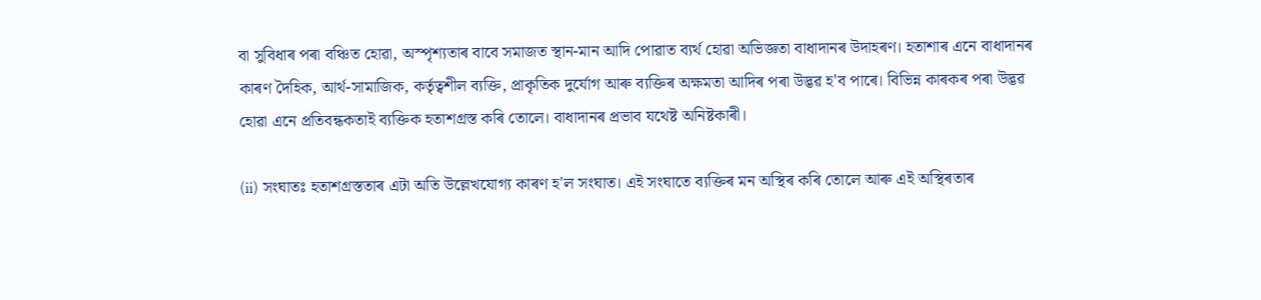বা সুবিধাৰ পৰা বঞ্চিত হোৱা, অস্পৃশ্যতাৰ বাবে সমাজত স্থান-মান আদি পোৱাত ব্যর্থ হোৱা অভিজ্ঞতা বাধাদানৰ উদাহৰণ। হতাশাৰ এনে বাধাদানৰ কাৰণ দৈহিক, আর্থ-সামাজিক, কর্তৃত্বশীল ব্যক্তি, প্রাকৃতিক দুর্যোগ আৰু ব্যক্তিৰ অক্ষমতা আদিৰ পৰা উদ্ভৱ হ'ব পাৰে। বিভিন্ন কাৰকৰ পৰা উদ্ভৱ হোৱা এনে প্রতিবন্ধকতাই ব্যক্তিক হতাশগ্রস্ত কৰি তোলে। বাধাদানৰ প্রভাব যথেষ্ট অনিষ্টকাৰী।

(ii) সংঘাতঃ হতাশগ্রস্ততাৰ এটা অতি উল্লেখযোগ্য কাৰণ হ'ল সংঘাত। এই সংঘাতে ব্যক্তিৰ মন অস্থিৰ কৰি তোলে আৰু এই অস্থিৰতাৰ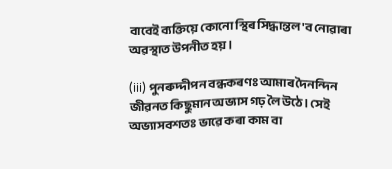বাবেই ব্যক্তিয়ে কোনো স্থিৰ সিদ্ধান্তল'ব নোৱাৰা অৱস্থাত উপনীত হয়।

(iii) পুনৰুদ্দীপন বন্ধকৰণঃ আমাৰ দৈনন্দিন জীৱনত কিছুমান অভ্যাস গঢ় লৈ উঠে। সেই অভ্যাসবশতঃ ভাৱে কৰা কাম বা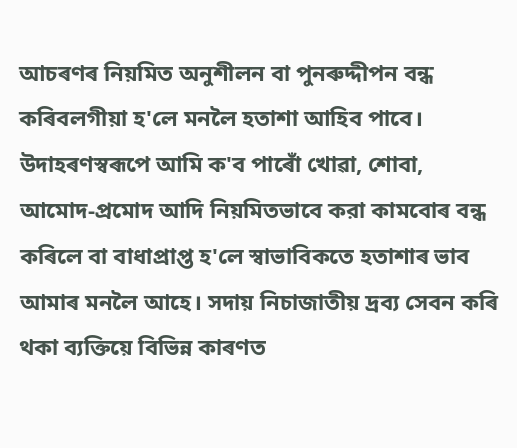আচৰণৰ নিয়মিত অনুশীলন বা পুনৰুদ্দীপন বন্ধ কৰিবলগীয়া হ'লে মনলৈ হতাশা আহিব পাবে। উদাহৰণস্বৰূপে আমি ক'ব পাৰোঁ খোৱা, শোবা, আমোদ-প্রমোদ আদি নিয়মিতভাবে করা কামবোৰ বন্ধ কৰিলে বা বাধাপ্রাপ্ত হ'লে স্বাভাবিকতে হতাশাৰ ভাব আমাৰ মনলৈ আহে। সদায় নিচাজাতীয় দ্রব্য সেবন কৰি থকা ব্যক্তিয়ে বিভিন্ন কাৰণত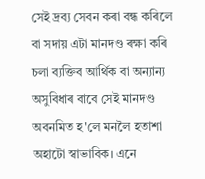সেই দ্রব্য সেবন কৰা বন্ধ কৰিলে বা সদায় এটা মানদণ্ড ৰক্ষা কৰি চলা ব্যক্তিব আর্থিক বা অন্যান্য অসুবিধাৰ বাবে সেই মানদণ্ড অবনমিত হ'লে মনলৈ হতাশা অহাটো স্বাভাবিক। এনে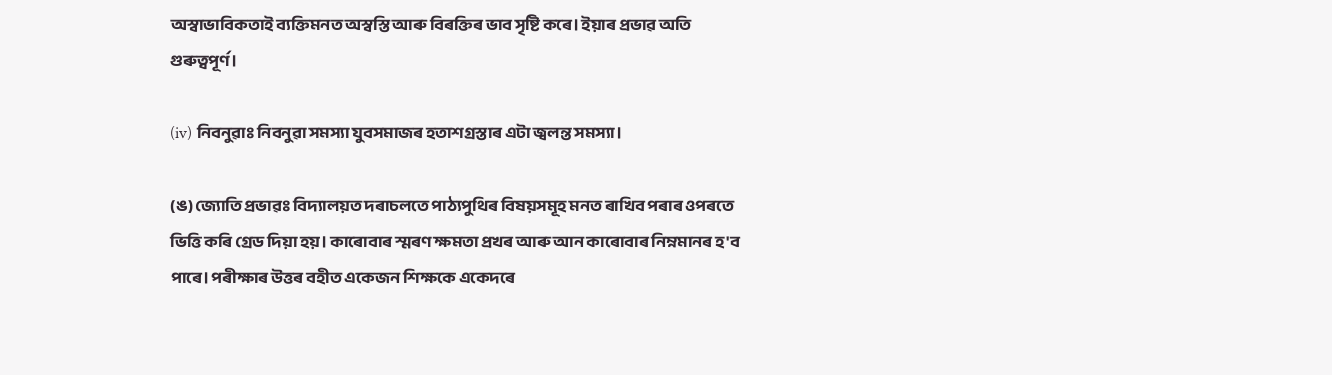অস্বাভাবিকতাই ব্যক্তিমনত অস্বস্তি আৰু বিৰক্তিৰ ভাব সৃষ্টি কৰে। ইয়াৰ প্রভাৱ অতি গুৰুত্বপূর্ণ।

(iv) নিবনুৱাঃ নিবনুৱা সমস্যা যুবসমাজৰ হতাশগ্ৰস্তাৰ এটা জ্বলন্ত সমস্যা।

(ঙ) জ্যোতি প্রভাৱঃ বিদ্যালয়ত দৰাচলতে পাঠ্যপুথিৰ বিষয়সমূহ মনত ৰাখিব পৰাৰ ওপৰতে ভিত্তি কৰি গ্রেড দিয়া হয়। কাৰোবাৰ স্মৰণ ক্ষমতা প্রখৰ আৰু আন কাৰোবাৰ নিম্নমানৰ হ'ব পাৰে। পৰীক্ষাৰ উত্তৰ বহীত একেজন শিক্ষকে একেদৰে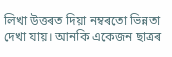লিখা উত্তৰত দিয়া নম্বৰতো ভিন্নতা দেখা যায়। আনকি একেজন ছাত্ৰৰ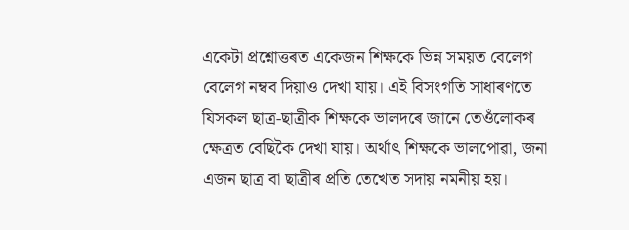একেটা প্রশ্নোত্তৰত একেজন শিক্ষকে ভিন্ন সময়ত বেলেগ বেলেগ নম্বব দিয়াও দেখা যায়। এই বিসংগতি সাধাৰণতে যিসকল ছাত্র-ছাত্রীক শিক্ষকে ভালদৰে জানে তেওঁলোকৰ ক্ষেত্ৰত বেছিকৈ দেখা যায়। অর্থাৎ শিক্ষকে ভালপোৱা, জনা এজন ছাত্র বা ছাত্রীৰ প্রতি তেখেত সদায় নমনীয় হয়।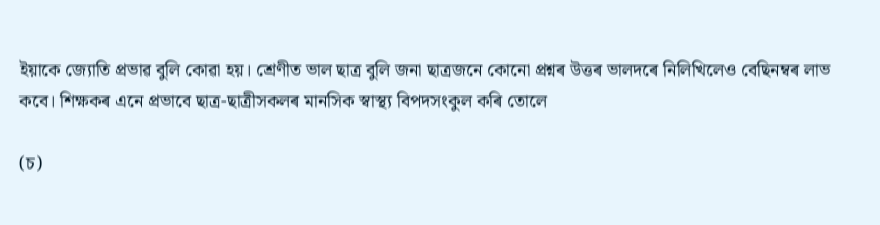ইয়াকে জ্যোতি প্রভাৱ বুলি কোৱা হয়। শ্রেণীত ভাল ছাত্র বুলি জনা ছাত্রজনে কোনো প্রশ্নৰ উত্তৰ ভালদৰে নিলিখিলেও বেছিনম্বৰ লাভ কবে। শিক্ষকৰ এনে প্রভাবে ছাত্ৰ-ছাত্ৰীসকলৰ মানসিক স্বাস্থ্য বিপদসংকুল কৰি তোলে

(চ)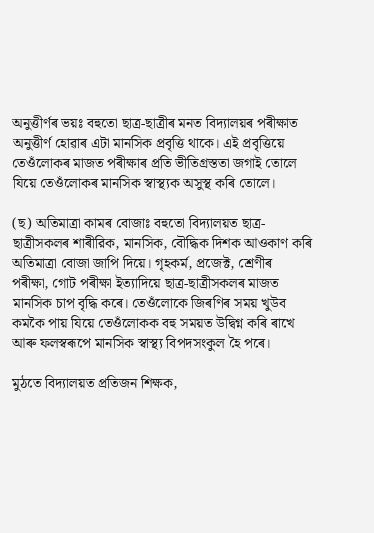অনুত্তীৰ্ণৰ ভয়ঃ বহুতো ছাত্র-ছাত্রীৰ মনত বিদ্যালয়ৰ পৰীক্ষাত অনুত্তীর্ণ হোৱাৰ এটা মানসিক প্রবৃত্তি থাকে। এই প্রবৃত্তিয়ে তেওঁলোকৰ মাজত পৰীক্ষাৰ প্ৰতি ভীতিগ্রস্ততা জগাই তোলে যিয়ে তেওঁলোকৰ মানসিক স্বাস্থ্যক অসুস্থ কৰি তোলে।

(ছ) অতিমাত্রা কামৰ বোজাঃ বহুতো বিদ্যালয়ত ছাত্র-ছাত্রীসকলৰ শাৰীরিক, মানসিক, বৌদ্ধিক দিশক আওকাণ কৰি অতিমাত্রা বোজা জাপি দিয়ে। গৃহকর্ম, প্রজেক্ট, শ্রেণীৰ পৰীক্ষা, গোট পৰীক্ষা ইত্যাদিয়ে ছাত্র-ছাত্রীসকলৰ মাজত মানসিক চাপ বৃদ্ধি কৰে। তেওঁলোকে জিৰণিৰ সময় খুউব কমকৈ পায় যিয়ে তেওঁলোকক বহু সময়ত উদ্বিগ্ন কৰি ৰাখে আৰু ফলস্বৰূপে মানসিক স্বাস্থ্য বিপদসংকুল হৈ পৰে।

মুঠতে বিদ্যালয়ত প্রতিজন শিক্ষক,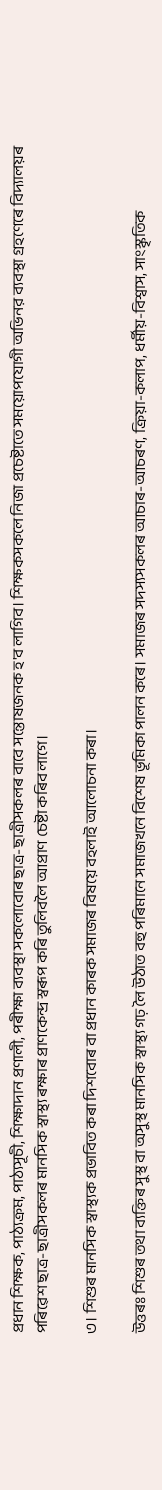প্রধান শিক্ষক, পাঠ্যক্রম, পাঠ্যসূচী, শিক্ষাদান প্রণালী, পৰীক্ষা ব্যবস্থা সকলোবোৰ ছাত্ৰ-ছাত্ৰীসকলৰ বাবে সন্তোষজনক হ'ব লাগিব। শিক্ষকসকলে নিজা প্রচেষ্টাতে সময়োপযোগী অভিনর ব্যবস্থা গ্রহণেৰে বিদ্যালয়ৰ পৰিৱেশ ছাত্ৰ-ছাত্ৰীসকলৰ মানসিক স্বাস্থ্য ৰক্ষাৰ প্রাণকেন্দ্ৰ স্বৰূপ কৰি তুলিবলৈ আপ্রাণ চেষ্টা কৰিব লাগে।

৩। শিশুৰ মানসিক স্বাস্থ্যক প্রভাবিত কৰা দিশবোৰ বা প্ৰধান কাৰক সমাজৰ বিষয়ে বহলাই আলোচনা কৰা।

উত্তৰঃ শিশুৰ তথা ব্যক্তিৰ সুস্থ বা অসুস্থ মানসিক স্বাস্থ্য গঢ় লৈ উঠাত বহু পৰিমানে সমাজখনে বিশেষ ভূমিকা পালন কৰে। সমাজৰ সদস্যসকলৰ আচাৰ-আচৰণ, ক্রিয়া-কলাপ, ধর্মীয়-বিশ্বাস, সাংস্কৃতিক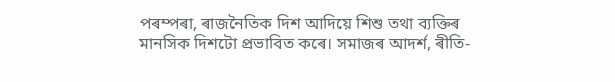পৰম্পৰা, ৰাজনৈতিক দিশ আদিয়ে শিশু তথা ব্যক্তিৰ মানসিক দিশটো প্রভাবিত কৰে। সমাজৰ আদর্শ, ৰীতি-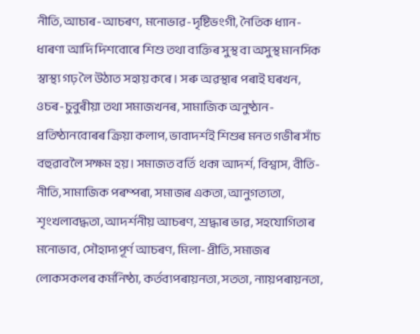নীতি, আচাৰ-আচৰণ, মনোভাৱ-দৃষ্টিভংগী, নৈতিক ধ্যান-ধাৰণা আদি দিশবোৰে শিশু তথা ব্যক্তিৰ সুস্থ বা অসুস্থ মানসিক স্বাস্থ্য গঢ় লৈ উঠাত সহায় কৰে। সৰু অৱস্থাৰ পৰাই ঘৰখন, ওচৰ-চুবুৰীয়া তথা সমাজখনৰ, সামাজিক অনুষ্ঠান-প্রতিষ্ঠানবোৰৰ ক্ৰিয়া কলাপ, ভাবাদর্শই শিশুৰ মনত গভীৰ সাঁচ বহুৱাবলৈ সক্ষম হয়। সমাজত বর্তি থকা আদর্শ, বিশ্বাস, বীতি-নীতি, সামাজিক পৰম্পৰা, সমাজৰ একতা, আনুগত্যতা, শৃংখলাবদ্ধতা, আদর্শনীয় আচৰণ, শ্ৰদ্ধাৰ ভাৱ, সহযোগিতাৰ মনোভাব, সৌহাদ্যপূর্ণ আচৰণ, মিলা-প্রীতি, সমাজৰ লোকসকলৰ কৰ্মনিষ্ঠা, কর্তব্যপৰায়নতা, সততা, ন্যায়পৰায়নতা,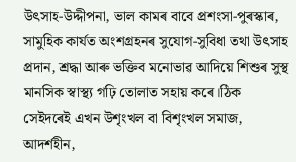উৎসাহ-উদ্দীপনা, ভাল কামৰ বাবে প্রশংসা-পুৰস্কাৰ, সামুহিক কার্যত অংশগ্রহনৰ সুযোগ-সুবিধা তথা উৎসাহ প্রদান, শ্রদ্ধা আৰু ভক্তিব মনোভাৱ আদিয়ে শিশুৰ সুস্থ মানসিক স্বাস্থ্য গঢ়ি তোলাত সহায় কৰে।ঠিক সেইদৰেই এখন উশৃংখল বা বিশৃংখল সমাজ, আদর্শহীন,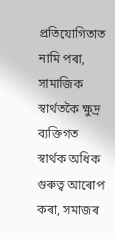প্রতিযোগিতাত নামি পৰা, সামাজিক স্বার্থতকৈ ক্ষুদ্র ব্যক্তিগত স্বার্থক অধিক গুৰুত্ব আৰোপ কৰা, সমাজৰ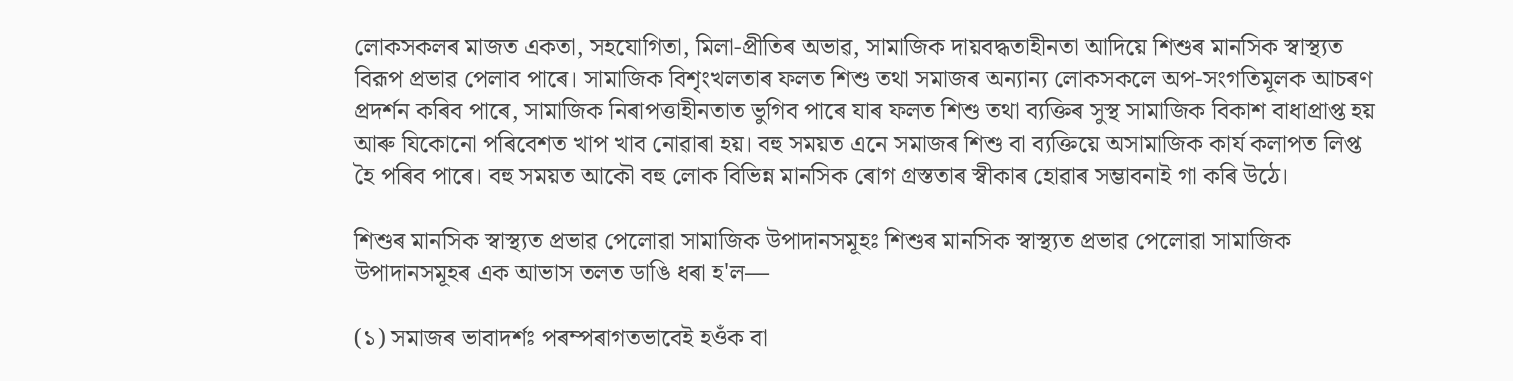লোকসকলৰ মাজত একতা, সহযোগিতা, মিলা-প্রীতিৰ অভাৱ, সামাজিক দায়বদ্ধতাহীনতা আদিয়ে শিশুৰ মানসিক স্বাস্থ্যত বিরূপ প্রভাৱ পেলাব পাৰে। সামাজিক বিশৃংখলতাৰ ফলত শিশু তথা সমাজৰ অন্যান্য লোকসকলে অপ-সংগতিমূলক আচৰণ প্ৰদৰ্শন কৰিব পাৰে, সামাজিক নিৰাপত্তাহীনতাত ভুগিব পাৰে যাৰ ফলত শিশু তথা ব্যক্তিৰ সুস্থ সামাজিক বিকাশ বাধাপ্রাপ্ত হয় আৰু যিকোনো পৰিবেশত খাপ খাব নোৱাৰা হয়। বহু সময়ত এনে সমাজৰ শিশু বা ব্যক্তিয়ে অসামাজিক কার্য কলাপত লিপ্ত হৈ পৰিব পাৰে। বহু সময়ত আকৌ বহু লোক বিভিন্ন মানসিক ৰোগ গ্রস্ততাৰ স্বীকাৰ হোৱাৰ সম্ভাবনাই গা কৰি উঠে।

শিশুৰ মানসিক স্বাস্থ্যত প্রভাৱ পেলোৱা সামাজিক উপাদানসমূহঃ শিশুৰ মানসিক স্বাস্থ্যত প্রভাৱ পেলোৱা সামাজিক উপাদানসমূহৰ এক আভাস তলত ডাঙি ধৰা হ'ল—

(১) সমাজৰ ভাবাদর্শঃ পৰম্পৰাগতভাবেই হওঁক বা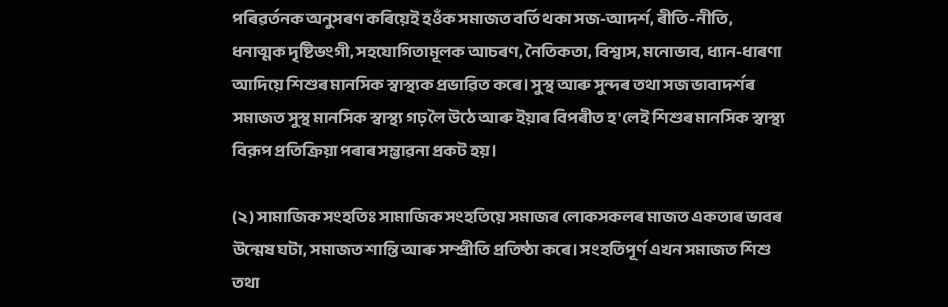পৰিৱৰ্তনক অনুসৰণ কৰিয়েই হওঁক সমাজত বর্তি থকা সজ-আদর্শ, ৰীতি-নীতি, ধনাত্মক দৃষ্টিভংগী, সহযোগিতামূলক আচৰণ, নৈতিকতা, বিশ্বাস, মনোভাব, ধ্যান-ধাৰণা আদিয়ে শিশুৰ মানসিক স্বাস্থ্যক প্রভাৱিত কৰে। সুস্থ আৰু সুন্দৰ তথা সজ ভাবাদৰ্শৰ সমাজত সুস্থ মানসিক স্বাস্থ্য গঢ় লৈ উঠে আৰু ইয়াৰ বিপৰীত হ'লেই শিশুৰ মানসিক স্বাস্থ্য বিরূপ প্রতিক্রিয়া পৰাৰ সম্ভাৱনা প্রকট হয়।

(২) সামাজিক সংহতিঃ সামাজিক সংহতিয়ে সমাজৰ লোকসকলৰ মাজত একতাৰ ভাবৰ উন্মেষ ঘটা, সমাজত শান্তি আৰু সম্প্রীতি প্রতিষ্ঠা কৰে। সংহতিপূর্ণ এখন সমাজত শিশু তথা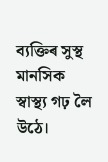ব্যক্তিৰ সুস্থ মানসিক স্বাস্থ্য গঢ় লৈ উঠে।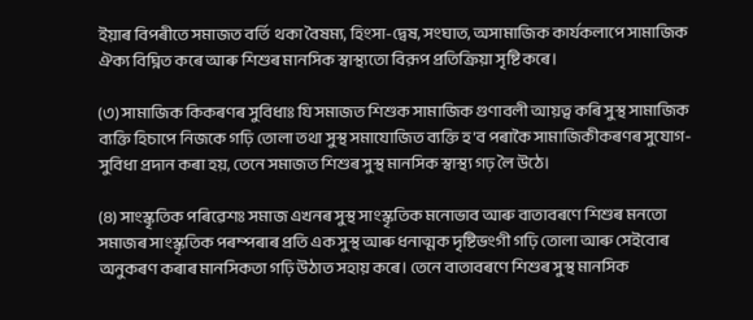ইয়াৰ বিপৰীতে সমাজত বর্তি থকা বৈষম্য, হিংসা-দ্বেষ, সংঘাত, অসামাজিক কার্যকলাপে সামাজিক ঐক্য বিঘ্নিত কৰে আৰু শিশুৰ মানসিক স্বাস্থ্যতো বিরূপ প্রতিক্রিয়া সৃষ্টি কৰে।

(৩) সামাজিক কিকৰণৰ সুবিধাঃ যি সমাজত শিশুক সামাজিক গুণাবলী আয়ত্ব কৰি সুস্থ সামাজিক ব্যক্তি হিচাপে নিজকে গঢ়ি তোলা তথা সুস্থ সমাযোজিত ব্যক্তি হ'ব পৰাকৈ সামাজিকীকৰণৰ সুযোগ-সুবিধা প্রদান কৰা হয়, তেনে সমাজত শিশুৰ সুস্থ মানসিক স্বাস্থ্য গঢ় লৈ উঠে।

(৪) সাংস্কৃতিক পৰিৱেশঃ সমাজ এখনৰ সুস্থ সাংস্কৃতিক মনোভাব আৰু বাতাবৰণে শিশুৰ মনতো সমাজৰ সাংস্কৃতিক পৰম্পৰাৰ প্ৰতি এক সুস্থ আৰু ধনাত্মক দৃষ্টিভংগী গঢ়ি তোলা আৰু সেইবোৰ অনুকৰণ কৰাৰ মানসিকতা গঢ়ি উঠাত সহায় কৰে। তেনে বাতাবৰণে শিশুৰ সুস্থ মানসিক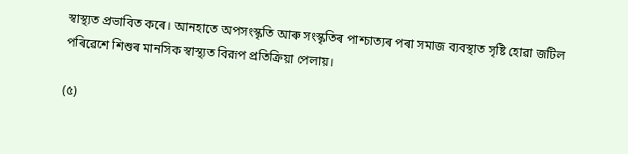স্বাস্থ্যত প্রভাবিত কৰে। আনহাতে অপসংস্কৃতি আৰু সংস্কৃতিৰ পাশ্চাত্যৰ পৰা সমাজ ব্যবস্থাত সৃষ্টি হোৱা জটিল পৰিৱেশে শিশুৰ মানসিক স্বাস্থ্যত বিরূপ প্রতিক্রিয়া পেলায়।

(৫)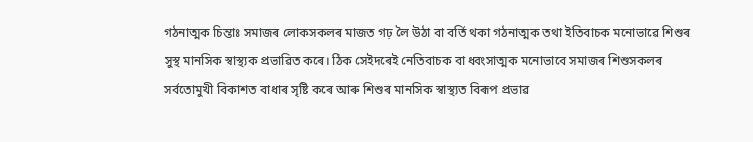গঠনাত্মক চিন্তাঃ সমাজৰ লোকসকলৰ মাজত গঢ় লৈ উঠা বা বর্তি থকা গঠনাত্মক তথা ইতিবাচক মনোভাৱে শিশুৰ সুস্থ মানসিক স্বাস্থ্যক প্রভাৱিত কৰে। ঠিক সেইদৰেই নেতিবাচক বা ধ্বংসাত্মক মনোভাবে সমাজৰ শিশুসকলৰ সৰ্বতোমুখী বিকাশত বাধাৰ সৃষ্টি কৰে আৰু শিশুৰ মানসিক স্বাস্থ্যত বিৰূপ প্রভাৱ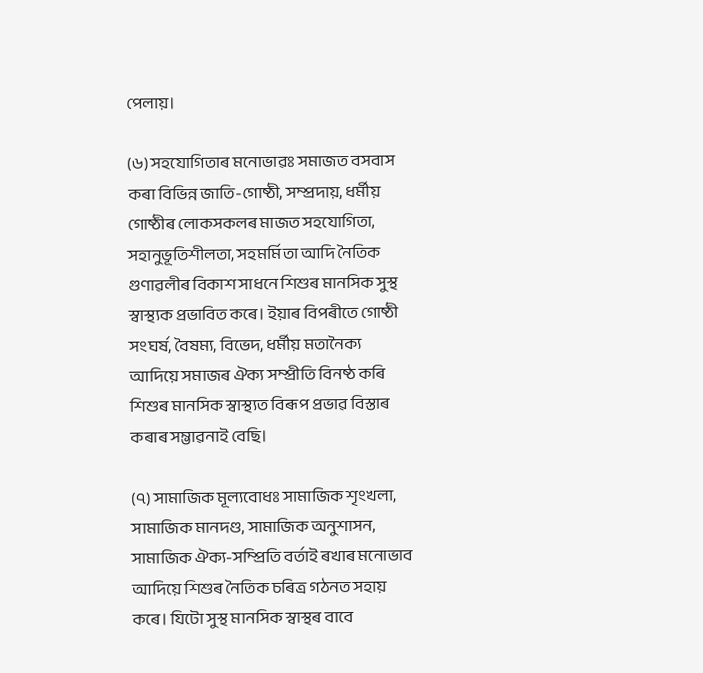পেলায়।

(৬) সহযোগিতাৰ মনোভাৱঃ সমাজত বসবাস কৰা বিভিন্ন জাতি-গোষ্ঠী, সম্প্রদায়, ধর্মীয় গোষ্ঠীৰ লোকসকলৰ মাজত সহযোগিতা, সহানুভূতিশীলতা, সহমর্মিতা আদি নৈতিক গুণাৱলীৰ বিকাশ সাধনে শিশুৰ মানসিক সুস্থ স্বাস্থ্যক প্রভাবিত কৰে। ইয়াৰ বিপৰীতে গোষ্ঠী সংঘর্ষ, বৈষম্য, বিভেদ, ধর্মীয় মতানৈক্য আদিয়ে সমাজৰ ঐক্য সম্প্রীতি বিনষ্ঠ কৰি শিশুৰ মানসিক স্বাস্থ্যত বিৰূপ প্ৰভাৱ বিস্তাৰ কৰাৰ সম্ভাৱনাই বেছি।

(৭) সামাজিক মূল্যবোধঃ সামাজিক শৃংখলা, সামাজিক মানদণ্ড, সামাজিক অনুশাসন, সামাজিক ঐক্য-সম্প্ৰিতি বৰ্তাই ৰখাৰ মনোভাব আদিয়ে শিশুৰ নৈতিক চৰিত্ৰ গঠনত সহায় কৰে। যিটো সুস্থ মানসিক স্বাস্থৰ বাবে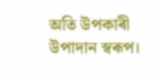অতি উপকাৰী উপাদান স্বৰূপ।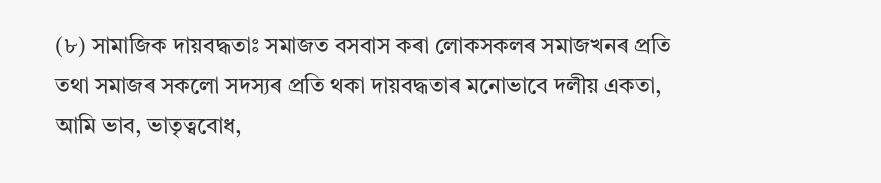(৮) সামাজিক দায়বদ্ধতাঃ সমাজত বসবাস কৰা লোকসকলৰ সমাজখনৰ প্ৰতি তথা সমাজৰ সকলো সদস্যৰ প্ৰতি থকা দায়বদ্ধতাৰ মনোভাবে দলীয় একতা, আমি ভাব, ভাতৃত্ববোধ,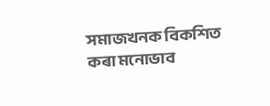সমাজখনক বিকশিত কৰা মনোভাব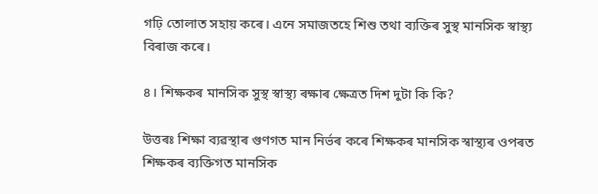গঢ়ি তোলাত সহায় কৰে। এনে সমাজতহে শিশু তথা ব্যক্তিৰ সুস্থ মানসিক স্বাস্থ্য বিৰাজ কৰে।

৪। শিক্ষকৰ মানসিক সুস্থ স্বাস্থ্য ৰক্ষাৰ ক্ষেত্ৰত দিশ দুটা কি কি?

উত্তৰঃ শিক্ষা ব্যৱস্থাৰ গুণগত মান নিৰ্ভৰ কৰে শিক্ষকৰ মানসিক স্বাস্থ্যৰ ওপৰত শিক্ষকৰ ব্যক্তিগত মানসিক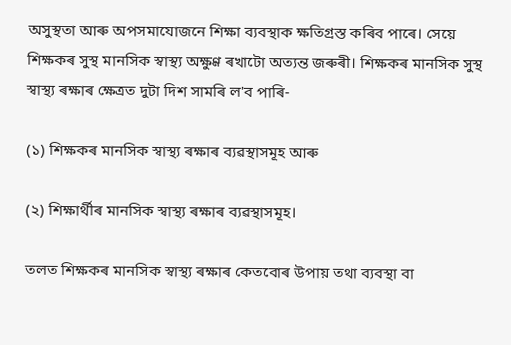অসুস্থতা আৰু অপসমাযোজনে শিক্ষা ব্যবস্থাক ক্ষতিগ্রস্ত কৰিব পাৰে। সেয়ে শিক্ষকৰ সুস্থ মানসিক স্বাস্থ্য অক্ষুণ্ণ ৰখাটো অত্যন্ত জৰুৰী। শিক্ষকৰ মানসিক সুস্থ স্বাস্থ্য ৰক্ষাৰ ক্ষেত্ৰত দুটা দিশ সামৰি ল'ব পাৰি-

(১) শিক্ষকৰ মানসিক স্বাস্থ্য ৰক্ষাৰ ব্যৱস্থাসমূহ আৰু

(২) শিক্ষার্থীৰ মানসিক স্বাস্থ্য ৰক্ষাৰ ব্যৱস্থাসমূহ।

তলত শিক্ষকৰ মানসিক স্বাস্থ্য ৰক্ষাৰ কেতবোৰ উপায় তথা ব্যবস্থা বা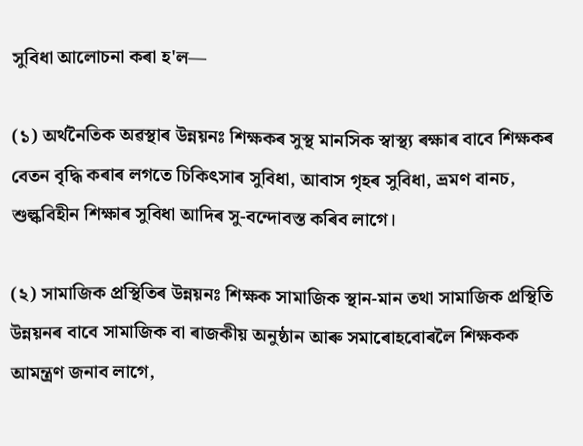সুবিধা আলোচনা কৰা হ'ল—

(১) অর্থনৈতিক অৱস্থাৰ উন্নয়নঃ শিক্ষকৰ সুস্থ মানসিক স্বাস্থ্য ৰক্ষাৰ বাবে শিক্ষকৰ বেতন বৃদ্ধি কৰাৰ লগতে চিকিৎসাৰ সুবিধা, আবাস গৃহৰ সুবিধা, ভ্রমণ বানচ, শুল্কবিহীন শিক্ষাৰ সুবিধা আদিৰ সু-বন্দোবস্ত কৰিব লাগে।

(২) সামাজিক প্ৰস্থিতিৰ উন্নয়নঃ শিক্ষক সামাজিক স্থান-মান তথা সামাজিক প্রস্থিতি উন্নয়নৰ বাবে সামাজিক বা ৰাজকীয় অনুষ্ঠান আৰু সমাৰোহবোৰলৈ শিক্ষকক আমন্ত্রণ জনাব লাগে,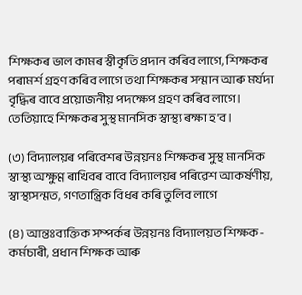শিক্ষকৰ ভাল কামৰ স্বীকৃতি প্রদান কৰিব লাগে, শিক্ষকৰ পৰামর্শ গ্রহণ কৰিব লাগে তথা শিক্ষকৰ সন্মান আৰু মর্যদা বৃদ্ধিৰ বাবে প্রয়োজনীয় পদক্ষেপ গ্রহণ কৰিব লাগে। তেতিয়াহে শিক্ষকৰ সুস্থ মানসিক স্বাস্থ্য ৰক্ষা হ'ব।

(৩) বিদ্যালয়ৰ পৰিবেশৰ উন্নয়নঃ শিক্ষকৰ সুস্থ মানসিক স্বাস্থ্য অক্ষুণ্ণ ৰাখিবৰ বাবে বিদ্যালয়ৰ পৰিৱেশ আকর্ষণীয়, স্বাস্থ্যসন্মত, গণতান্ত্রিক বিধৰ কৰি তুলিব লাগে

(৪) আন্তঃব্যক্তিক সম্পৰ্কৰ উন্নয়নঃ বিদ্যালয়ত শিক্ষক-কর্মচাৰী, প্রধান শিক্ষক আৰু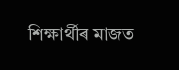শিক্ষাৰ্থীৰ মাজত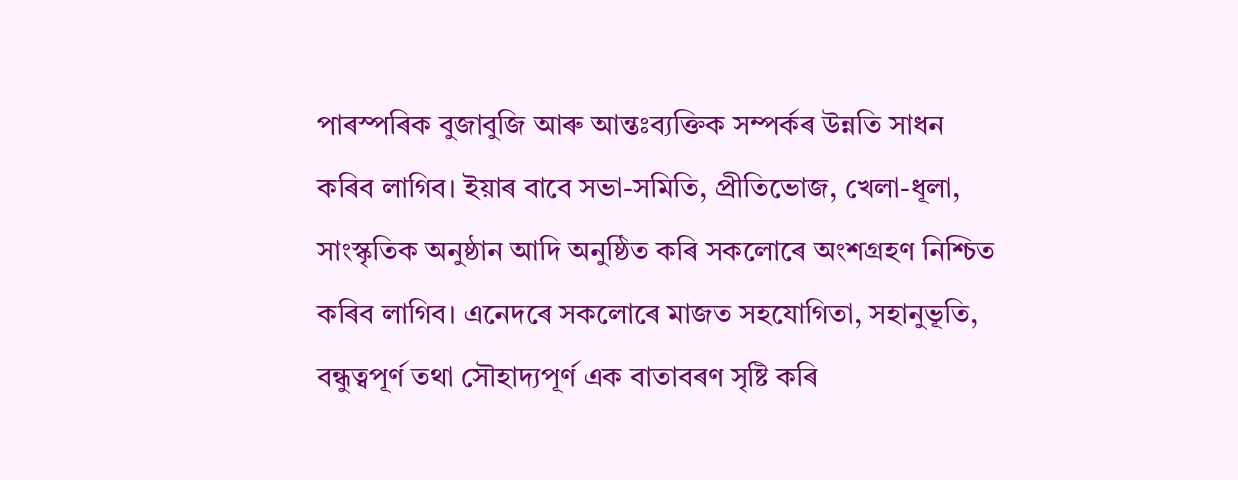পাৰস্পৰিক বুজাবুজি আৰু আন্তঃব্যক্তিক সম্পৰ্কৰ উন্নতি সাধন কৰিব লাগিব। ইয়াৰ বাবে সভা-সমিতি, প্রীতিভোজ, খেলা-ধূলা, সাংস্কৃতিক অনুষ্ঠান আদি অনুষ্ঠিত কৰি সকলোৰে অংশগ্রহণ নিশ্চিত কৰিব লাগিব। এনেদৰে সকলোৰে মাজত সহযোগিতা, সহানুভূতি, বন্ধুত্বপূর্ণ তথা সৌহাদ্যপূর্ণ এক বাতাবৰণ সৃষ্টি কৰি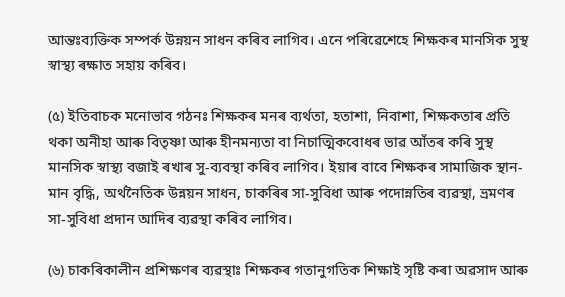আন্তঃব্যক্তিক সম্পর্ক উন্নয়ন সাধন কৰিব লাগিব। এনে পৰিৱেশেহে শিক্ষকৰ মানসিক সুস্থ স্বাস্থ্য ৰক্ষাত সহায় কৰিব।

(৫) ইতিবাচক মনোভাব গঠনঃ শিক্ষকৰ মনৰ ব্যৰ্থতা, হতাশা, নিবাশা, শিক্ষকতাৰ প্রতি থকা অনীহা আৰু বিতৃষ্ণা আৰু হীনমন্যতা বা নিচাত্মিকবোধৰ ভাৱ আঁতৰ কৰি সুস্থ মানসিক স্বাস্থ্য বজাই ৰখাৰ সু-ব্যবস্থা কৰিব লাগিব। ইয়াৰ বাবে শিক্ষকৰ সামাজিক স্থান-মান বৃদ্ধি, অর্থনৈতিক উন্নয়ন সাধন, চাকৰিৰ সা-সুবিধা আৰু পদোন্নতিৰ ব্যৱস্থা, ভ্ৰমণৰ সা-সুবিধা প্রদান আদিৰ ব্যৱস্থা কৰিব লাগিব।

(৬) চাকৰিকালীন প্ৰশিক্ষণৰ ব্যৱস্থাঃ শিক্ষকৰ গতানুগতিক শিক্ষাই সৃষ্টি কৰা অৱসাদ আৰু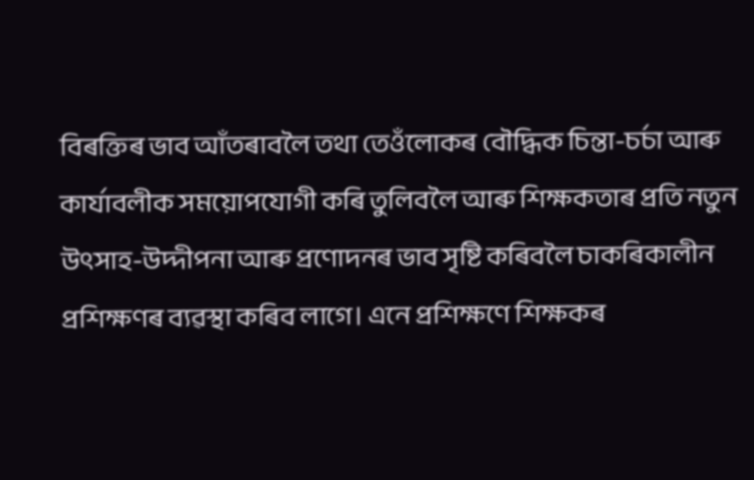বিৰক্তিৰ ভাব আঁতৰাবলৈ তথা তেওঁলোকৰ বৌদ্ধিক চিন্তা-চর্চা আৰু কার্যাবলীক সময়োপযোগী কৰি তুলিবলৈ আৰু শিক্ষকতাৰ প্রতি নতুন উৎসাহ-উদ্দীপনা আৰু প্রণোদনৰ ভাব সৃষ্টি কৰিবলৈ চাকৰিকালীন প্রশিক্ষণৰ ব্যৱস্থা কৰিব লাগে। এনে প্রশিক্ষণে শিক্ষকৰ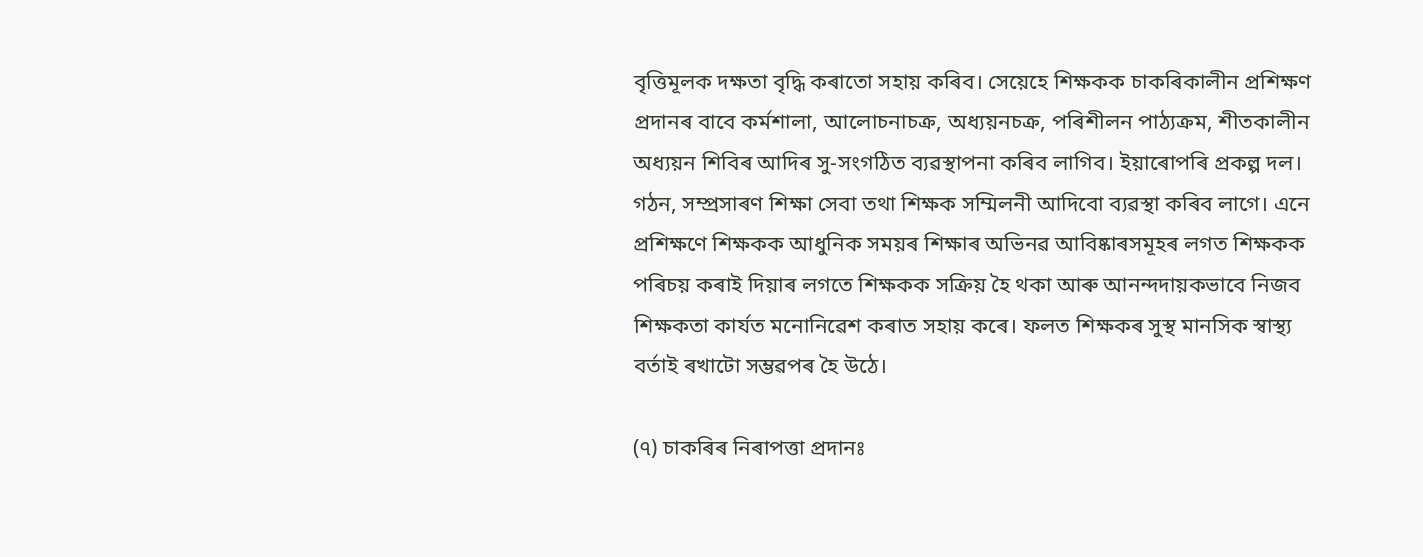বৃত্তিমূলক দক্ষতা বৃদ্ধি কৰাতো সহায় কৰিব। সেয়েহে শিক্ষকক চাকৰিকালীন প্রশিক্ষণ প্ৰদানৰ বাবে কৰ্মশালা, আলোচনাচক্র, অধ্যয়নচক্র, পৰিশীলন পাঠ্যক্রম, শীতকালীন অধ্যয়ন শিবিৰ আদিৰ সু-সংগঠিত ব্যৱস্থাপনা কৰিব লাগিব। ইয়াৰোপৰি প্ৰকল্প দল। গঠন, সম্প্ৰসাৰণ শিক্ষা সেবা তথা শিক্ষক সম্মিলনী আদিবো ব্যৱস্থা কৰিব লাগে। এনে প্রশিক্ষণে শিক্ষকক আধুনিক সময়ৰ শিক্ষাৰ অভিনৱ আবিষ্কাৰসমূহৰ লগত শিক্ষকক পৰিচয় কৰাই দিয়াৰ লগতে শিক্ষকক সক্রিয় হৈ থকা আৰু আনন্দদায়কভাবে নিজব শিক্ষকতা কার্যত মনোনিৱেশ কৰাত সহায় কৰে। ফলত শিক্ষকৰ সুস্থ মানসিক স্বাস্থ্য বৰ্তাই ৰখাটো সম্ভৱপৰ হৈ উঠে।

(৭) চাকৰিৰ নিৰাপত্তা প্রদানঃ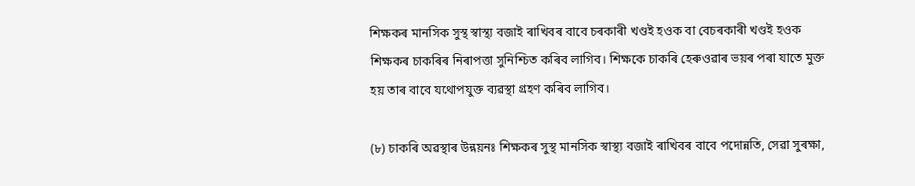শিক্ষকৰ মানসিক সুস্থ স্বাস্থ্য বজাই ৰাখিবৰ বাবে চৰকাৰী খণ্ডই হওক বা বেচৰকাৰী খণ্ডই হওক শিক্ষকৰ চাকৰিৰ নিৰাপত্তা সুনিশ্চিত কৰিব লাগিব। শিক্ষকে চাকৰি হেৰুওৱাৰ ভয়ৰ পৰা যাতে মুক্ত হয় তাৰ বাবে যথোপযুক্ত ব্যৱস্থা গ্রহণ কৰিব লাগিব।

(৮) চাকৰি অৱস্থাৰ উন্নয়নঃ শিক্ষকৰ সুস্থ মানসিক স্বাস্থ্য বজাই ৰাখিবৰ বাবে পদোন্নতি, সেৱা সুৰক্ষা,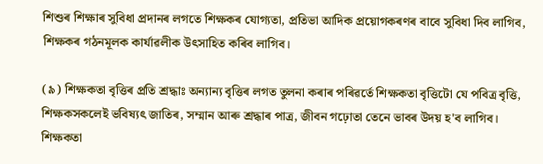শিশুৰ শিক্ষাৰ সুবিধা প্ৰদানৰ লগতে শিক্ষকৰ যোগ্যতা, প্রতিভা আদিক প্রয়োগকৰণৰ বাবে সুবিধা দিব লাগিব, শিক্ষকৰ গঠনমূলক কার্যাৱলীক উৎসাহিত কৰিব লাগিব।

(৯) শিক্ষকতা বৃত্তিৰ প্ৰতি শ্ৰদ্ধাঃ অন্যান্য বৃত্তিৰ লগত তুলনা কৰাৰ পৰিৱৰ্তে শিক্ষকতা বৃত্তিটো যে পবিত্র বৃত্তি, শিক্ষকসকলেই ভবিষ্যৎ জাতিৰ, সম্মান আৰু শ্রদ্ধাৰ পাত্র, জীবন গঢ়োতা তেনে ভাবৰ উদয় হ'ব লাগিব। শিক্ষকতা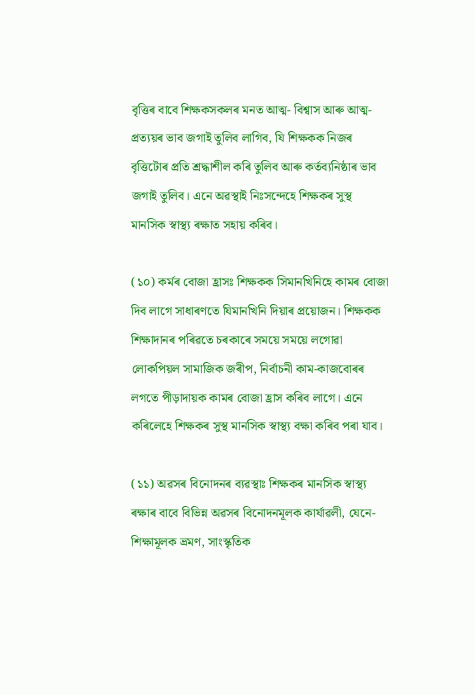বৃত্তিৰ বাবে শিক্ষকসকলৰ মনত আত্ম- বিশ্বাস আৰু আত্ম-প্রত্যয়ৰ ভাব জগাই তুলিব লাগিব, যি শিক্ষকক নিজৰ বৃত্তিটোৰ প্রতি শ্রদ্ধাশীল কৰি তুলিব আৰু কৰ্তব্যনিষ্ঠাৰ ভাব জগাই তুলিব। এনে অৱস্থাই নিঃসন্দেহে শিক্ষকৰ সুস্থ মানসিক স্বাস্থ্য ৰক্ষাত সহায় কৰিব।

(১০) কৰ্মৰ বোজা হ্রাসঃ শিক্ষকক সিমানখিনিহে কামৰ বোজা দিব লাগে সাধাৰণতে যিমানখিনি দিয়াৰ প্ৰয়োজন। শিক্ষকক শিক্ষাদানৰ পৰিৱতে চৰকাৰে সময়ে সময়ে লগোৱা লোকপিয়ল সামাজিক জৰীপ, নির্বাচনী কাম-কাজবোৰৰ লগতে পীড়াদায়ক কামৰ বোজা হ্রাস কৰিব লাগে। এনে কৰিলেহে শিক্ষকৰ সুস্থ মানসিক স্বাস্থ্য বক্ষা কৰিব পৰা যাব।

(১১) অৱসৰ বিনোদনৰ ব্যৱস্থাঃ শিক্ষকৰ মানসিক স্বাস্থ্য ৰক্ষাৰ বাবে বিভিন্ন অৱসৰ বিনোদনমূলক কার্যাৱলী, যেনে-শিক্ষামূলক ভ্রমণ, সাংস্কৃতিক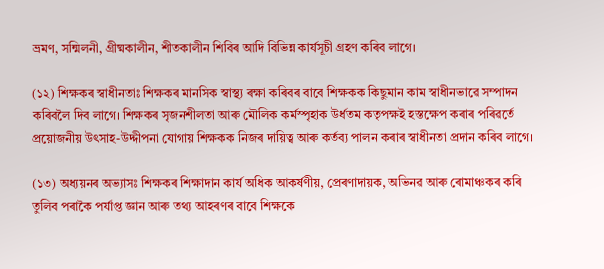ভ্রমণ, সন্মিলনী, গ্রীষ্মকালীন, শীতকালীন শিবিৰ আদি বিভিন্ন কাৰ্যসূচী গ্ৰহণ কৰিব লাগে।

(১২) শিক্ষকৰ স্বাধীনতাঃ শিক্ষকৰ মানসিক স্বাস্থ্য ৰক্ষা কৰিবৰ বাবে শিক্ষকক কিছুমান কাম স্বাধীনভাৱে সম্পাদন কৰিবলৈ দিব লাগে। শিক্ষকৰ সৃজনশীলতা আৰু মৌলিক কর্মস্পৃহাক উর্ধতম কতৃপক্ষই হস্তক্ষেপ কৰাৰ পৰিৱৰ্তে প্ৰয়োজনীয় উৎসাহ-উদ্দীপনা যোগায় শিক্ষকক নিজৰ দায়িত্ব আৰু কৰ্তব্য পালন কৰাৰ স্বাধীনতা প্রদান কৰিব লাগে।

(১৩) অধ্যয়নৰ অভ্যাসঃ শিক্ষকৰ শিক্ষাদান কাৰ্য অধিক আকর্ষণীয়, প্ৰেৰণাদায়ক, অভিনৱ আৰু ৰোমাঞ্চকৰ কৰি তুলিব পৰাকৈ পর্যাপ্ত জ্ঞান আৰু তথ্য আহৰণৰ বাবে শিক্ষকে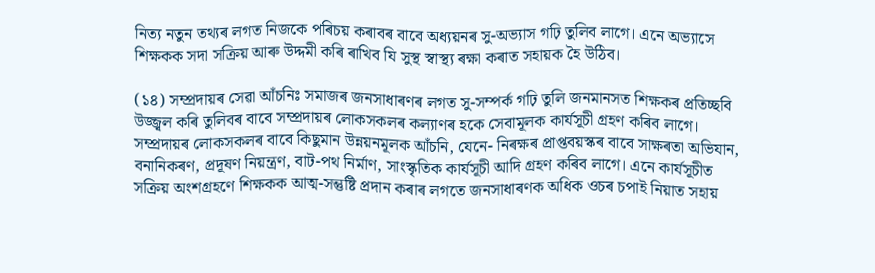নিত্য নতুন তথ্যৰ লগত নিজকে পৰিচয় কৰাবৰ বাবে অধ্যয়নৰ সু-অভ্যাস গঢ়ি তুলিব লাগে। এনে অভ্যাসে শিক্ষকক সদা সক্রিয় আৰু উদ্দমী কৰি ৰাখিব যি সুস্থ স্বাস্থ্য ৰক্ষা কৰাত সহায়ক হৈ উঠিব।

(১৪) সম্প্ৰদায়ৰ সেৱা আঁচনিঃ সমাজৰ জনসাধাৰণৰ লগত সু-সম্পর্ক গঢ়ি তুলি জনমানসত শিক্ষকৰ প্ৰতিচ্ছবি উজ্জ্বল কৰি তুলিবৰ বাবে সম্প্ৰদায়ৰ লোকসকলৰ কল্যাণৰ হকে সেবামূলক কার্যসূচী গ্ৰহণ কৰিব লাগে। সম্প্রদায়ৰ লোকসকলৰ বাবে কিছুমান উন্নয়নমূলক আঁচনি, যেনে- নিৰক্ষৰ প্ৰাপ্তবয়স্কৰ বাবে সাক্ষৰতা অভিযান, বনানিকৰণ, প্রদূষণ নিয়ন্ত্রণ, বাট-পথ নির্মাণ, সাংস্কৃতিক কার্যসূচী আদি গ্রহণ কৰিব লাগে। এনে কাৰ্যসূচীত সক্রিয় অংশগ্রহণে শিক্ষকক আত্ম-সন্তুষ্টি প্রদান কৰাৰ লগতে জনসাধাৰণক অধিক ওচৰ চপাই নিয়াত সহায়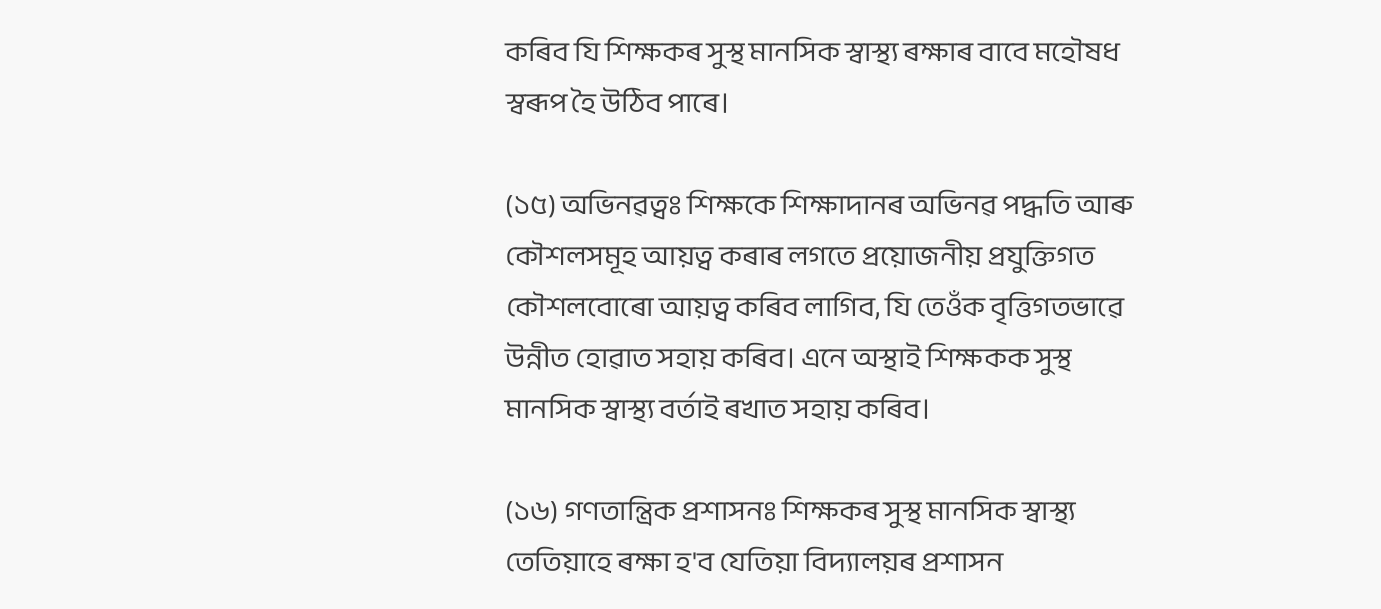কৰিব যি শিক্ষকৰ সুস্থ মানসিক স্বাস্থ্য ৰক্ষাৰ বাবে মহৌষধ স্বৰূপ হৈ উঠিব পাৰে।

(১৫) অভিনৱত্বঃ শিক্ষকে শিক্ষাদানৰ অভিনৱ পদ্ধতি আৰু কৌশলসমূহ আয়ত্ব কৰাৰ লগতে প্রয়োজনীয় প্রযুক্তিগত কৌশলবোৰো আয়ত্ব কৰিব লাগিব, যি তেওঁক বৃত্তিগতভাৱে উন্নীত হোৱাত সহায় কৰিব। এনে অস্থাই শিক্ষকক সুস্থ মানসিক স্বাস্থ্য বৰ্তাই ৰখাত সহায় কৰিব।

(১৬) গণতান্ত্রিক প্রশাসনঃ শিক্ষকৰ সুস্থ মানসিক স্বাস্থ্য তেতিয়াহে ৰক্ষা হ'ব যেতিয়া বিদ্যালয়ৰ প্ৰশাসন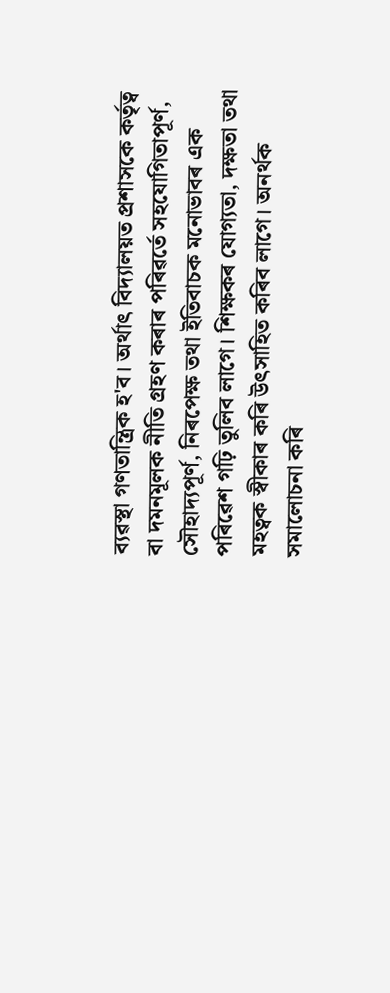ব্যৱস্থা গণতান্ত্রিক হ'ব। অর্থাৎ বিদ্যালয়ত প্রশাসকে কর্তৃত্ব বা দমনমূলক নীতি গ্রহণ কৰাৰ পৰিৱৰ্তে সহযোগিতাপূর্ণ, সৌহাদ্যপূর্ণ, নিৰপেক্ষ তথা ইতিবাচক মনোভাবৰ এক পৰিৱেশ গঢ়ি তুলিব লাগে। শিক্ষকৰ যোগ্যতা, দক্ষতা তথা মহত্বক স্বীকাৰ কৰি উৎসাহিত কৰিব লাগে। অনর্থক সমালোচনা কৰি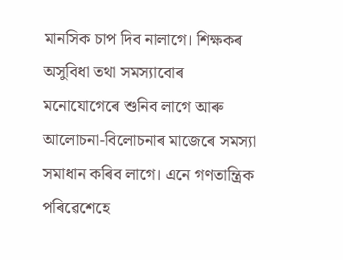মানসিক চাপ দিব নালাগে। শিক্ষকৰ অসুবিধা তথা সমস্যাবোৰ মনোযোগেৰে শুনিব লাগে আৰু আলোচনা-বিলোচনাৰ মাজেৰে সমস্যা সমাধান কৰিব লাগে। এনে গণতান্ত্রিক পৰিৱেশেহে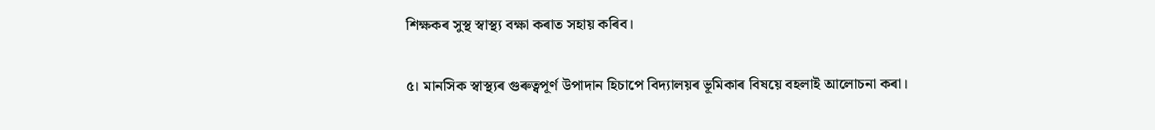শিক্ষকৰ সুস্থ স্বাস্থ্য বক্ষা কৰাত সহায় কৰিব।

৫। মানসিক স্বাস্থ্যৰ গুৰুত্বপূর্ণ উপাদান হিচাপে বিদ্যালয়ৰ ভূমিকাৰ বিষয়ে বহলাই আলোচনা কৰা।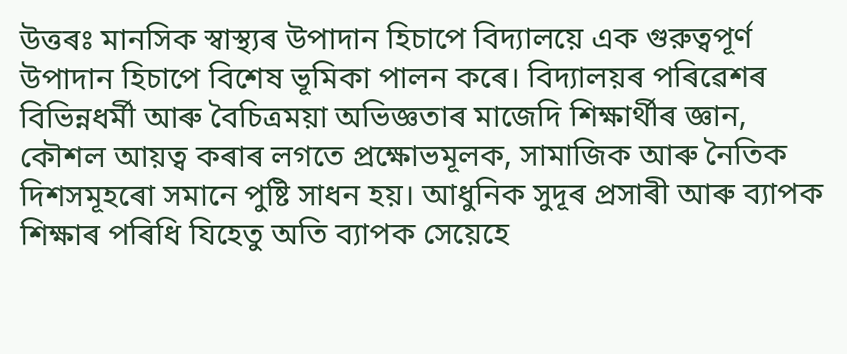উত্তৰঃ মানসিক স্বাস্থ্যৰ উপাদান হিচাপে বিদ্যালয়ে এক গুরুত্বপূর্ণ উপাদান হিচাপে বিশেষ ভূমিকা পালন কৰে। বিদ্যালয়ৰ পৰিৱেশৰ বিভিন্নধর্মী আৰু বৈচিত্রময়া অভিজ্ঞতাৰ মাজেদি শিক্ষার্থীৰ জ্ঞান, কৌশল আয়ত্ব কৰাৰ লগতে প্রক্ষোভমূলক, সামাজিক আৰু নৈতিক দিশসমূহৰো সমানে পুষ্টি সাধন হয়। আধুনিক সুদূৰ প্ৰসাৰী আৰু ব্যাপক শিক্ষাৰ পৰিধি যিহেতু অতি ব্যাপক সেয়েহে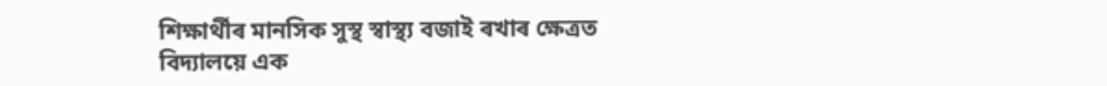শিক্ষার্থীৰ মানসিক সুস্থ স্বাস্থ্য বজাই ৰখাৰ ক্ষেত্ৰত বিদ্যালয়ে এক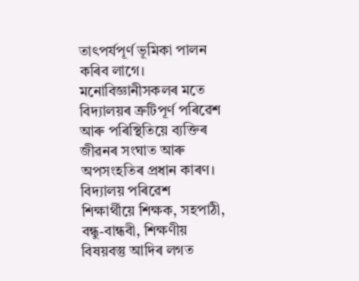তাৎপর্যপূর্ণ ভূমিকা পালন কৰিব লাগে। মনোবিজ্ঞানীসকলৰ মতে বিদ্যালয়ৰ ত্রুটিপূর্ণ পৰিৱেশ আৰু পৰিস্থিতিয়ে ব্যক্তিৰ জীৱনৰ সংঘাত আৰু অপসংহতিৰ প্রধান কাৰণ। বিদ্যালয় পৰিৱেশ শিক্ষার্থীয়ে শিক্ষক, সহপাঠী, বন্ধু-বান্ধবী, শিক্ষণীয় বিষয়বস্তু আদিৰ লগত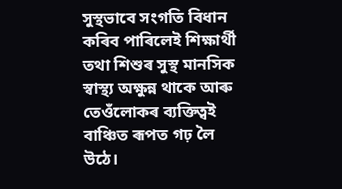সুস্থভাবে সংগতি বিধান কৰিব পাৰিলেই শিক্ষার্থী তথা শিশুৰ সুস্থ মানসিক স্বাস্থ্য অক্ষুন্ন থাকে আৰু তেওঁলোকৰ ব্যক্তিত্বই বাঞ্চিত ৰূপত গঢ় লৈ উঠে।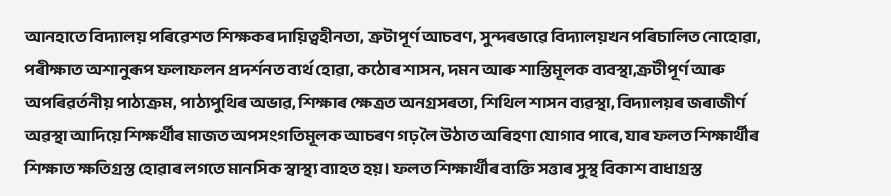আনহাতে বিদ্যালয় পৰিৱেশত শিক্ষকৰ দায়িত্বহীনতা, ত্রুটাপূর্ণ আচবণ, সুন্দৰভাৱে বিদ্যালয়খন পৰিচালিত নোহোৱা, পৰীক্ষাত অশানুৰূপ ফলাফলন প্রদর্শনত ব্যর্থ হোৱা, কঠোৰ শাসন, দমন আৰু শাস্তিমূলক ব্যবস্থা,ক্রটীপূৰ্ণ আৰু অপৰিৱৰ্তনীয় পাঠ্যক্রম, পাঠ্যপুথিৰ অভাৱ, শিক্ষাৰ ক্ষেত্ৰত অনগ্ৰসৰতা, শিথিল শাসন ব্যৱস্থা, বিদ্যালয়ৰ জৰাজীর্ণ অৱস্থা আদিয়ে শিক্ষর্থীৰ মাজত অপসংগতিমূলক আচৰণ গঢ় লৈ উঠাত অৰিহণা যোগাব পাৰে, যাৰ ফলত শিক্ষার্থীৰ শিক্ষাত ক্ষতিগ্রস্ত হোৱাৰ লগতে মানসিক স্বাস্থ্য ব্যাহত হয়। ফলত শিক্ষার্থীৰ ব্যক্তি সত্তাৰ সুস্থ বিকাশ বাধাগ্রস্ত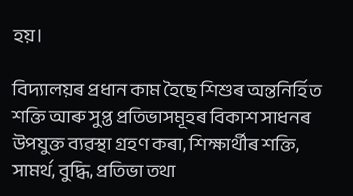হয়।

বিদ্যালয়ৰ প্ৰধান কাম হৈছে শিশুৰ অন্তনির্হিত শক্তি আৰু সুপ্ত প্রতিভাসমূহৰ বিকাশ সাধনৰ উপযুক্ত ব্যৱস্থা গ্রহণ কৰা, শিক্ষার্থীৰ শক্তি, সামর্থ, বুদ্ধি, প্রতিভা তথা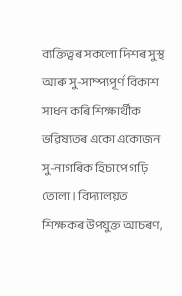ব্যক্তিত্বৰ সকলো দিশৰ সুস্থ আৰু সু-সাম্প্যপূর্ণ বিকাশ সাধন কৰি শিক্ষার্থীক ভৱিষ্যতৰ একো একোজন সু-নাগৰিক হিচাপে গঢ়ি তোলা। বিদ্যালয়ত শিক্ষকৰ উপযুক্ত আচৰণ,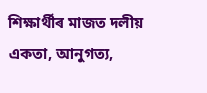শিক্ষার্থীৰ মাজত দলীয় একতা, আনুগত্য,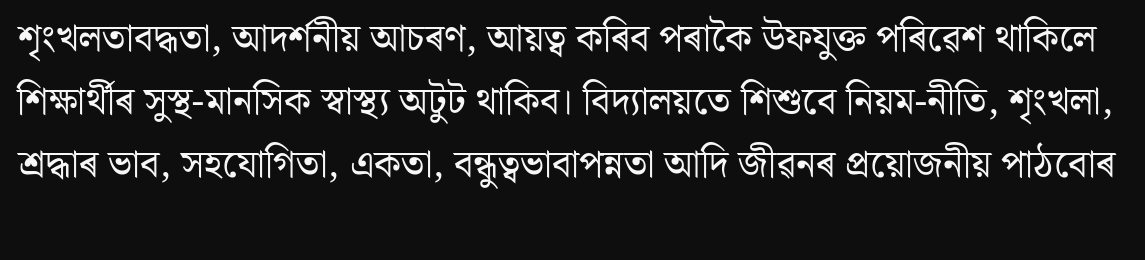শৃংখলতাবদ্ধতা, আদর্শনীয় আচৰণ, আয়ত্ব কৰিব পৰাকৈ উফযুক্ত পৰিৱেশ থাকিলে শিক্ষার্থীৰ সুস্থ-মানসিক স্বাস্থ্য অটুট থাকিব। বিদ্যালয়তে শিশুবে নিয়ম-নীতি, শৃংখলা, শ্রদ্ধাৰ ভাব, সহযোগিতা, একতা, বন্ধুত্বভাবাপন্নতা আদি জীৱনৰ প্রয়োজনীয় পাঠবোৰ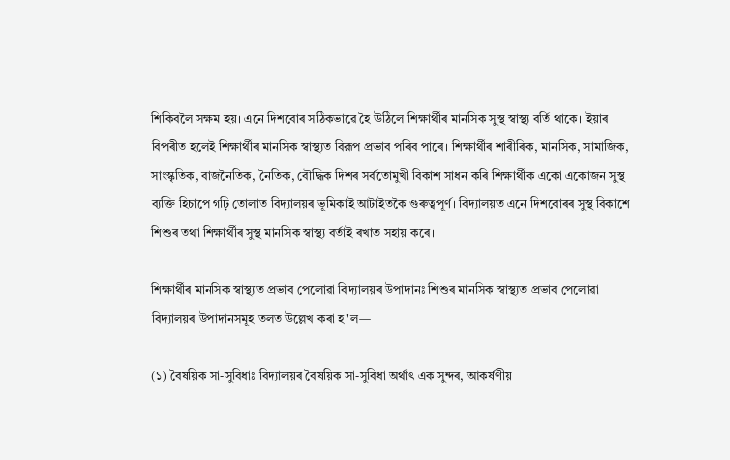শিকিবলৈ সক্ষম হয়। এনে দিশবোৰ সঠিকভাৱে হৈ উঠিলে শিক্ষার্থীৰ মানসিক সুস্থ স্বাস্থ্য বর্তি থাকে। ইয়াৰ বিপৰীত হলেই শিক্ষার্থীৰ মানসিক স্বাস্থ্যত বিরূপ প্রভাব পৰিব পাৰে। শিক্ষার্থীৰ শাৰীৰিক, মানসিক, সামাজিক, সাংস্কৃতিক, বাজনৈতিক, নৈতিক, বৌদ্ধিক দিশৰ সৰ্বতোমুখী বিকাশ সাধন কৰি শিক্ষার্থীক একো একোজন সুস্থ ব্যক্তি হিচাপে গঢ়ি তোলাত বিদ্যালয়ৰ ভূমিকাই আটাইতকৈ গুৰুত্বপূর্ণ। বিদ্যালয়ত এনে দিশবোৰৰ সুস্থ বিকাশে শিশুৰ তথা শিক্ষার্থীৰ সুস্থ মানসিক স্বাস্থ্য বৰ্তাই ৰখাত সহায় কৰে।

শিক্ষার্থীৰ মানসিক স্বাস্থ্যত প্রভাব পেলোৱা বিদ্যালয়ৰ উপাদানঃ শিশুৰ মানসিক স্বাস্থ্যত প্রভাব পেলোৱা বিদ্যালয়ৰ উপাদানসমূহ তলত উল্লেখ কৰা হ'ল—

(১) বৈষয়িক সা-সুবিধাঃ বিদ্যালয়ৰ বৈষয়িক সা-সুবিধা অর্থাৎ এক সুন্দৰ, আকর্ষণীয়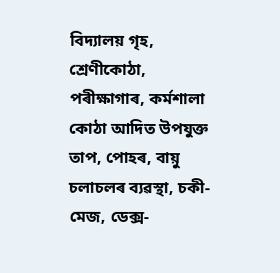বিদ্যালয় গৃহ, শ্রেণীকোঠা, পৰীক্ষাগাৰ, কৰ্মশালা কোঠা আদিত উপযুক্ত তাপ, পোহৰ, বায়ু চলাচলৰ ব্যৱস্থা, চকী-মেজ, ডেক্স-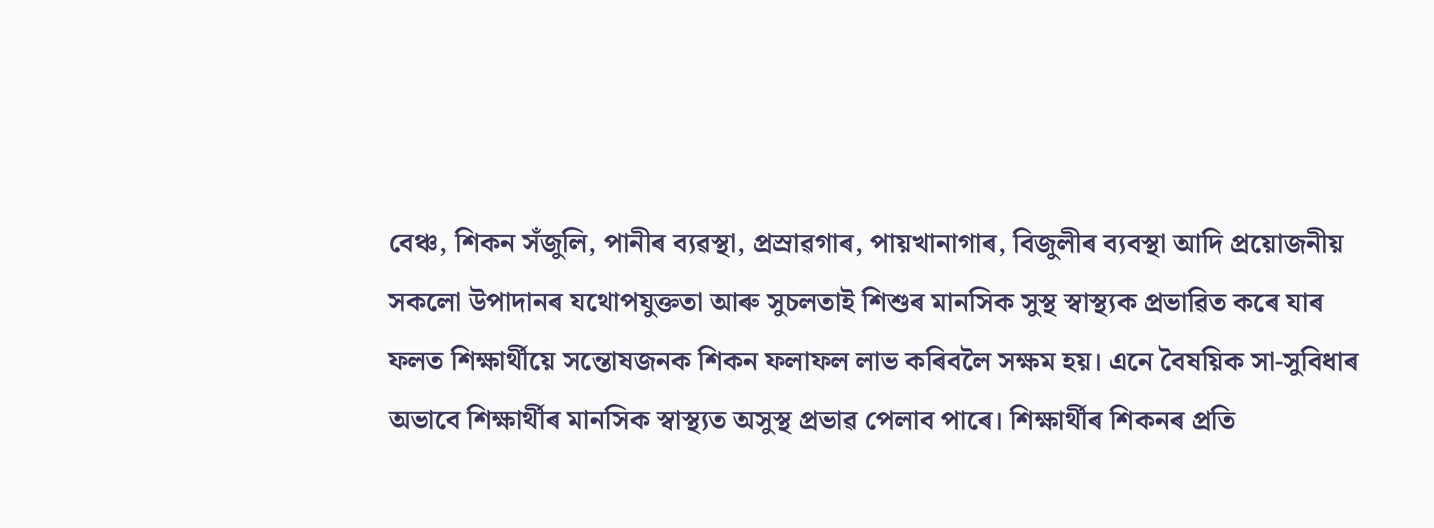বেঞ্চ, শিকন সঁজুলি, পানীৰ ব্যৱস্থা, প্রস্ৰাৱগাৰ, পায়খানাগাৰ, বিজুলীৰ ব্যবস্থা আদি প্রয়োজনীয় সকলো উপাদানৰ যথোপযুক্ততা আৰু সুচলতাই শিশুৰ মানসিক সুস্থ স্বাস্থ্যক প্ৰভাৱিত কৰে যাৰ ফলত শিক্ষার্থীয়ে সন্তোষজনক শিকন ফলাফল লাভ কৰিবলৈ সক্ষম হয়। এনে বৈষয়িক সা-সুবিধাৰ অভাবে শিক্ষার্থীৰ মানসিক স্বাস্থ্যত অসুস্থ প্রভাৱ পেলাব পাৰে। শিক্ষার্থীৰ শিকনৰ প্ৰতি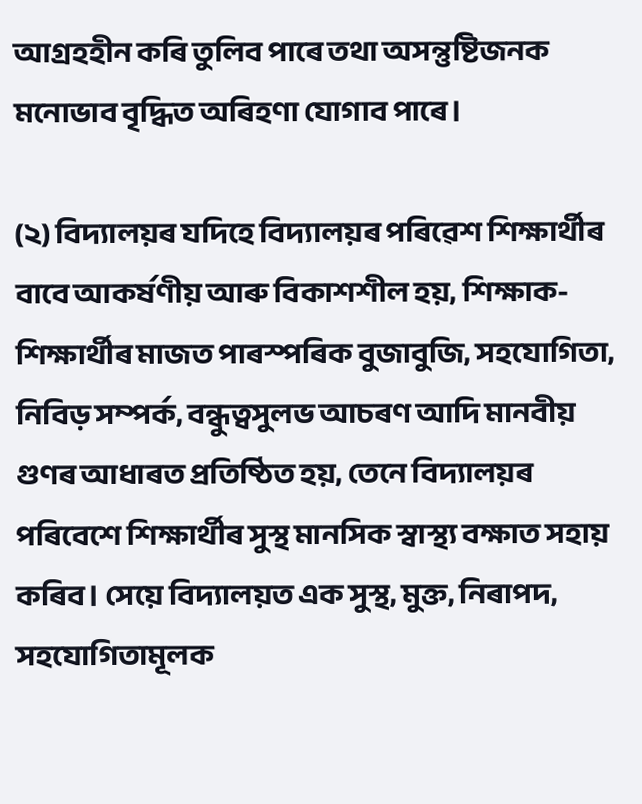আগ্ৰহহীন কৰি তুলিব পাৰে তথা অসন্তুষ্টিজনক মনোভাব বৃদ্ধিত অৰিহণা যোগাব পাৰে।

(২) বিদ্যালয়ৰ যদিহে বিদ্যালয়ৰ পৰিৱেশ শিক্ষার্থীৰ বাবে আকর্ষণীয় আৰু বিকাশশীল হয়, শিক্ষাক-শিক্ষার্থীৰ মাজত পাৰস্পৰিক বুজাবুজি, সহযোগিতা, নিবিড় সম্পর্ক, বন্ধুত্বসুলভ আচৰণ আদি মানবীয় গুণৰ আধাৰত প্রতিষ্ঠিত হয়, তেনে বিদ্যালয়ৰ পৰিবেশে শিক্ষার্থীৰ সুস্থ মানসিক স্বাস্থ্য বক্ষাত সহায় কৰিব। সেয়ে বিদ্যালয়ত এক সুস্থ, মুক্ত, নিৰাপদ, সহযোগিতামূলক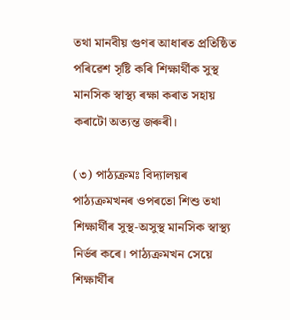তথা মানবীয় গুণৰ আধাৰত প্ৰতিষ্ঠিত পৰিৱেশ সৃষ্টি কৰি শিক্ষার্থীক সুস্থ মানসিক স্বাস্থ্য ৰক্ষা কৰাত সহায় কৰাটো অত্যন্ত জৰুৰী।

(৩) পাঠ্যক্রমঃ বিদ্যালয়ৰ পাঠ্যক্ৰমখনৰ ওপৰতো শিশু তথা শিক্ষার্থীৰ সুস্থ-অসুস্থ মানসিক স্বাস্থ্য নিৰ্ভৰ কৰে। পাঠ্যক্রমখন সেয়ে শিক্ষার্থীৰ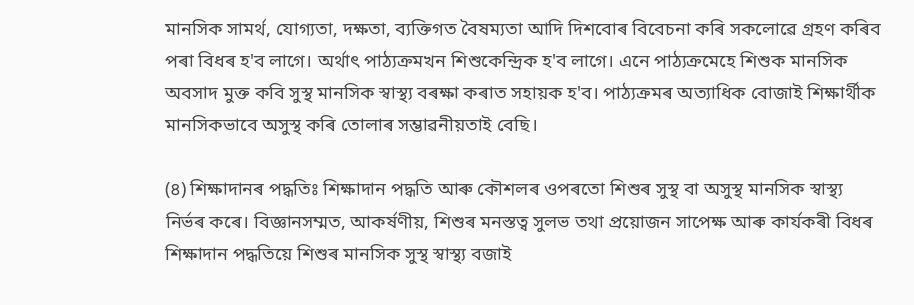মানসিক সামর্থ, যোগ্যতা, দক্ষতা, ব্যক্তিগত বৈষম্যতা আদি দিশবোৰ বিবেচনা কৰি সকলোৱে গ্ৰহণ কৰিব পৰা বিধৰ হ'ব লাগে। অর্থাৎ পাঠ্যক্রমখন শিশুকেন্দ্রিক হ'ব লাগে। এনে পাঠ্যক্রমেহে শিশুক মানসিক অবসাদ মুক্ত কবি সুস্থ মানসিক স্বাস্থ্য বৰক্ষা কৰাত সহায়ক হ'ব। পাঠ্যক্ৰমৰ অত্যাধিক বোজাই শিক্ষার্থীক মানসিকভাবে অসুস্থ কৰি তোলাৰ সম্ভাৱনীয়তাই বেছি।

(৪) শিক্ষাদানৰ পদ্ধতিঃ শিক্ষাদান পদ্ধতি আৰু কৌশলৰ ওপৰতো শিশুৰ সুস্থ বা অসুস্থ মানসিক স্বাস্থ্য নিৰ্ভৰ কৰে। বিজ্ঞানসম্মত, আকর্ষণীয়, শিশুৰ মনস্তত্ব সুলভ তথা প্রয়োজন সাপেক্ষ আৰু কাৰ্যকৰী বিধৰ শিক্ষাদান পদ্ধতিয়ে শিশুৰ মানসিক সুস্থ স্বাস্থ্য বজাই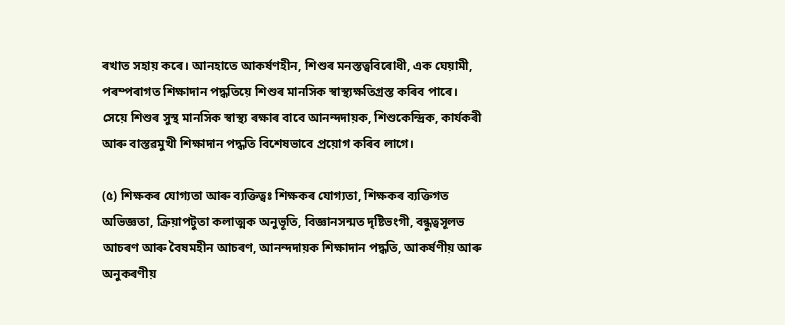ৰখাত সহায় কৰে। আনহাতে আকর্ষণহীন, শিশুৰ মনস্তত্ববিৰোধী, এক ঘেয়ামী, পৰম্পৰাগত শিক্ষাদান পদ্ধতিয়ে শিশুৰ মানসিক স্বাস্থ্যক্ষতিগ্রস্ত কৰিব পাৰে। সেয়ে শিশুৰ সুস্থ মানসিক স্বাস্থ্য ৰক্ষাৰ বাবে আনন্দদায়ক, শিশুকেন্দ্রিক, কাৰ্যকৰী আৰু বাস্তৱমুখী শিক্ষাদান পদ্ধতি বিশেষভাবে প্রয়োগ কৰিব লাগে।

(৫) শিক্ষকৰ যোগ্যতা আৰু ব্যক্তিত্বঃ শিক্ষকৰ যোগ্যতা, শিক্ষকৰ ব্যক্তিগত অভিজ্ঞতা, ক্রিয়াপটুতা কলাত্মক অনুভূতি, বিজ্ঞানসন্মত দৃষ্টিভংগী, বন্ধুত্বসূলভ আচৰণ আৰু বৈষমহীন আচৰণ, আনন্দদায়ক শিক্ষাদান পদ্ধতি, আকর্ষণীয় আৰু অনুকৰণীয়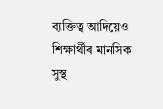ব্যক্তিত্ব আদিয়েও শিক্ষার্থীৰ মানসিক সুস্থ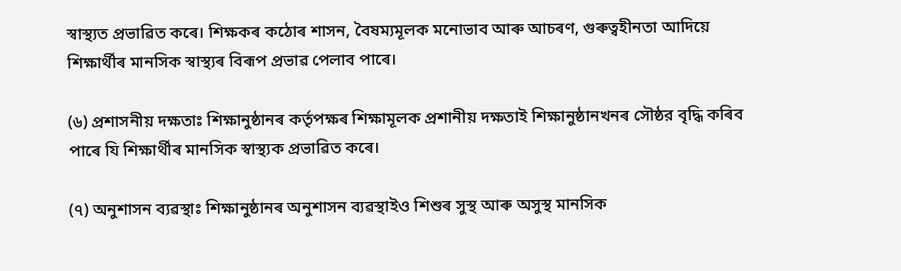স্বাস্থ্যত প্ৰভাৱিত কৰে। শিক্ষকৰ কঠোৰ শাসন, বৈষম্যমূলক মনোভাব আৰু আচৰণ, গুৰুত্বহীনতা আদিয়ে শিক্ষার্থীৰ মানসিক স্বাস্থ্যৰ বিৰূপ প্রভাৱ পেলাব পাৰে।

(৬) প্রশাসনীয় দক্ষতাঃ শিক্ষানুষ্ঠানৰ কৰ্তৃপক্ষৰ শিক্ষামূলক প্রশানীয় দক্ষতাই শিক্ষানুষ্ঠানখনৰ সৌষ্ঠর বৃদ্ধি কৰিব পাৰে যি শিক্ষার্থীৰ মানসিক স্বাস্থ্যক প্রভাৱিত কৰে।

(৭) অনুশাসন ব্যৱস্থাঃ শিক্ষানুষ্ঠানৰ অনুশাসন ব্যৱস্থাইও শিশুৰ সুস্থ আৰু অসুস্থ মানসিক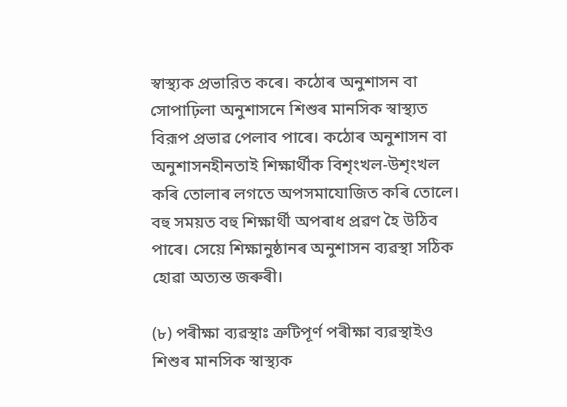স্বাস্থ্যক প্রভারিত কৰে। কঠোৰ অনুশাসন বা সোপাঢ়িলা অনুশাসনে শিশুৰ মানসিক স্বাস্থ্যত বিরূপ প্রভাৱ পেলাব পাৰে। কঠোৰ অনুশাসন বা অনুশাসনহীনতাই শিক্ষার্থীক বিশৃংখল-উশৃংখল কৰি তোলাৰ লগতে অপসমাযোজিত কৰি তোলে। বহু সময়ত বহু শিক্ষার্থী অপৰাধ প্ৰৱণ হৈ উঠিব পাৰে। সেয়ে শিক্ষানুষ্ঠানৰ অনুশাসন ব্যৱস্থা সঠিক হোৱা অত্যন্ত জৰুৰী।

(৮) পৰীক্ষা ব্যৱস্থাঃ ত্রুটিপূর্ণ পৰীক্ষা ব্যৱস্থাইও শিশুৰ মানসিক স্বাস্থ্যক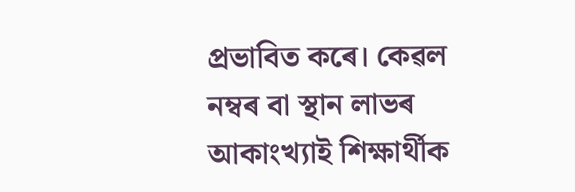প্রভাবিত কৰে। কেৱল নম্বৰ বা স্থান লাভৰ আকাংখ্যাই শিক্ষার্থীক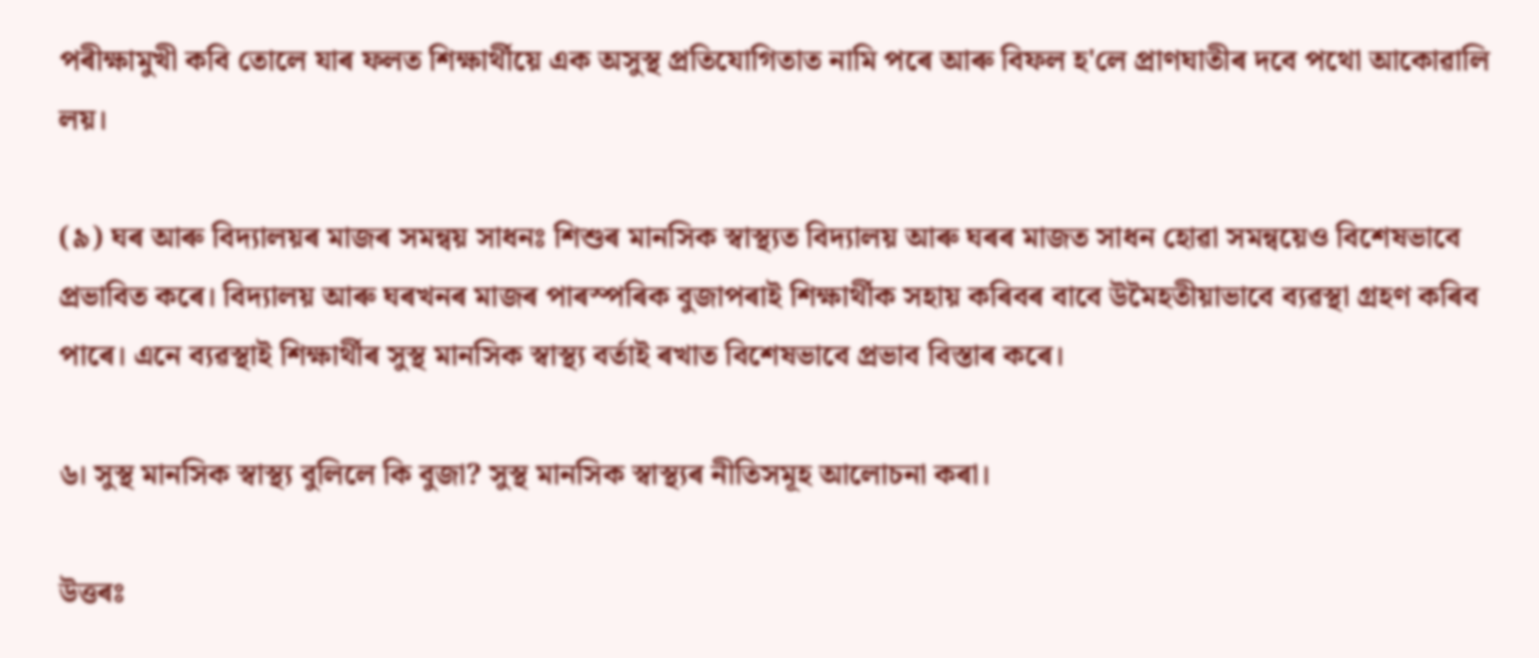পৰীক্ষামুখী কবি তোলে যাৰ ফলত শিক্ষার্থীয়ে এক অসুস্থ প্রতিযোগিতাত নামি পৰে আৰু বিফল হ'লে প্রাণঘাতীৰ দবে পথো আকোৱালি লয়।

(৯) ঘৰ আৰু বিদ্যালয়ৰ মাজৰ সমন্বয় সাধনঃ শিশুৰ মানসিক স্বাস্থ্যত বিদ্যালয় আৰু ঘৰৰ মাজত সাধন হোৱা সমন্বয়েও বিশেষভাবে প্রভাবিত কৰে। বিদ্যালয় আৰু ঘৰখনৰ মাজৰ পাৰস্পৰিক বুজাপৰাই শিক্ষার্থীক সহায় কৰিবৰ বাবে উমৈহতীয়াভাবে ব্যৱস্থা গ্রহণ কৰিব পাৰে। এনে ব্যৱস্থাই শিক্ষার্থীৰ সুস্থ মানসিক স্বাস্থ্য বৰ্তাই ৰখাত বিশেষভাবে প্রভাব বিস্তাৰ কৰে।

৬। সুস্থ মানসিক স্বাস্থ্য বুলিলে কি বুজা? সুস্থ মানসিক স্বাস্থ্যৰ নীতিসমূহ আলোচনা কৰা।

উত্তৰঃ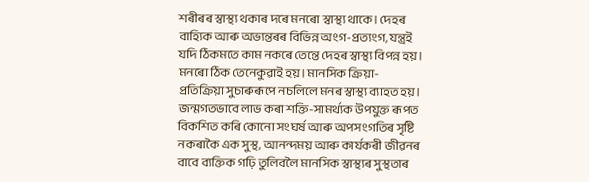শৰীৰৰ স্বাস্থ্য থকাৰ দৰে মনৰো স্বাস্থ্য থাকে। দেহৰ বাহ্যিক আৰু অভ্যন্তৰৰ বিভিন্ন অংগ-প্রত্যংগ, যন্ত্রই যদি ঠিকমতে কাম নকৰে তেন্তে দেহৰ স্বাস্থ্য বিপন্ন হয়। মনৰো ঠিক তেনেকুৱাই হয়। মানসিক ক্রিয়া-প্রতিক্রিয়া সুচাৰুৰূপে নচলিলে মনৰ স্বাস্থ্য ব্যাহত হয়। জন্মগতভাবে লাভ কৰা শক্তি-সামর্থ্যক উপযুক্ত ৰূপত বিকশিত কৰি কোনো সংঘর্ষ আৰু অপসংগতিৰ সৃষ্টি নকৰাকৈ এক সুস্থ, আনন্দময় আৰু কাৰ্যকৰী জীৱনৰ বাবে ব্যক্তিক গঢ়ি তুলিবলৈ মানসিক স্বাস্থ্যৰ সুস্থতাৰ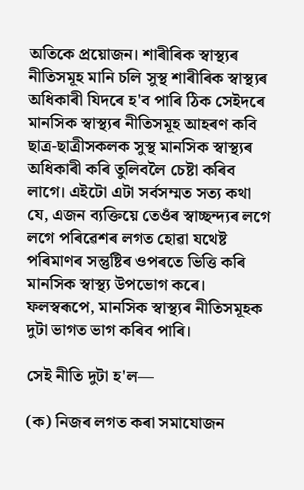অতিকে প্রয়োজন। শাৰীৰিক স্বাস্থ্যৰ নীতিসমূহ মানি চলি সুস্থ শাৰীৰিক স্বাস্থ্যৰ অধিকাৰী যিদৰে হ'ব পাৰি ঠিক সেইদৰে মানসিক স্বাস্থ্যৰ নীতিসমূহ আহৰণ কবি ছাত্র-ছাত্রীসকলক সুস্থ মানসিক স্বাস্থ্যৰ অধিকাৰী কৰি তুলিবলৈ চেষ্টা কৰিব লাগে। এইটো এটা সর্বসম্মত সত্য কথা যে, এজন ব্যক্তিয়ে তেওঁৰ স্বাচ্ছন্দ্যৰ লগে লগে পৰিৱেশৰ লগত হোৱা যথেষ্ট পৰিমাণৰ সন্তুষ্টিৰ ওপৰতে ভিত্তি কৰি মানসিক স্বাস্থ্য উপভোগ কৰে। ফলস্বৰূপে, মানসিক স্বাস্থ্যৰ নীতিসমূহক দুটা ভাগত ভাগ কৰিব পাৰি।

সেই নীতি দুটা হ'ল—

(ক) নিজৰ লগত কৰা সমাযোজন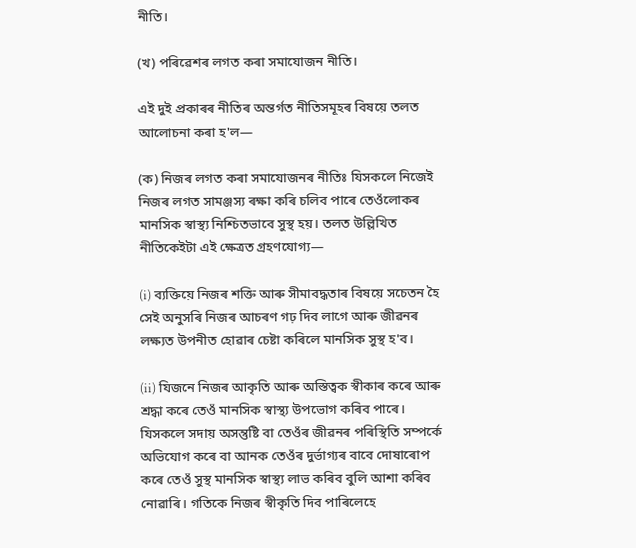নীতি।

(খ) পৰিৱেশৰ লগত কৰা সমাযোজন নীতি।

এই দুই প্ৰকাৰৰ নীতিৰ অন্তৰ্গত নীতিসমূহৰ বিষয়ে তলত আলোচনা কৰা হ'ল—

(ক) নিজৰ লগত কৰা সমাযোজনৰ নীতিঃ যিসকলে নিজেই নিজৰ লগত সামঞ্জস্য ৰক্ষা কৰি চলিব পাৰে তেওঁলোকৰ মানসিক স্বাস্থ্য নিশ্চিতভাবে সুস্থ হয়। তলত উল্লিখিত নীতিকেইটা এই ক্ষেত্রত গ্রহণযোগ্য—

(i) ব্যক্তিয়ে নিজৰ শক্তি আৰু সীমাবদ্ধতাৰ বিষয়ে সচেতন হৈ সেই অনুসৰি নিজৰ আচৰণ গঢ় দিব লাগে আৰু জীৱনৰ লক্ষ্যত উপনীত হোৱাৰ চেষ্টা কৰিলে মানসিক সুস্থ হ'ব।

(ii) যিজনে নিজৰ আকৃতি আৰু অস্তিত্বক স্বীকাৰ কৰে আৰু শ্রদ্ধা কৰে তেওঁ মানসিক স্বাস্থ্য উপভোগ কৰিব পাৰে। যিসকলে সদায় অসন্তুষ্টি বা তেওঁৰ জীৱনৰ পৰিস্থিতি সম্পর্কে অভিযোগ কৰে বা আনক তেওঁৰ দুৰ্ভাগ্যৰ বাবে দোষাৰোপ কৰে তেওঁ সুস্থ মানসিক স্বাস্থ্য লাভ কৰিব বুলি আশা কৰিব নোৱাৰি। গতিকে নিজৰ স্বীকৃতি দিব পাৰিলেহে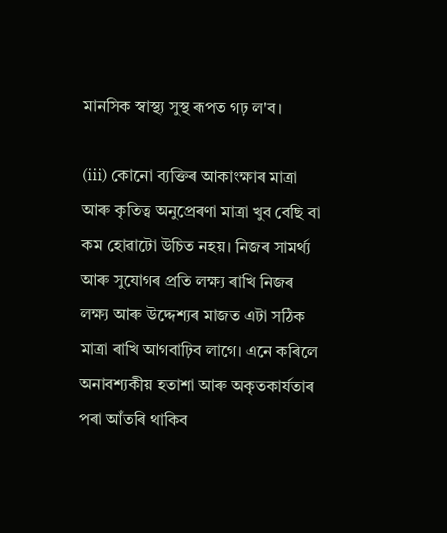মানসিক স্বাস্থ্য সুস্থ ৰূপত গঢ় ল'ব।

(iii) কোনো ব্যক্তিৰ আকাংক্ষাৰ মাত্ৰা আৰু কৃতিত্ব অনুপ্ৰেৰণা মাত্রা খুব বেছি বা কম হোৱাটো উচিত নহয়। নিজৰ সামৰ্থ্য আৰু সুযোগৰ প্ৰতি লক্ষ্য ৰাখি নিজৰ লক্ষ্য আৰু উদ্দেশ্যৰ মাজত এটা সঠিক মাত্ৰা ৰাখি আগবাঢ়িব লাগে। এনে কৰিলে অনাবশ্যকীয় হতাশা আৰু অকৃতকার্যতাৰ পৰা আঁতৰি থাকিব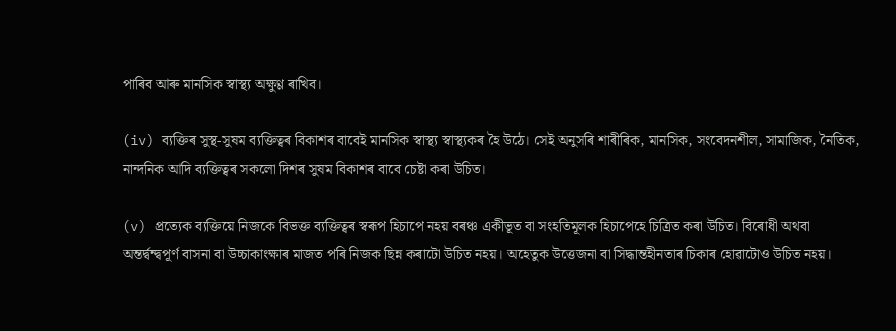পাৰিব আৰু মানসিক স্বাস্থ্য অক্ষুণ্ণ ৰাখিব।

(iv) ব্যক্তিৰ সুস্থ-সুষম ব্যক্তিত্বৰ বিকাশৰ বাবেই মানসিক স্বাস্থ্য স্বাস্থ্যকৰ হৈ উঠে। সেই অনুসৰি শাৰীৰিক, মানসিক, সংবেদনশীল, সামাজিক, নৈতিক, নান্দনিক আদি ব্যক্তিত্বৰ সকলো দিশৰ সুষম বিকাশৰ বাবে চেষ্টা কৰা উচিত।

(v) প্রত্যেক ব্যক্তিয়ে নিজকে বিভক্ত ব্যক্তিত্বৰ স্বৰূপ হিচাপে নহয় বৰঞ্চ একীভূত বা সংহতিমূলক হিচাপেহে চিত্রিত কৰা উচিত। বিৰোধী অথবা অন্তর্দ্বন্দ্বপূর্ণ বাসনা বা উচ্চাকাংক্ষাৰ মাজত পৰি নিজক ছিন্ন কৰাটো উচিত নহয়। অহেতুক উত্তেজনা বা সিদ্ধান্তহীনতাৰ চিকাৰ হোৱাটোও উচিত নহয়।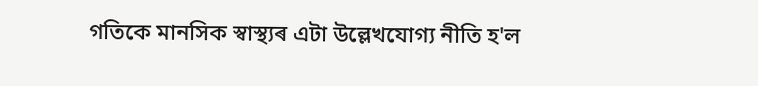গতিকে মানসিক স্বাস্থ্যৰ এটা উল্লেখযোগ্য নীতি হ'ল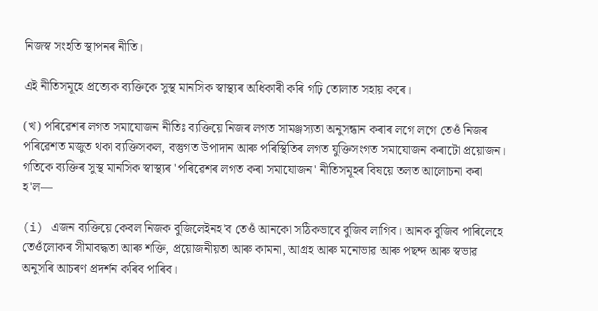নিজস্ব সংহতি স্থাপনৰ নীতি।

এই নীতিসমূহে প্রত্যেক ব্যক্তিকে সুস্থ মানসিক স্বাস্থ্যৰ অধিকাৰী কৰি গঢ়ি তোলাত সহায় কৰে।

(খ) পৰিৱেশৰ লগত সমাযোজন নীতিঃ ব্যক্তিয়ে নিজৰ লগত সামঞ্জস্যতা অনুসন্ধান কৰাৰ লগে লগে তেওঁ নিজৰ পৰিৱেশত মজুত থকা ব্যক্তিসকল, বস্তুগত উপাদান আৰু পৰিস্থিতিৰ লগত যুক্তিসংগত সমাযোজন কৰাটো প্রয়োজন। গতিকে ব্যক্তিৰ সুস্থ মানসিক স্বাস্থ্যৰ 'পৰিৱেশৰ লগত কৰা সমাযোজন' নীতিসমূহৰ বিষয়ে তলত আলোচনা কৰা হ'ল—

(i) এজন ব্যক্তিয়ে কেবল নিজক বুজিলেইনহ'ব তেওঁ আনকো সঠিকভাবে বুজিব লাগিব। আনক বুজিব পাৰিলেহে তেওঁলোকৰ সীমাবদ্ধতা আৰু শক্তি, প্রয়োজনীয়তা আৰু কামনা, আগ্রহ আৰু মনোভাৱ আৰু পছন্দ আৰু স্বভাৱ অনুসৰি আচৰণ প্ৰদৰ্শন কৰিব পাৰিব।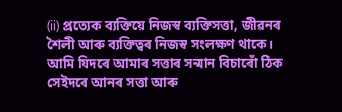(ii) প্রত্যেক ব্যক্তিয়ে নিজস্ব ব্যক্তিসত্তা, জীৱনৰ শৈলী আৰু ব্যক্তিত্বৰ নিজস্ব সংলক্ষণ থাকে। আমি যিদৰে আমাৰ সত্তাৰ সন্মান বিচাৰোঁ ঠিক সেইদৰে আনৰ সত্তা আৰু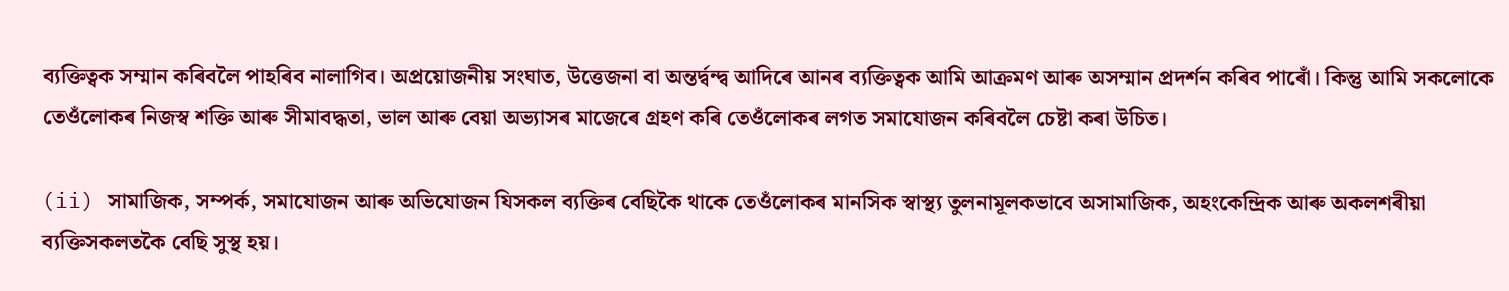ব্যক্তিত্বক সম্মান কৰিবলৈ পাহৰিব নালাগিব। অপ্রয়োজনীয় সংঘাত, উত্তেজনা বা অন্তর্দ্বন্দ্ব আদিৰে আনৰ ব্যক্তিত্বক আমি আক্রমণ আৰু অসম্মান প্রদর্শন কৰিব পাৰোঁ। কিন্তু আমি সকলোকে তেওঁলোকৰ নিজস্ব শক্তি আৰু সীমাবদ্ধতা, ভাল আৰু বেয়া অভ্যাসৰ মাজেৰে গ্ৰহণ কৰি তেওঁলোকৰ লগত সমাযোজন কৰিবলৈ চেষ্টা কৰা উচিত।

(ii) সামাজিক, সম্পর্ক, সমাযোজন আৰু অভিযোজন যিসকল ব্যক্তিৰ বেছিকৈ থাকে তেওঁলোকৰ মানসিক স্বাস্থ্য তুলনামূলকভাবে অসামাজিক, অহংকেন্দ্রিক আৰু অকলশৰীয়া ব্যক্তিসকলতকৈ বেছি সুস্থ হয়।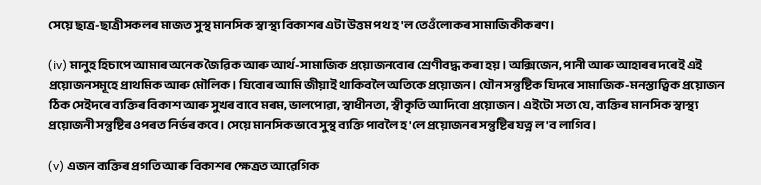সেয়ে ছাত্র-ছাত্রীসকলৰ মাজত সুস্থ মানসিক স্বাস্থ্য বিকাশৰ এটা উত্তম পথ হ'ল তেওঁলোকৰ সামাজিকীকৰণ।

(iv) মানুহ হিচাপে আমাৰ অনেক জৈৱিক আৰু আর্থ-সামাজিক প্রয়োজনবোৰ শ্রেণীবদ্ধ কৰা হয়। অক্সিজেন, পানী আৰু আহাৰৰ দৰেই এই প্রয়োজনসমূহে প্রাথমিক আৰু মৌলিক। যিবোৰ আমি জীয়াই থাকিবলৈ অতিকে প্রয়োজন। যৌন সন্তুষ্টিক যিদৰে সামাজিক-মনস্তাত্বিক প্রয়োজন ঠিক সেইদৰে ব্যক্তিৰ বিকাশ আৰু সুখৰ বাবে মৰম, ভালপোৱা, স্বাধীনতা, স্বীকৃতি আদিবো প্রয়োজন। এইটো সত্য যে, ব্যক্তিৰ মানসিক স্বাস্থ্য প্রয়োজনী সন্তুষ্টিৰ ওপৰত নিৰ্ভৰ কবে। সেয়ে মানসিকভাবে সুস্থ ব্যক্তি পাবলৈ হ'লে প্রয়োজনৰ সন্তুষ্টিৰ যত্ন ল'ব লাগিব।

(v) এজন ব্যক্তিৰ প্ৰগতি আৰু বিকাশৰ ক্ষেত্ৰত আৱেগিক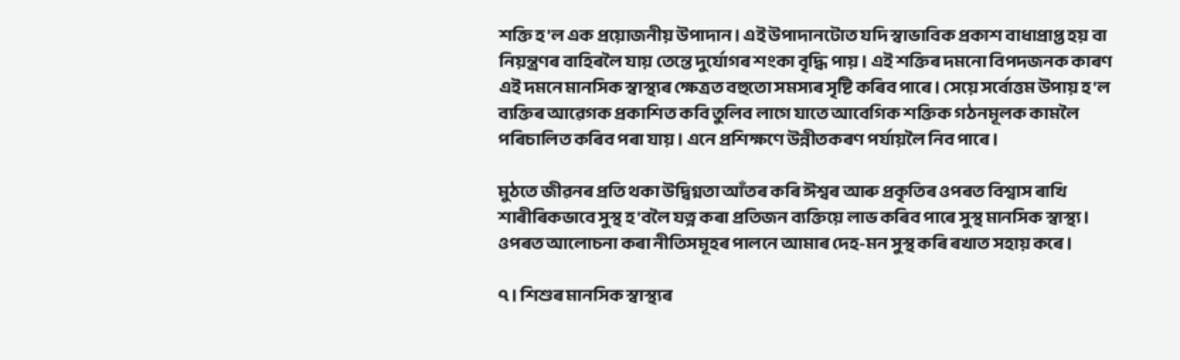শক্তি হ'ল এক প্রয়োজনীয় উপাদান। এই উপাদানটোত যদি স্বাভাবিক প্রকাশ বাধাপ্রাপ্ত হয় বা নিয়ন্ত্ৰণৰ বাহিৰলৈ যায় তেন্তে দুর্যোগৰ শংকা বৃদ্ধি পায়। এই শক্তিৰ দমনো বিপদজনক কাৰণ এই দমনে মানসিক স্বাস্থ্যৰ ক্ষেত্ৰত বহুতো সমস্যৰ সৃষ্টি কৰিব পাৰে। সেয়ে সর্বোত্তম উপায় হ'ল ব্যক্তিৰ আৱেগক প্রকাশিত কবি তুলিব লাগে যাতে আবেগিক শক্তিক গঠনমূলক কামলৈ পৰিচালিত কৰিব পৰা যায়। এনে প্রশিক্ষণে উন্নীতকৰণ পৰ্যায়লৈ নিব পাৰে।

মুঠতে জীৱনৰ প্ৰতি থকা উদ্বিগ্নতা আঁতৰ কৰি ঈশ্বৰ আৰু প্ৰকৃতিৰ ওপৰত বিশ্বাস ৰাখি শাৰীৰিকভাবে সুস্থ হ'বলৈ যত্ন কৰা প্ৰতিজন ব্যক্তিয়ে লাভ কৰিব পাৰে সুস্থ মানসিক স্বাস্থ্য। ওপৰত আলোচনা কৰা নীতিসমূহৰ পালনে আমাৰ দেহ-মন সুস্থ কৰি ৰখাত সহায় কৰে।

৭। শিশুৰ মানসিক স্বাস্থ্যৰ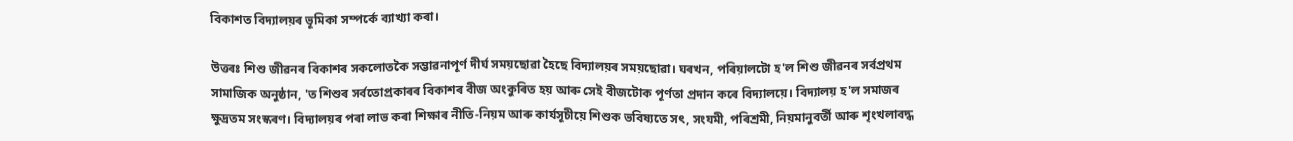বিকাশত বিদ্যালয়ৰ ভূমিকা সম্পর্কে ব্যাখ্যা কৰা।

উত্তৰঃ শিশু জীৱনৰ বিকাশৰ সকলোতকৈ সম্ভাৱনাপূর্ণ দীর্ঘ সময়ছোৱা হৈছে বিদ্যালয়ৰ সময়ছোৱা। ঘৰখন, পৰিয়ালটো হ'ল শিশু জীৱনৰ সৰ্বপ্ৰথম সামাজিক অনুষ্ঠান, 'ত শিশুৰ সৰ্বতোপ্ৰকাৰৰ বিকাশৰ বীজ অংকুৰিত হয় আৰু সেই বীজটোক পূর্ণতা প্রদান কৰে বিদ্যালয়ে। বিদ্যালয় হ'ল সমাজৰ ক্ষুদ্রতম সংস্কৰণ। বিদ্যালয়ৰ পৰা লাভ কৰা শিক্ষাৰ নীতি-নিয়ম আৰু কাৰ্যসূচীয়ে শিশুক ভবিষ্যতে সৎ, সংযমী, পৰিশ্ৰমী, নিয়মানুবর্তী আৰু শৃংখলাবদ্ধ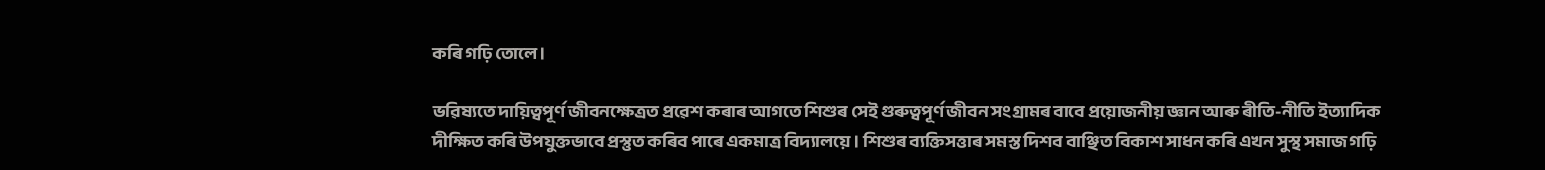কৰি গঢ়ি তোলে।

ভৱিষ্যতে দায়িত্বপূর্ণ জীবনক্ষেত্ৰত প্ৰৱেশ কৰাৰ আগতে শিশুৰ সেই গুৰুত্বপূর্ণ জীবন সংগ্ৰামৰ বাবে প্রয়োজনীয় জ্ঞান আৰু ৰীতি-নীতি ইত্যাদিক দীক্ষিত কৰি উপযুক্তভাবে প্রস্তুত কৰিব পাৰে একমাত্র বিদ্যালয়ে। শিশুৰ ব্যক্তিসত্তাৰ সমস্ত দিশব বাঞ্ছিত বিকাশ সাধন কৰি এখন সুস্থ সমাজ গঢ়ি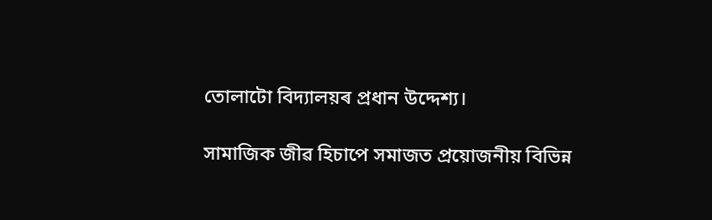তোলাটো বিদ্যালয়ৰ প্রধান উদ্দেশ্য।

সামাজিক জীৱ হিচাপে সমাজত প্রয়োজনীয় বিভিন্ন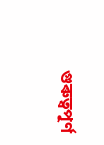গুৰুত্বপূর্ণ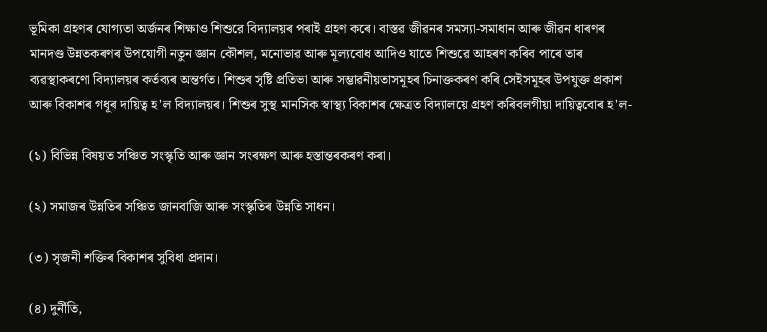ভূমিকা গ্রহণৰ যোগ্যতা অর্জনৰ শিক্ষাও শিশুরে বিদ্যালয়ৰ পৰাই গ্ৰহণ কৰে। বাস্তৱ জীৱনৰ সমস্যা-সমাধান আৰু জীৱন ধাৰণৰ মানদণ্ড উন্নতকৰণৰ উপযোগী নতুন জ্ঞান কৌশল, মনোভাৱ আৰু মূল্যবোধ আদিও যাতে শিশুৱে আহৰণ কৰিব পাৰে তাৰ ব্যৱস্থাকৰণো বিদ্যালয়ৰ কৰ্তব্যৰ অন্তর্গত। শিশুৰ সৃষ্টি প্রতিভা আৰু সম্ভাৱনীয়তাসমূহৰ চিনাক্তকৰণ কৰি সেইসমূহৰ উপযুক্ত প্রকাশ আৰু বিকাশৰ গধূৰ দায়িত্ব হ'ল বিদ্যালয়ৰ। শিশুৰ সুস্থ মানসিক স্বাস্থ্য বিকাশৰ ক্ষেত্ৰত বিদ্যালয়ে গ্রহণ কৰিবলগীয়া দায়িত্ববোৰ হ'ল-

(১) বিভিন্ন বিষয়ত সঞ্চিত সংস্কৃতি আৰু জ্ঞান সংৰক্ষণ আৰু হস্তান্তৰকৰণ কৰা।

(২) সমাজৰ উন্নতিৰ সঞ্চিত জানবাজি আৰু সংস্কৃতিৰ উন্নতি সাধন।

(৩) সৃজনী শক্তিৰ বিকাশৰ সুবিধা প্রদান।

(৪) দুর্নীতি,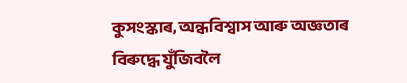কুসংস্কাৰ, অন্ধবিশ্বাস আৰু অজ্ঞতাৰ বিৰুদ্ধে যুঁজিবলৈ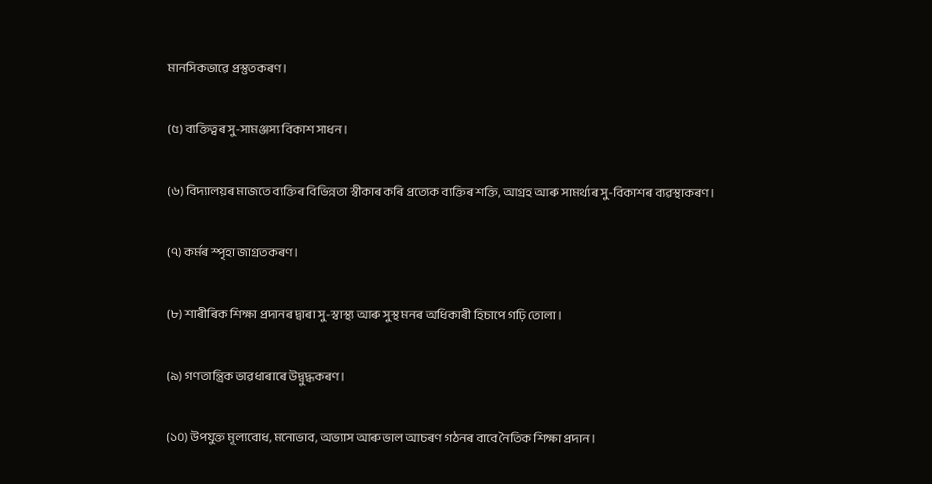মানসিকভাৱে প্রস্তুতকৰণ।

(৫) ব্যক্তিত্বৰ সু-সামঞ্জস্য বিকাশ সাধন।

(৬) বিদ্যালয়ৰ মাজতে ব্যক্তিৰ বিভিন্নতা স্বীকাৰ কৰি প্ৰত্যেক ব্যক্তিৰ শক্তি, আগ্রহ আৰু সামর্থ্যৰ সু-বিকাশৰ ব্যৱস্থাকৰণ।

(৭) কৰ্মৰ স্পৃহা জাগ্রতকৰণ।

(৮) শাৰীৰিক শিক্ষা প্ৰদানৰ দ্বাৰা সু-স্বাস্থ্য আৰু সুস্থ মনৰ অধিকাৰী হিচাপে গঢ়ি তোলা।

(৯) গণতান্ত্রিক ভাৱধাৰাৰে উদ্বুদ্ধকৰণ।

(১০) উপযুক্ত মূল্যবোধ, মনোভাব, অভ্যাস আৰু ভাল আচৰণ গঠনৰ বাবে নৈতিক শিক্ষা প্রদান।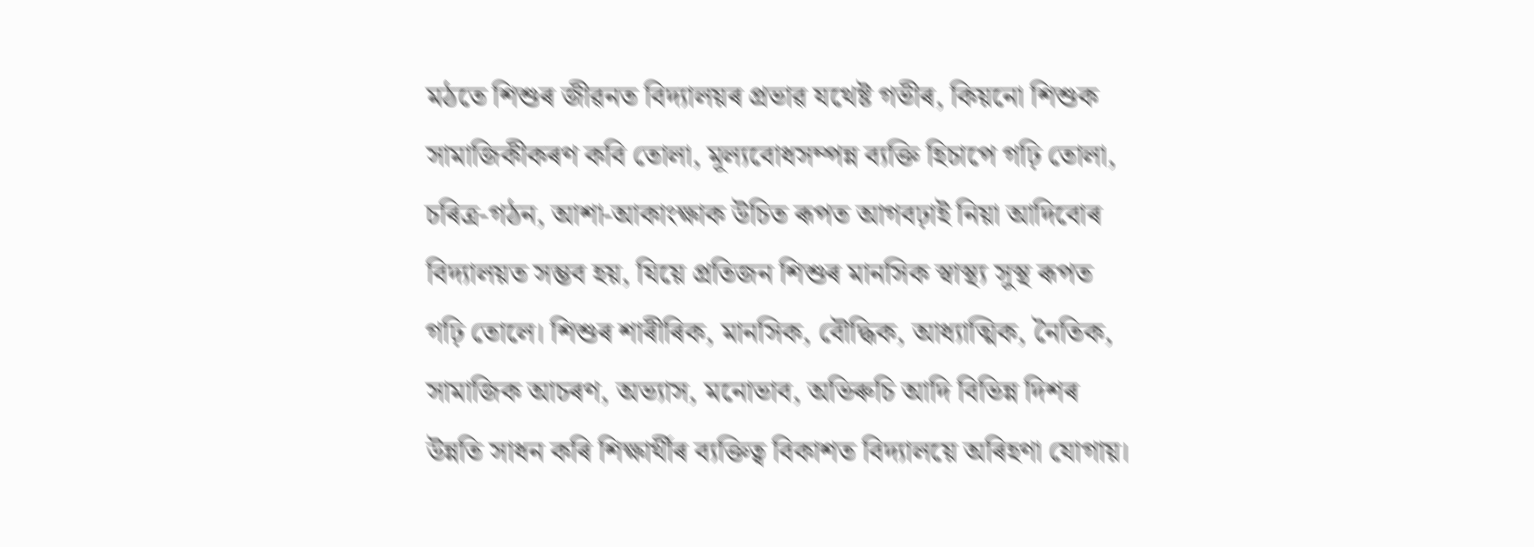মঠতে শিশুৰ জীৱনত বিদ্যালয়ৰ প্ৰভাৱ যথেষ্ট গভীৰ, কিয়নো শিশুক সামাজিকীকৰণ কবি তোলা, মূল্যবোধসম্পন্ন ব্যক্তি হিচাপে গঢ়ি তোলা, চৰিত্ৰ-গঠন, আশা-আকাংক্ষাক উচিত ৰূপত আগবঢ়াই নিয়া আদিবোৰ বিদ্যালয়ত সম্ভব হয়, যিয়ে প্রতিজন শিশুৰ মানসিক স্বাস্থ্য সুস্থ ৰূপত গঢ়ি তোলে। শিশুৰ শাৰীৰিক, মানসিক, বৌদ্ধিক, আধ্যাত্মিক, নৈতিক, সামাজিক আচৰণ, অভ্যাস, মনোভাব, অভিৰুচি আদি বিভিন্ন দিশৰ উন্নতি সাধন কৰি শিক্ষার্থীৰ ব্যক্তিত্ব বিকাশত বিদ্যালয়ে অৰিহণা যোগায়।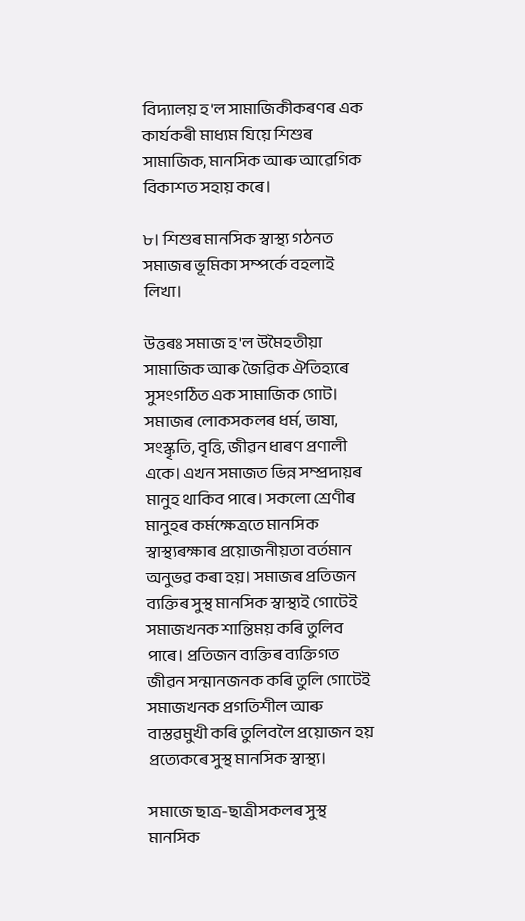বিদ্যালয় হ'ল সামাজিকীকৰণৰ এক কার্যকৰী মাধ্যম যিয়ে শিশুৰ সামাজিক, মানসিক আৰু আৱেগিক বিকাশত সহায় কৰে।

৮। শিশুৰ মানসিক স্বাস্থ্য গঠনত সমাজৰ ভূমিকা সম্পর্কে বহলাই লিখা।

উত্তৰঃ সমাজ হ'ল উমৈহতীয়া সামাজিক আৰু জৈৱিক ঐতিহ্যৰে সুসংগঠিত এক সামাজিক গোট। সমাজৰ লোকসকলৰ ধৰ্ম, ভাষা, সংস্কৃতি, বৃত্তি, জীৱন ধাৰণ প্ৰণালী একে। এখন সমাজত ভিন্ন সম্প্রদায়ৰ মানুহ থাকিব পাৰে। সকলো শ্ৰেণীৰ মানুহৰ কৰ্মক্ষেত্ৰতে মানসিক স্বাস্থ্যৰক্ষাৰ প্রয়োজনীয়তা বর্তমান অনুভৱ কৰা হয়। সমাজৰ প্ৰতিজন ব্যক্তিৰ সুস্থ মানসিক স্বাস্থ্যই গোটেই সমাজখনক শান্তিময় কৰি তুলিব পাৰে। প্ৰতিজন ব্যক্তিৰ ব্যক্তিগত জীৱন সন্মানজনক কৰি তুলি গোটেই সমাজখনক প্রগতিশীল আৰু বাস্তৱমুখী কৰি তুলিবলৈ প্রয়োজন হয় প্রত্যেকৰে সুস্থ মানসিক স্বাস্থ্য।

সমাজে ছাত্র-ছাত্ৰীসকলৰ সুস্থ মানসিক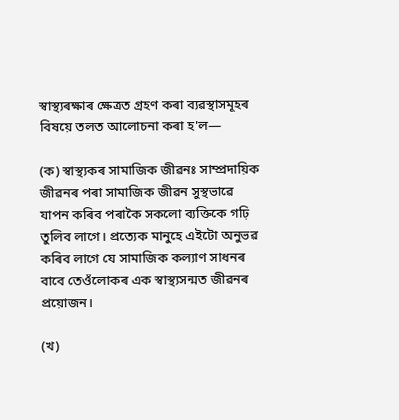স্বাস্থ্যৰক্ষাৰ ক্ষেত্ৰত গ্ৰহণ কৰা ব্যৱস্থাসমূহৰ বিষয়ে তলত আলোচনা কৰা হ'ল—

(ক) স্বাস্থ্যকৰ সামাজিক জীৱনঃ সাম্প্রদায়িক জীৱনৰ পৰা সামাজিক জীৱন সুস্থভাৱে যাপন কৰিব পৰাকৈ সকলো ব্যক্তিকে গঢ়ি তুলিব লাগে। প্রত্যেক মানুহে এইটো অনুভৱ কৰিব লাগে যে সামাজিক কল্যাণ সাধনৰ বাবে তেওঁলোকৰ এক স্বাস্থ্যসন্মত জীৱনৰ প্ৰয়োজন।

(খ)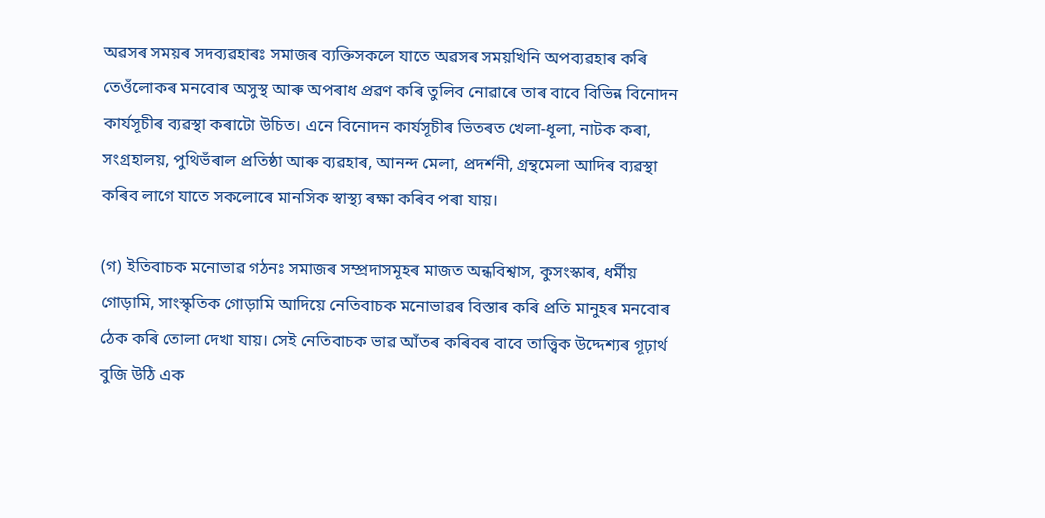অৱসৰ সময়ৰ সদব্যৱহাৰঃ সমাজৰ ব্যক্তিসকলে যাতে অৱসৰ সময়খিনি অপব্যৱহাৰ কৰি তেওঁলোকৰ মনবোৰ অসুস্থ আৰু অপৰাধ প্ৰৱণ কৰি তুলিব নোৱাৰে তাৰ বাবে বিভিন্ন বিনোদন কাৰ্যসূচীৰ ব্যৱস্থা কৰাটো উচিত। এনে বিনোদন কাৰ্যসূচীৰ ভিতৰত খেলা-ধূলা, নাটক কৰা, সংগ্ৰহালয়, পুথিভঁৰাল প্রতিষ্ঠা আৰু ব্যৱহাৰ, আনন্দ মেলা, প্রদর্শনী, গ্রন্থমেলা আদিৰ ব্যৱস্থা কৰিব লাগে যাতে সকলোৰে মানসিক স্বাস্থ্য ৰক্ষা কৰিব পৰা যায়।

(গ) ইতিবাচক মনোভাৱ গঠনঃ সমাজৰ সম্প্রদাসমূহৰ মাজত অন্ধবিশ্বাস, কুসংস্কাৰ, ধর্মীয় গোড়ামি, সাংস্কৃতিক গোড়ামি আদিয়ে নেতিবাচক মনোভাৱৰ বিস্তাৰ কৰি প্ৰতি মানুহৰ মনবোৰ ঠেক কৰি তোলা দেখা যায়। সেই নেতিবাচক ভাৱ আঁতৰ কৰিবৰ বাবে তাত্ত্বিক উদ্দেশ্যৰ গূঢ়ার্থ বুজি উঠি এক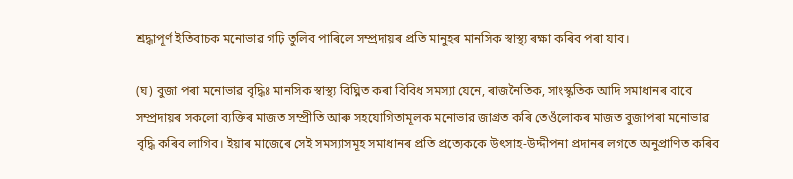শ্রদ্ধাপূর্ণ ইতিবাচক মনোভাৱ গঢ়ি তুলিব পাৰিলে সম্প্ৰদায়ৰ প্ৰতি মানুহৰ মানসিক স্বাস্থ্য ৰক্ষা কৰিব পৰা যাব।

(ঘ) বুজা পৰা মনোভাৱ বৃদ্ধিঃ মানসিক স্বাস্থ্য বিঘ্নিত কৰা বিবিধ সমস্যা যেনে, ৰাজনৈতিক, সাংস্কৃতিক আদি সমাধানৰ বাবে সম্প্ৰদায়ৰ সকলো ব্যক্তিৰ মাজত সম্প্রীতি আৰু সহযোগিতামূলক মনোভার জাগ্রত কৰি তেওঁলোকৰ মাজত বুজাপৰা মনোভাৱ বৃদ্ধি কৰিব লাগিব। ইয়াৰ মাজেৰে সেই সমস্যাসমূহ সমাধানৰ প্রতি প্রত্যেককে উৎসাহ-উদ্দীপনা প্রদানৰ লগতে অনুপ্রাণিত কৰিব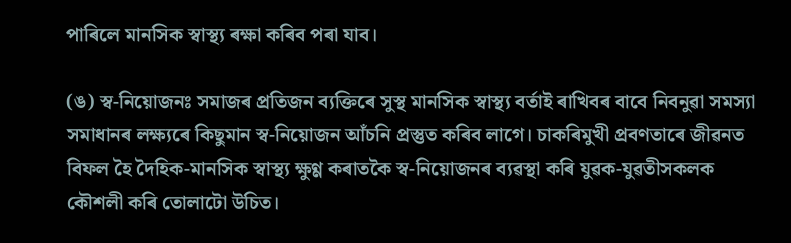পাৰিলে মানসিক স্বাস্থ্য ৰক্ষা কৰিব পৰা যাব।

(ঙ) স্ব-নিয়োজনঃ সমাজৰ প্ৰতিজন ব্যক্তিৰে সুস্থ মানসিক স্বাস্থ্য বৰ্তাই ৰাখিবৰ বাবে নিবনুৱা সমস্যা সমাধানৰ লক্ষ্যৰে কিছুমান স্ব-নিয়োজন আঁচনি প্রস্তুত কৰিব লাগে। চাকৰিমুখী প্রবণতাৰে জীৱনত বিফল হৈ দৈহিক-মানসিক স্বাস্থ্য ক্ষুণ্ণ কৰাতকৈ স্ব-নিয়োজনৰ ব্যৱস্থা কৰি যুৱক-যুৱতীসকলক কৌশলী কৰি তোলাটো উচিত।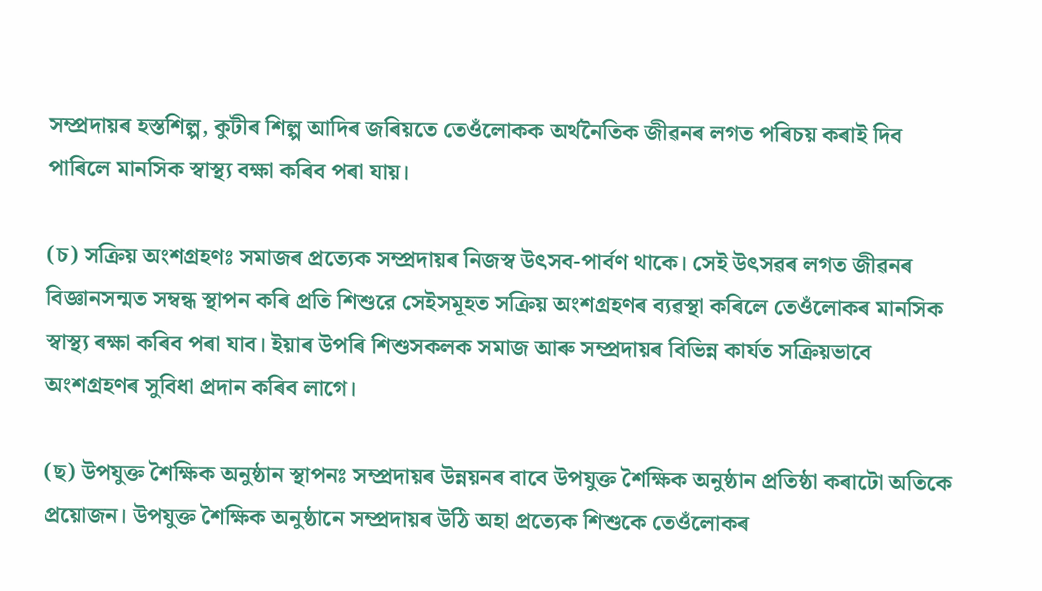সম্প্ৰদায়ৰ হস্তশিল্প, কুটীৰ শিল্প আদিৰ জৰিয়তে তেওঁলোকক অর্থনৈতিক জীৱনৰ লগত পৰিচয় কৰাই দিব পাৰিলে মানসিক স্বাস্থ্য বক্ষা কৰিব পৰা যায়।

(চ) সক্রিয় অংশগ্রহণঃ সমাজৰ প্ৰত্যেক সম্প্ৰদায়ৰ নিজস্ব উৎসব-পার্বণ থাকে। সেই উৎসৱৰ লগত জীৱনৰ বিজ্ঞানসন্মত সম্বন্ধ স্থাপন কৰি প্রতি শিশুরে সেইসমূহত সক্রিয় অংশগ্ৰহণৰ ব্যৱস্থা কৰিলে তেওঁলোকৰ মানসিক স্বাস্থ্য ৰক্ষা কৰিব পৰা যাব। ইয়াৰ উপৰি শিশুসকলক সমাজ আৰু সম্প্ৰদায়ৰ বিভিন্ন কার্যত সক্রিয়ভাবে অংশগ্ৰহণৰ সুবিধা প্ৰদান কৰিব লাগে।

(ছ) উপযুক্ত শৈক্ষিক অনুষ্ঠান স্থাপনঃ সম্প্রদায়ৰ উন্নয়নৰ বাবে উপযুক্ত শৈক্ষিক অনুষ্ঠান প্রতিষ্ঠা কৰাটো অতিকে প্রয়োজন। উপযুক্ত শৈক্ষিক অনুষ্ঠানে সম্প্ৰদায়ৰ উঠি অহা প্রত্যেক শিশুকে তেওঁলোকৰ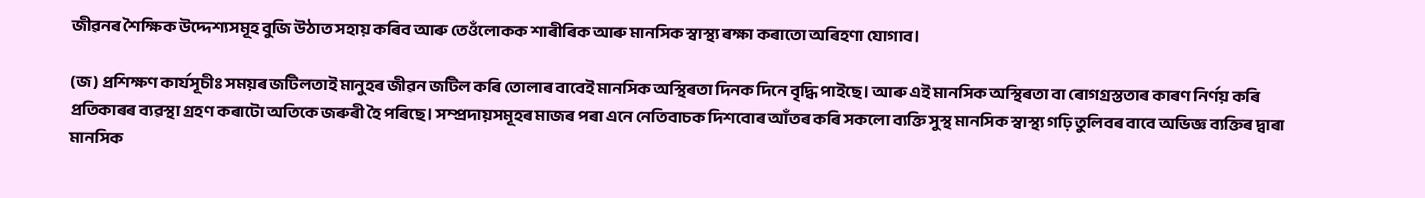জীৱনৰ শৈক্ষিক উদ্দেশ্যসমূহ বুজি উঠাত সহায় কৰিব আৰু তেওঁলোকক শাৰীৰিক আৰু মানসিক স্বাস্থ্য ৰক্ষা কৰাতো অৰিহণা যোগাব।

(জ) প্রশিক্ষণ কাৰ্যসূচীঃ সময়ৰ জটিলতাই মানুহৰ জীৱন জটিল কৰি তোলাৰ বাবেই মানসিক অস্থিৰতা দিনক দিনে বৃদ্ধি পাইছে। আৰু এই মানসিক অস্থিৰতা বা ৰোগগ্রস্ততাৰ কাৰণ নিৰ্ণয় কৰি প্ৰতিকাৰৰ ব্যৱস্থা গ্রহণ কৰাটো অতিকে জৰুৰী হৈ পৰিছে। সম্প্রদায়সমূহৰ মাজৰ পৰা এনে নেতিবাচক দিশবোৰ আঁতৰ কৰি সকলো ব্যক্তি সুস্থ মানসিক স্বাস্থ্য গঢ়ি তুলিবৰ বাবে অভিজ্ঞ ব্যক্তিৰ দ্বাৰা মানসিক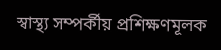স্বাস্থ্য সম্পৰ্কীয় প্রশিক্ষণমূলক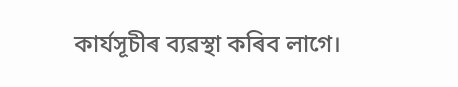কাৰ্যসূচীৰ ব্যৱস্থা কৰিব লাগে।